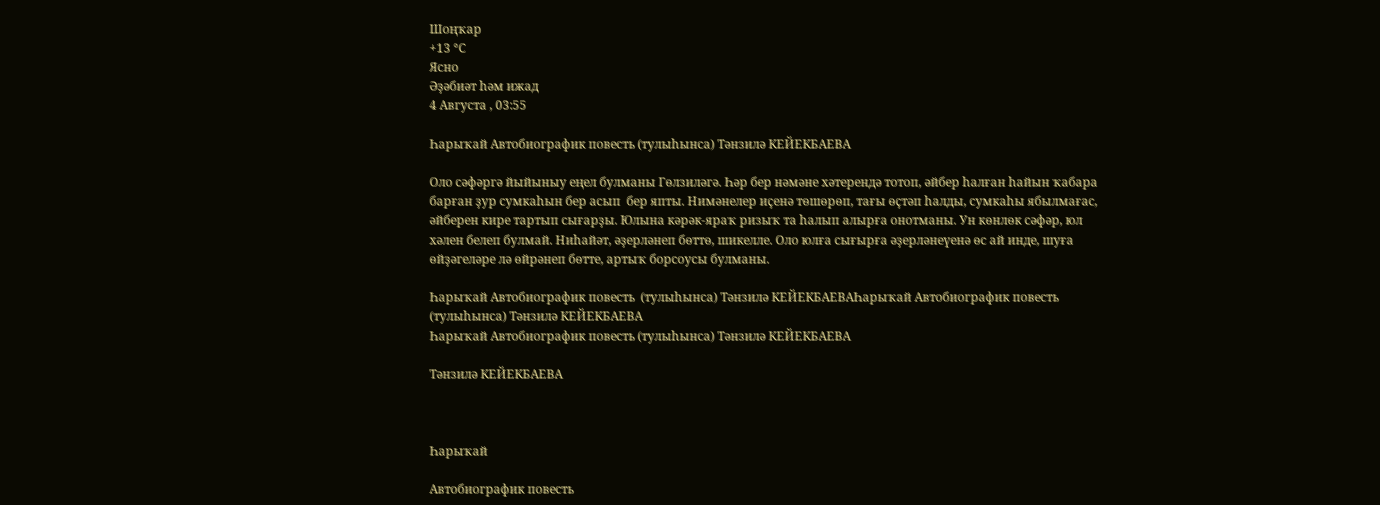Шоңҡар
+13 °С
Ясно
Әҙәбиәт һәм ижад
4 Августа , 03:55

Һарыҡай Автобиографик повесть (тулыһынса) Тәнзилә КЕЙЕКБАЕВА

Оло сәфәргә йыйыныу еңел булманы Гөлзиләгә. Һәр бер нәмәне хәтерендә тотоп, әйбер һалған һайын ҡабара барған ҙур сумкаһын бер асып  бер япты. Нимәнелер иҫенә төшөрөп, тағы өҫтәп һалды, сумкаһы ябылмағас,   әйберен кире тартып сығарҙы. Юлына кәрәк-яраҡ ризыҡ та һалып алырға онотманы. Ун көнлөк сәфәр, юл хәлен белеп булмай. Ниһайәт, әҙерләнеп бөттө, шикелле. Оло юлға сығырға әҙерләнеүенә өс ай инде, шуға өйҙәгеләре лә өйрәнеп бөтте, артыҡ борсоусы булманы.

Һарыҡай Автобиографик повесть  (тулыһынса) Тәнзилә КЕЙЕКБАЕВАҺарыҡай Автобиографик повесть  (тулыһынса) Тәнзилә КЕЙЕКБАЕВА
Һарыҡай Автобиографик повесть (тулыһынса) Тәнзилә КЕЙЕКБАЕВА

Тәнзилә КЕЙЕКБАЕВА



Һарыҡай

Автобиографик повесть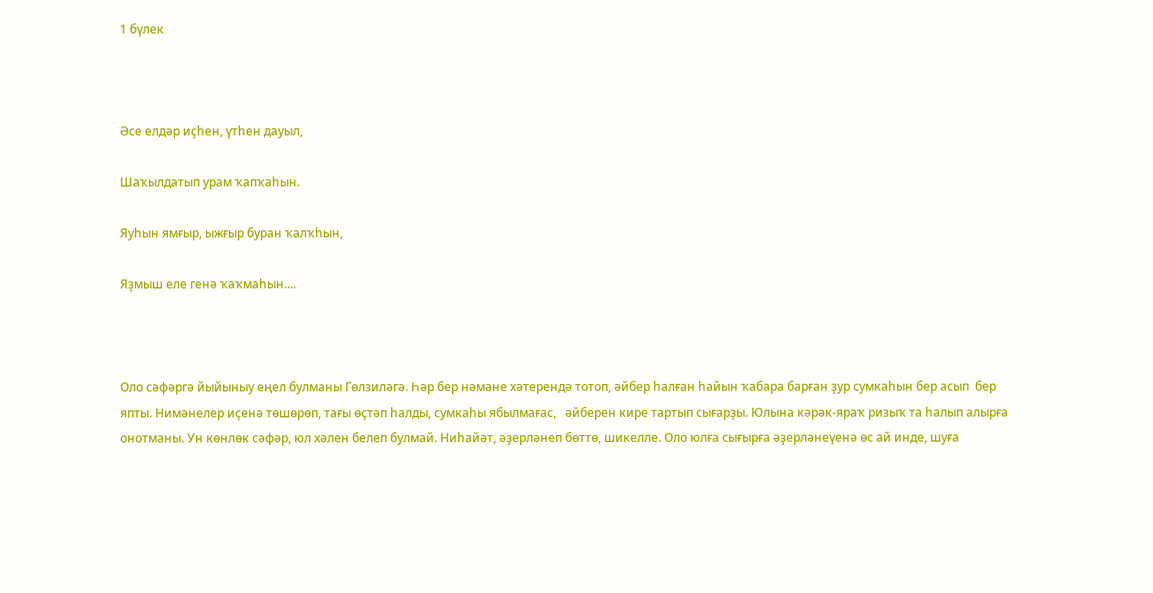1 бүлек



Әсе елдәр иҫһен, үтһен дауыл,

Шаҡылдатып урам ҡапҡаһын.

Яуһын ямғыр, ыжғыр буран ҡалҡһын,

Яҙмыш еле генә ҡаҡмаһын....



Оло сәфәргә йыйыныу еңел булманы Гөлзиләгә. Һәр бер нәмәне хәтерендә тотоп, әйбер һалған һайын ҡабара барған ҙур сумкаһын бер асып  бер япты. Нимәнелер иҫенә төшөрөп, тағы өҫтәп һалды, сумкаһы ябылмағас,   әйберен кире тартып сығарҙы. Юлына кәрәк-яраҡ ризыҡ та һалып алырға онотманы. Ун көнлөк сәфәр, юл хәлен белеп булмай. Ниһайәт, әҙерләнеп бөттө, шикелле. Оло юлға сығырға әҙерләнеүенә өс ай инде, шуға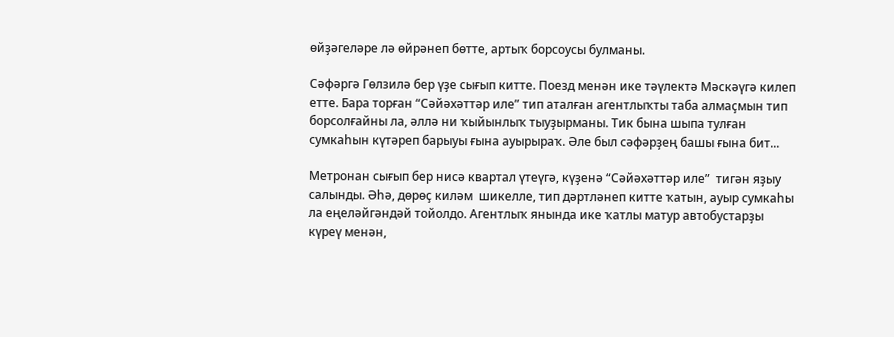өйҙәгеләре лә өйрәнеп бөтте, артыҡ борсоусы булманы.

Сәфәргә Гөлзилә бер үҙе сығып китте. Поезд менән ике тәүлектә Мәскәүгә килеп етте. Бара торған “Сәйәхәттәр иле” тип аталған агентлыҡты таба алмаҫмын тип борсолғайны ла, әллә ни ҡыйынлыҡ тыуҙырманы. Тик бына шыпа тулған сумкаһын күтәреп барыуы ғына ауырыраҡ. Әле был сәфәрҙең башы ғына бит...

Метронан сығып бер нисә квартал үтеүгә, күҙенә “Сәйәхәттәр иле”  тигән яҙыу салынды. Әһә, дөрөҫ киләм  шикелле, тип дәртләнеп китте ҡатын, ауыр сумкаһы ла еңеләйгәндәй тойолдо. Агентлыҡ янында ике ҡатлы матур автобустарҙы күреү менән,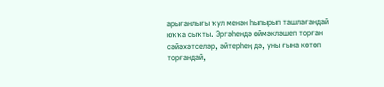арығанлығы ҡул менән һыпырып ташлағандай юҡҡа сыҡты. Эргәһендә өймәкләшеп торған сәйәхәтселәр, әйтерһең дә, уны ғына көтөп торғандай,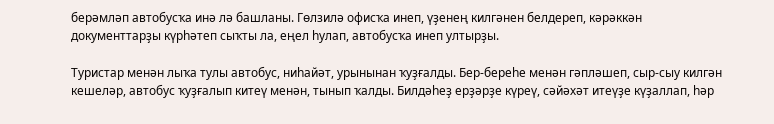берәмләп автобусҡа инә лә башланы. Гөлзилә офисҡа инеп, үҙенең килгәнен белдереп, кәрәккән документтарҙы күрһәтеп сыҡты ла, еңел һулап, автобусҡа инеп ултырҙы.

Туристар менән лыҡа тулы автобус, ниһайәт, урынынан ҡуҙғалды. Бер-береһе менән гәпләшеп, сыр-сыу килгән кешеләр, автобус ҡуҙғалып китеү менән, тынып ҡалды. Билдәһеҙ ерҙәрҙе күреү, сәйәхәт итеүҙе күҙаллап, һәр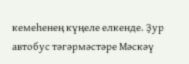кемеһенең күңеле елкенде. Ҙур автобус тәгәрмәстәре Мәскәү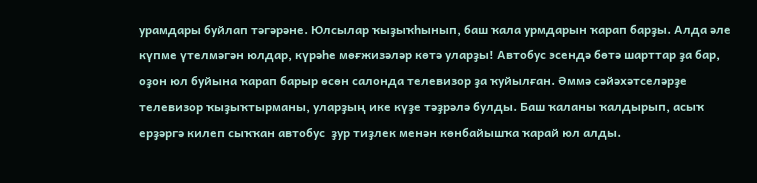урамдары буйлап тәгәрәне. Юлсылар ҡыҙыҡһынып, баш ҡала урмдарын ҡарап барҙы. Алда әле күпме үтелмәгән юлдар, күрәһе мөғжизәләр көтә уларҙы! Автобус эсендә бөтә шарттар ҙа бар, оҙон юл буйына ҡарап барыр өсөн салонда телевизор ҙа ҡуйылған. Әммә сәйәхәтселәрҙе телевизор ҡыҙыҡтырманы, уларҙың ике күҙе тәҙрәлә булды. Баш ҡаланы ҡалдырып, асыҡ ерҙәргә килеп сыҡҡан автобус  ҙур тиҙлек менән көнбайышҡа ҡарай юл алды.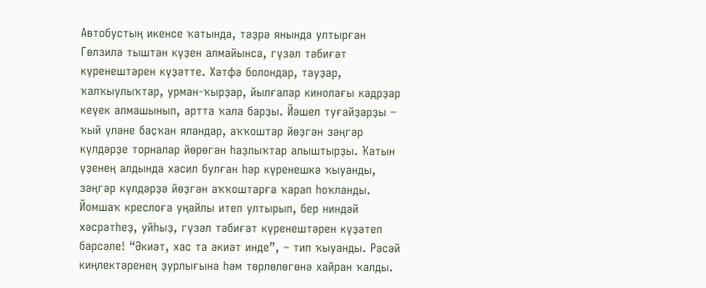Автобустың икенсе ҡатында, тәҙрә янында ултырған Гөлзилә тыштан күҙен алмайынса, гүзәл тәбиғәт күренештәрен күҙәтте. Хәтфә болондар, тауҙар, ҡалҡыулыҡтар, урман-ҡырҙар, йылғалар кинолағы кадрҙар кеүек алмашынып, артта ҡала барҙы. Йәшел туғайҙарҙы – ҡый үләне баҫҡан яландар, аҡҡоштар йөҙгән зәңгәр күлдәрҙе торналар йөрөгән һаҙлыҡтар алыштырҙы. Ҡатын үҙенең алдында хасил булған һәр күренешкә ҡыуанды, зәңгәр күлдәрҙә йөҙгән аҡҡоштарға ҡарап һоҡланды. Йомшаҡ креслоға уңайлы итеп ултырып, бер ниндәй хәсрәтһеҙ, уйһыҙ, гүзәл тәбиғәт күренештәрен күҙәтеп барсәле! “Әкиәт, хас та әкиәт инде”, – тип ҡыуанды. Рәсәй киңлектәренең ҙурлығына һәм төрлөлөгөнә хайран ҡалды.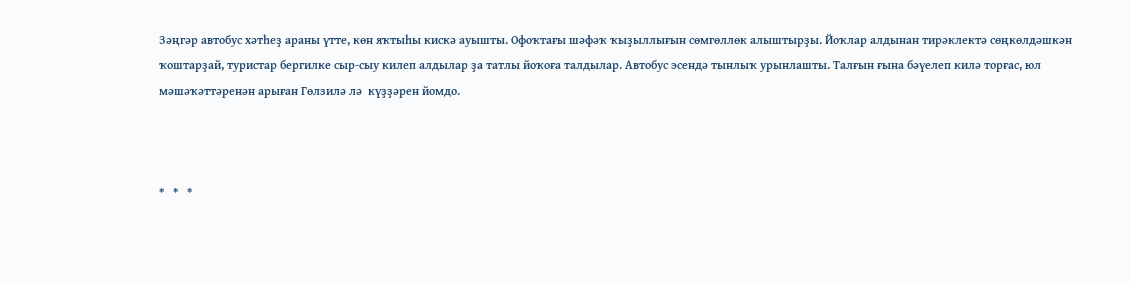Зәңгәр автобус хәтһеҙ араны үтте, көн яҡтыһы кискә ауышты. Офоҡтағы шәфәҡ ҡыҙыллығын сөмгөллөк алыштырҙы. Йоҡлар алдынан тирәклектә сөңкөлдәшкән ҡоштарҙай, туристар бергилке сыр-сыу килеп алдылар ҙа татлы йоҡоға талдылар. Автобус эсендә тынлыҡ урынлашты. Талғын ғына бәүелеп килә торғас, юл мәшәҡәттәренән арыған Гөлзилә лә  күҙҙәрен йомдо.



*   *   *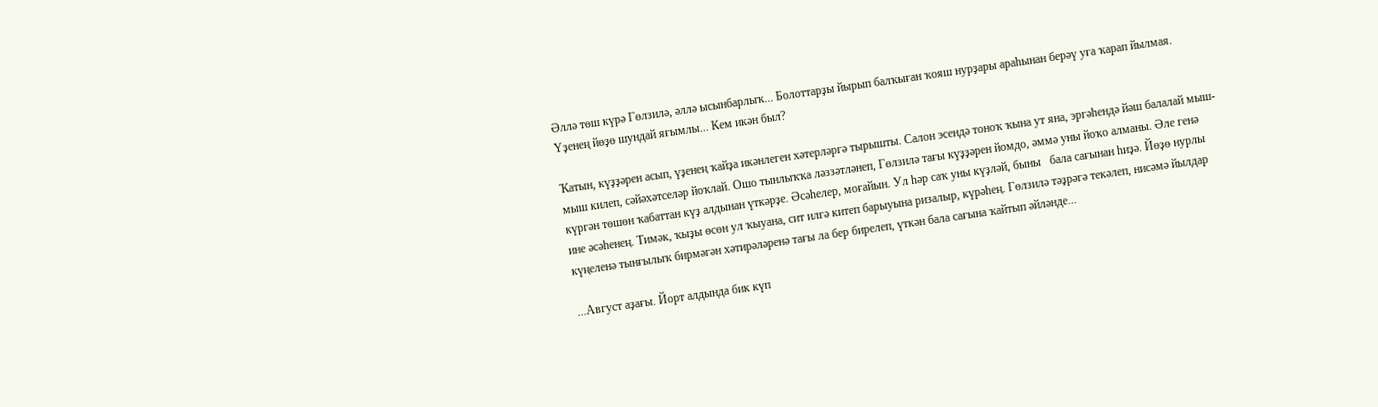Әллә төш күрә Гөлзилә, әллә ысынбарлыҡ... Болоттарҙы йырып балҡыған ҡояш нурҙары араһынан берәү уға ҡарап йылмая. Үҙенең йөҙө шундай яғымлы... Кем икән был?

Ҡатын, күҙҙәрен асып, үҙенең ҡайҙа икәнлеген хәтерләргә тырышты. Салон эсендә тоноҡ ҡына ут яна, эргәһендә йәш балалай мыш-мыш килеп, сәйәхәтселәр йоҡлай. Ошо тынлыҡҡа ләззәтләнеп, Гөлзилә тағы күҙҙәрен йомдо, әммә уны йоҡо алманы. Әле генә күргән төшөн ҡабаттан күҙ алдынан үткәрҙе. Әсәһелер, моғайын. Ул һәр саҡ уны күҙләй, быны   бала сағынан һиҙә. Йөҙө нурлы ине әсәһенең. Тимәк, ҡыҙы өсөн ул ҡыуана, сит илгә китеп барыуына ризалыр, күрәһең. Гөлзилә тәҙрәгә текәлеп, нисәмә йылдар күңеленә тынғылыҡ бирмәгән хәтирәләренә тағы ла бер бирелеп, үткән бала сағына ҡайтып әйләнде...

...Август аҙағы. Йорт алдында бик күп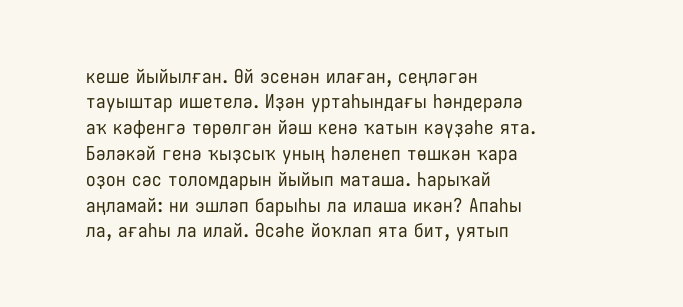кеше йыйылған. Өй эсенән илаған, сеңләгән тауыштар ишетелә. Иҙән уртаһындағы һәндерәлә аҡ кәфенгә төрөлгән йәш кенә ҡатын кәүҙәһе ята. Бәләкәй генә ҡыҙсыҡ уның һәленеп төшкән ҡара оҙон сәс толомдарын йыйып маташа. Һарыҡай аңламай: ни эшләп барыһы ла илаша икән? Апаһы ла, ағаһы ла илай. Әсәһе йоҡлап ята бит, уятып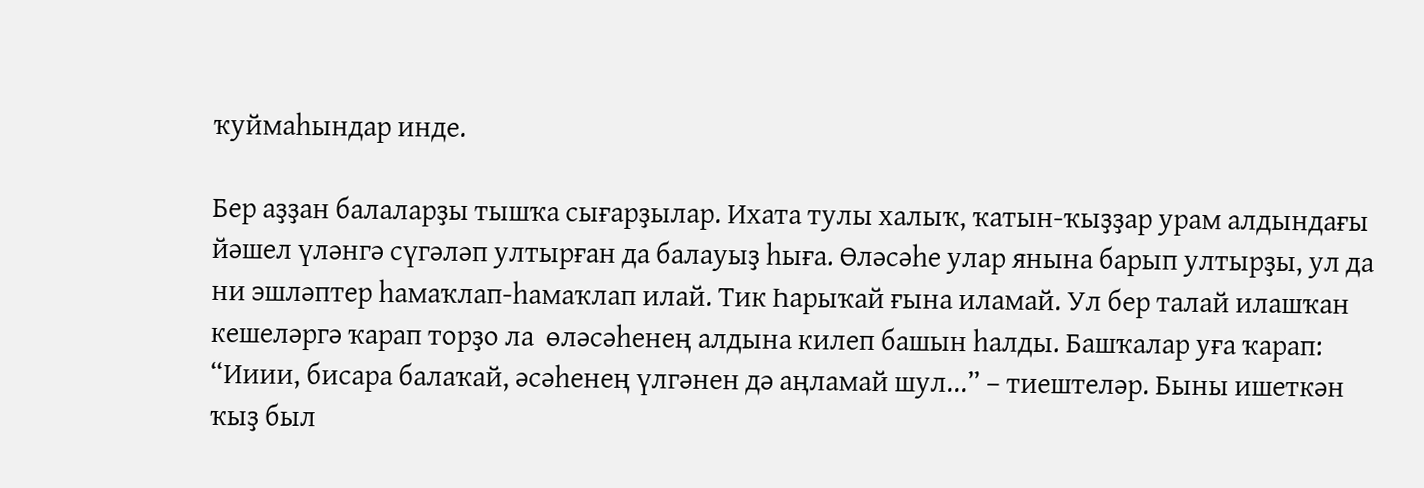ҡуймаһындар инде.

Бер аҙҙан балаларҙы тышҡа сығарҙылар. Ихата тулы халыҡ, ҡатын-ҡыҙҙар урам алдындағы йәшел үләнгә сүгәләп ултырған да балауыҙ һыға. Өләсәһе улар янына барып ултырҙы, ул да ни эшләптер һамаҡлап-һамаҡлап илай. Тик Һарыҡай ғына иламай. Ул бер талай илашҡан кешеләргә ҡарап торҙо ла  өләсәһенең алдына килеп башын һалды. Башҡалар уға ҡарап: “Ииии, бисара балаҡай, әсәһенең үлгәнен дә аңламай шул...” – тиештеләр. Быны ишеткән ҡыҙ был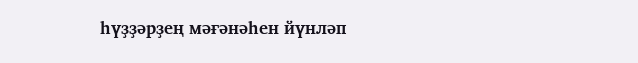һүҙҙәрҙең мәғәнәһен йүнләп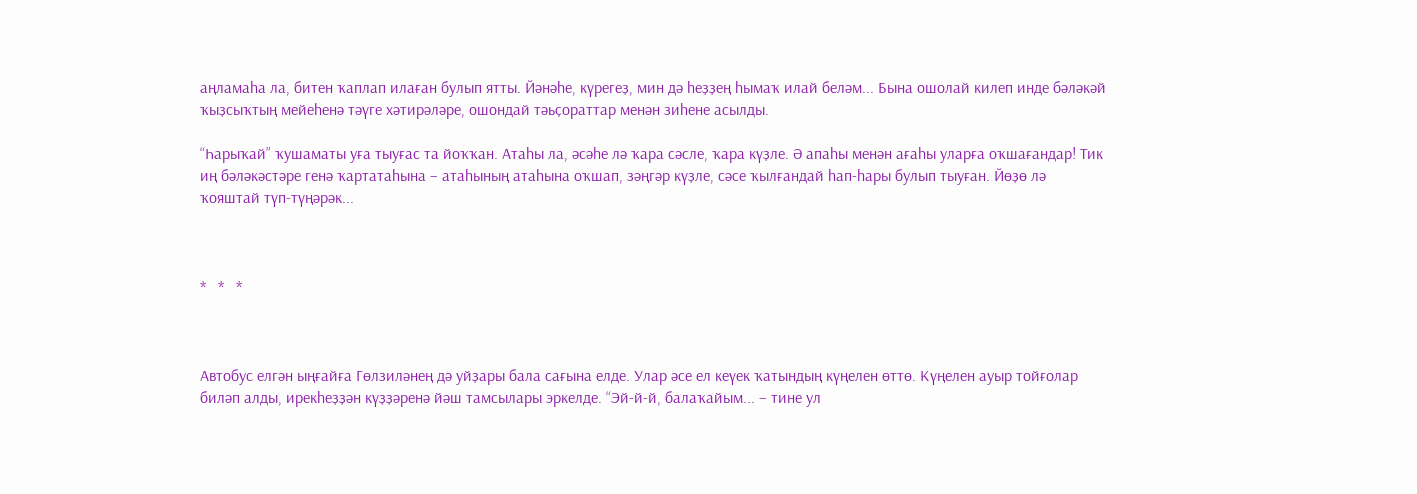аңламаһа ла, битен ҡаплап илаған булып ятты. Йәнәһе, күрегеҙ, мин дә һеҙҙең һымаҡ илай беләм... Бына ошолай килеп инде бәләкәй ҡыҙсыҡтың мейеһенә тәүге хәтирәләре, ошондай тәьҫораттар менән зиһене асылды.

“Һарыҡай” ҡушаматы уға тыуғас та йоҡҡан. Атаһы ла, әсәһе лә ҡара сәсле, ҡара күҙле. Ә апаһы менән ағаһы уларға оҡшағандар! Тик иң бәләкәстәре генә ҡартатаһына – атаһының атаһына оҡшап, зәңгәр күҙле, сәсе ҡылғандай һап-һары булып тыуған. Йөҙө лә ҡояштай түп-түңәрәк...



*   *   *



Автобус елгән ыңғайға Гөлзиләнең дә уйҙары бала сағына елде. Улар әсе ел кеүек ҡатындың күңелен өттө. Күңелен ауыр тойғолар биләп алды, ирекһеҙҙән күҙҙәренә йәш тамсылары эркелде. “Эй-й-й, балаҡайым... – тине ул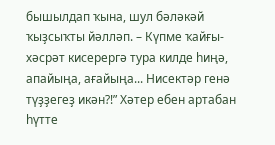бышылдап ҡына, шул бәләкәй ҡыҙсыҡты йәлләп. – Күпме ҡайғы-хәсрәт кисерергә тура килде һиңә, апайыңа, ағайыңа... Нисектәр генә түҙҙегеҙ икән?!” Хәтер ебен артабан һүтте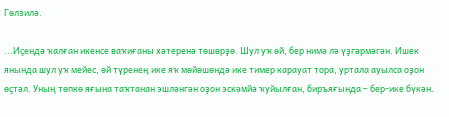Гөлзилә.

...Иҫендә ҡалған икенсе ваҡиғаны хәтеренә төшөрҙө. Шул уҡ өй, бер нимә лә үҙгәрмәгән. Ишек янында шул уҡ мейес, өй түренең ике яҡ мөйөшөндә ике тимер карауат тора, уртала ауылса оҙон өҫтәл. Уның төпкө яғына таҡтанан эшләнгән оҙон эскәмйә ҡуйылған, биръяғында – бер-ике бүкән.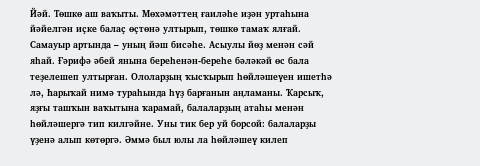Йәй. Төшкө аш ваҡыты. Мөхәмәттең ғаиләһе иҙән уртаһына йәйелгән иҫке балаҫ өҫтөнә ултырып, төшкө тамаҡ ялғай. Самауыр артында – уның йәш бисәһе. Асыулы йөҙ менән сәй яһай. Ғәрифә әбей янына береһенән-береһе бәләкәй өс бала теҙелешеп ултырған. Ололарҙың ҡысҡырып һөйләшеүен ишетһә лә, Һарыҡай нимә тураһында һүҙ барғанын аңламаны. Ҡарсыҡ, яҙғы ташҡын ваҡытына ҡарамай, балаларҙың атаһы менән һөйләшергә тип килгәйне. Уны тик бер уй борсой: балаларҙы үҙенә алып көтөргә. Әммә был юлы ла һөйләшеү килеп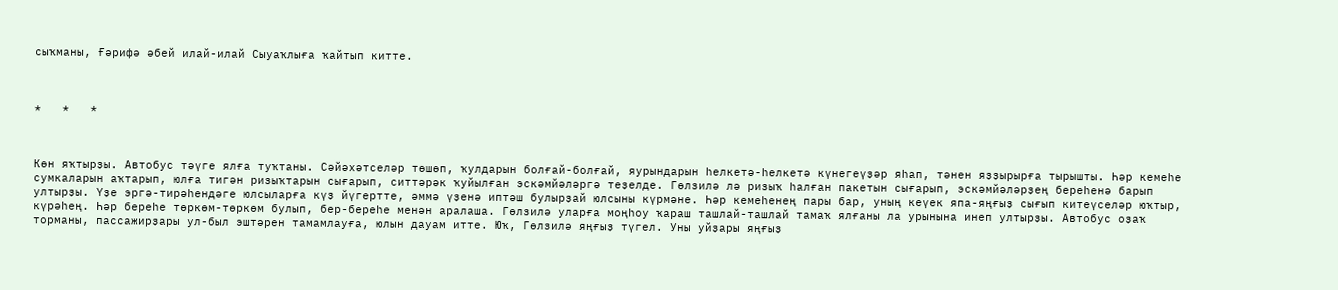сыҡманы, Ғәрифә әбей илай-илай Сыуаҡлыға ҡайтып китте.



*   *   *



Көн яҡтырҙы. Автобус тәүге ялға туҡтаны. Сәйәхәтселәр төшөп, ҡулдарын болғай-болғай, яурындарын һелкетә-һелкетә күнегеүҙәр яһап, тәнен яҙҙырырға тырышты. Һәр кемеһе сумкаларын аҡтарып, юлға тигән ризыҡтарын сығарып, ситтәрәк ҡуйылған эскәмйәләргә теҙелде. Гөлзилә лә ризыҡ һалған пакетын сығарып, эскәмйәләрҙең береһенә барып ултырҙы. Үҙе эргә-тирәһендәге юлсыларға күҙ йүгертте, әммә үҙенә иптәш булырҙай юлсыны күрмәне. Һәр кемеһенең пары бар, уның кеүек япа-яңғыҙ сығып китеүселәр юҡтыр, күрәһең. Һәр береһе төркөм-төркөм булып, бер-береһе менән аралаша. Гөлзилә уларға моңһоу ҡараш ташлай-ташлай тамаҡ ялғаны ла урынына инеп ултырҙы. Автобус оҙаҡ торманы, пассажирҙары ул-был эштәрен тамамлауға, юлын дауам итте. Юҡ, Гөлзилә яңғыҙ түгел. Уны уйҙары яңғыҙ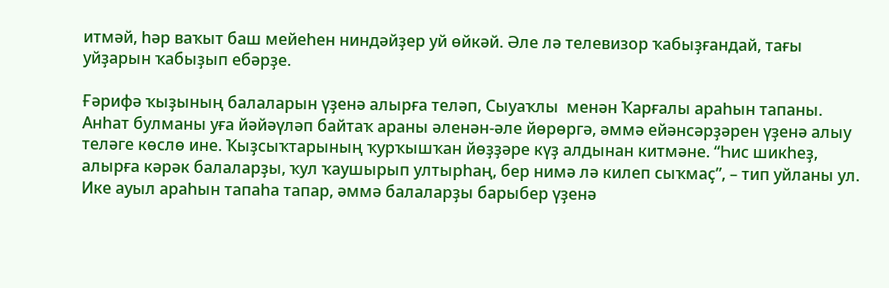итмәй, һәр ваҡыт баш мейеһен ниндәйҙер уй өйкәй. Әле лә телевизор ҡабыҙғандай, тағы уйҙарын ҡабыҙып ебәрҙе.

Ғәрифә ҡыҙының балаларын үҙенә алырға теләп, Сыуаҡлы  менән Ҡарғалы араһын тапаны. Анһат булманы уға йәйәүләп байтаҡ араны әленән-әле йөрөргә, әммә ейәнсәрҙәрен үҙенә алыу теләге көслө ине. Ҡыҙсыҡтарының ҡурҡышҡан йөҙҙәре күҙ алдынан китмәне. “Һис шикһеҙ, алырға кәрәк балаларҙы, ҡул ҡаушырып ултырһаң, бер нимә лә килеп сыҡмаҫ”, – тип уйланы ул. Ике ауыл араһын тапаһа тапар, әммә балаларҙы барыбер үҙенә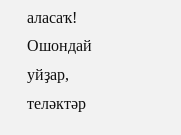аласаҡ! Ошондай уйҙар, теләктәр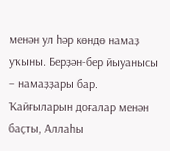менән ул һәр көндө намаҙ уҡыны. Берҙән-бер йыуанысы – намаҙҙары бар. Ҡайғыларын доғалар менән баҫты, Аллаһы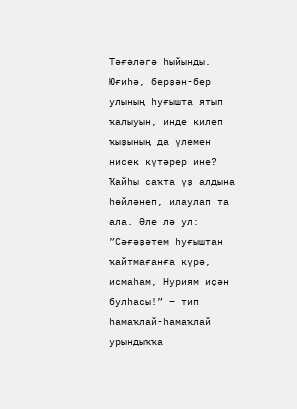Тәғәләгә һыйынды. Юғиһә, берҙән-бер улының һуғышта ятып ҡалыуын, инде килеп ҡыҙының да үлемен нисек күтәрер ине? Ҡайһы саҡта үҙ алдына һөйләнеп, илаулап та ала. Әле лә ул: ”Сәғәҙәтем һуғыштан ҡайтмағанға күрә, исмаһам, Нуриям иҫән булһасы!” – тип һамаҡлай-һамаҡлай урындыҡҡа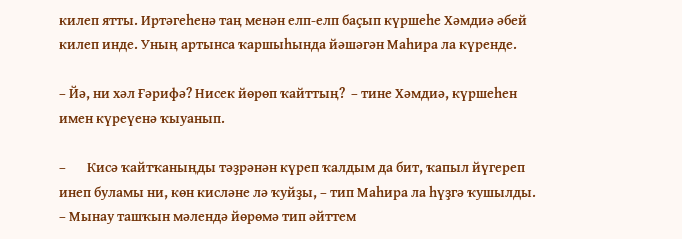килеп ятты. Иртәгеһенә таң менән елп-елп баҫып күршеһе Хәмдиә әбей килеп инде. Уның артынса ҡаршыһында йәшәгән Маһира ла күренде.

– Йә, ни хәл Ғәрифә? Нисек йөрөп ҡайттың?  – тине Хәмдиә, күршеһен имен күреүенә ҡыуанып.

–       Кисә ҡайтҡаныңды тәҙрәнән күреп ҡалдым да бит, ҡапыл йүгереп инеп буламы ни, көн кисләне лә ҡуйҙы, – тип Маһира ла һүҙгә ҡушылды. – Мынау ташҡын мәлендә йөрөмә тип әйттем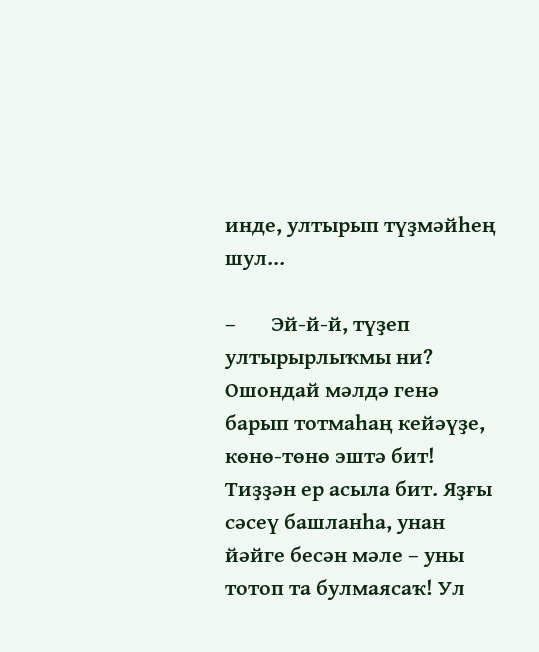инде, ултырып түҙмәйһең шул...

–       Эй-й-й, түҙеп ултырырлыҡмы ни? Ошондай мәлдә генә барып тотмаһаң кейәүҙе, көнө-төнө эштә бит! Тиҙҙән ер асыла бит. Яҙғы сәсеү башланһа, унан йәйге бесән мәле – уны тотоп та булмаясаҡ! Ул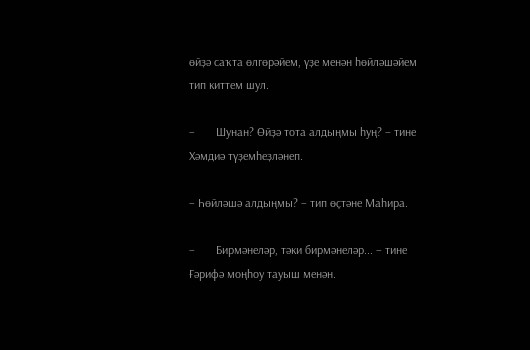өйҙә саҡта өлгөрәйем, үҙе менән һөйләшәйем  тип киттем шул.

–       Шунан? Өйҙә тота алдыңмы һуң? – тине Хәмдиә түҙемһеҙләнеп.

– Һөйләшә алдыңмы? – тип өҫтәне Маһира.

–       Бирмәнеләр, тәки бирмәнеләр... – тине Ғәрифә моңһоу тауыш менән.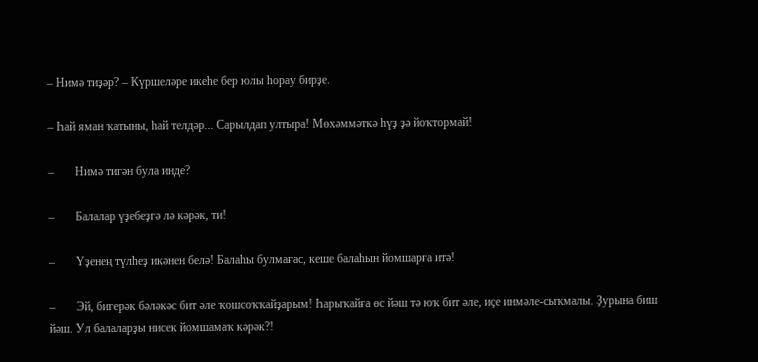– Нимә тиҙәр? – Күршеләре икеһе бер юлы һорау бирҙе.

– Һай яман ҡатыны, һай телдәр... Сарылдап ултыра! Мөхәммәткә һүҙ ҙә йоҡтормай!

–       Нимә тигән була инде?

–       Балалар үҙебеҙгә лә кәрәк, ти!

–       Үҙенең түлһеҙ икәнен белә! Балаһы булмағас, кеше балаһын йомшарға итә!

–       Эй, бигерәк бәләкәс бит әле ҡошсоҡҡайҙарым! Һарыҡайға өс йәш тә юҡ бит әле, иҫе инмәле-сыҡмалы. Ҙурына биш йәш. Ул балаларҙы нисек йомшамаҡ кәрәк?!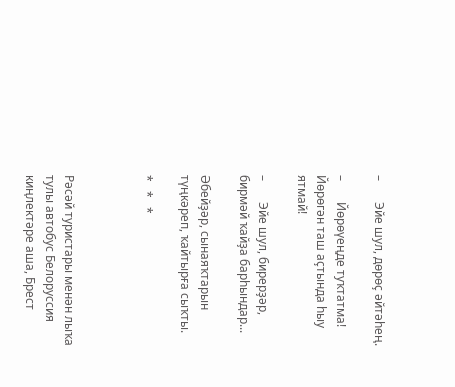–       Эйе шул, дөрөҫ әйтәһең.

–       Йөрөүеңде туҡтатма! Йөрөгән таш аҫтында һыу ятмай!

–       Эйе шул, бирерҙәр, бирмәй ҡайҙа барһындар...

Әбейҙәр, сынаяҡтарын түңкәреп, ҡайтырға сыҡты.

*   *   *



Рәсәй туристары менән лыҡа тулы автобус Белоруссия киңлектәре аша, Брест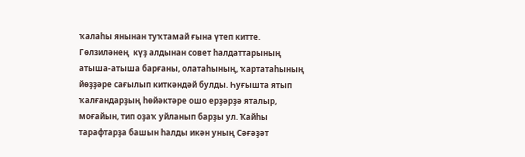ҡалаһы янынан туҡтамай ғына үтеп китте.  Гөлзиләнең  күҙ алдынан совет һалдаттарының атыша-атыша барғаны, олатаһының, ҡартатаһының йөҙҙәре сағылып киткәндәй булды. Һуғышта ятып ҡалғандарҙың һөйәктәре ошо ерҙәрҙә яталыр, моғайын, тип оҙаҡ уйланып барҙы ул. Ҡайһы тарафтарҙа башын һалды икән уның Сәғәҙәт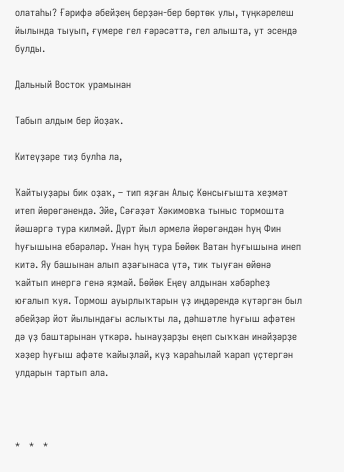олатаһы? Ғәрифә әбейҙең берҙән-бер бөртөк улы, түңкәрелеш йылында тыуып, ғүмере гел ғәрәсәттә, гел алышта, ут эсендә булды.

Дальный Восток урамынан

Табып алдым бер йоҙаҡ.

Китеүҙәре тиҙ булһа ла,

Ҡайтыуҙары бик оҙаҡ, – тип яҙған Алыҫ Көнсығышта хеҙмәт итеп йөрөгәнендә. Эйе, Сәғәҙәт Хәкимовҡа тыныс тормошта йәшәргә тура килмәй. Дүрт йыл әрмелә йөрөгәндән һуң Фин һуғышына ебәрәләр. Унан һуң тура Бөйөк Ватан һуғышына инеп китә. Яу башынан алып аҙағынаса үтә, тик тыуған өйөнә ҡайтып инергә генә яҙмай. Бөйөк Еңеү алдынан хәбәрһеҙ юғалып ҡуя. Тормош ауырлыҡтарын үҙ иңдәрендә күтәргән был әбейҙәр йот йылындағы аслыҡты ла, дәһшәтле һуғыш афәтен дә үҙ баштарынан үткәрә. Һынауҙарҙы еңеп сыҡҡан инәйҙәрҙе хәҙер һуғыш афәте ҡайыҙлай, күҙ ҡараһылай ҡарап үҫтергән улдарын тартып ала.



*   *   *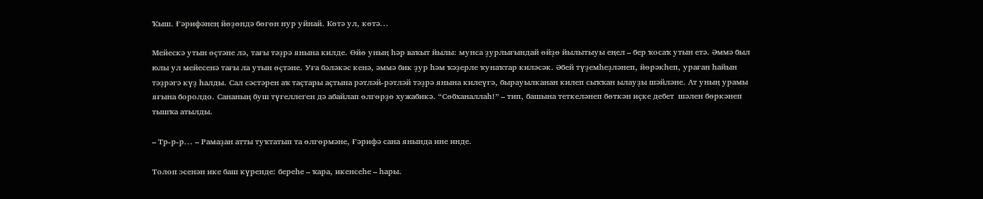Ҡыш. Ғәрифәнең йөҙөндә бөгөн нур уйнай. Көтә ул, көтә...

Мейескә утын өҫтәне лә, тағы тәҙрә янына килде. Өйө уның һәр ваҡыт йылы: мунса ҙурлығындай өйҙө йылытыуы еңел – бер ҡосаҡ утын етә. Әммә был юлы ул мейесенә тағы ла утын өҫтәне. Уға бәләкәс кенә, әммә бик ҙур һәм ҡәҙерле ҡунаҡтар киләсәк. Әбей түҙемһеҙләнеп, йөрәкһеп, ураған һайын тәҙрәгә күҙ һалды. Сал сәстәрен аҡ таҫтары аҫтына рәтләй-рәтләй тәҙрә янына килеүгә, бырауылканан килеп сыҡҡан ылауҙы шәйләне. Ат уның урамы яғына боролдо. Сананың буш түгеллеген дә абайлап өлгөрҙө хужабикә. “Сөбханаллаһ!” – тип, башына теткеләнеп бөткән иҫке дебет  шәлен бөркәнеп  тышҡа атылды.

– Тр-р-р... – Рамаҙан атты туҡтатып та өлгөрмәне, Ғәрифә сана янында ине инде.

Толоп эсенән ике баш күренде: береһе – ҡара, икенсеһе – һары.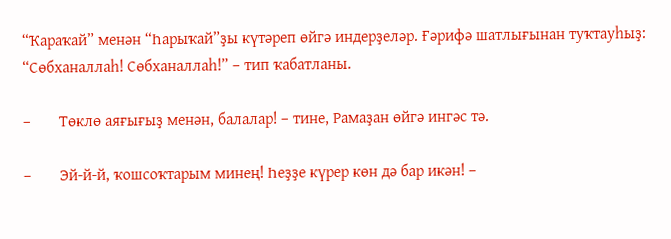“Ҡараҡай” менән “Һарыҡай”ҙы күтәреп өйгә индерҙеләр. Ғәрифә шатлығынан туҡтауһыҙ: “Сөбханаллаһ! Сөбханаллаһ!” – тип ҡабатланы.

–       Төклө аяғығыҙ менән, балалар! – тине, Рамаҙан өйгә ингәс тә.

–       Эй-й-й, ҡошсоҡтарым минең! Һеҙҙе күрер көн дә бар икән! –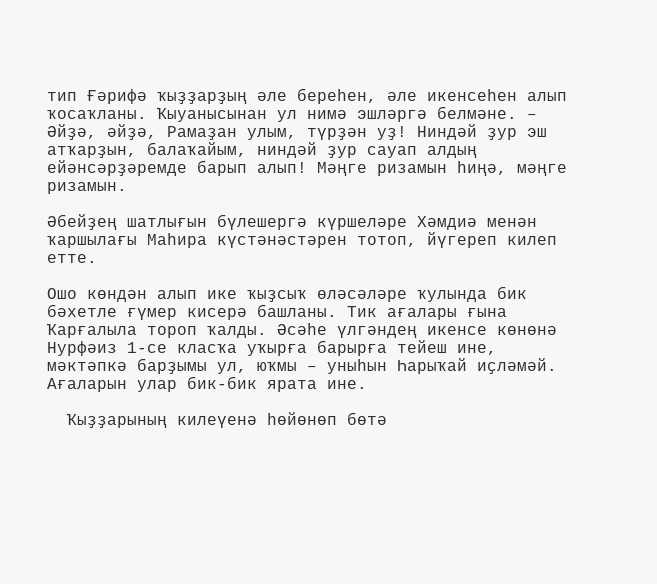тип Ғәрифә ҡыҙҙарҙың әле береһен, әле икенсеһен алып ҡосаҡланы. Ҡыуанысынан ул нимә эшләргә белмәне. – Әйҙә, әйҙә, Рамаҙан улым, түрҙән уҙ! Ниндәй ҙур эш атҡарҙын, балаҡайым, ниндәй ҙур сауап алдың ейәнсәрҙәремде барып алып! Мәңге ризамын һиңә, мәңге ризамын.

Әбейҙең шатлығын бүлешергә күршеләре Хәмдиә менән ҡаршылағы Маһира күстәнәстәрен тотоп, йүгереп килеп етте.

Ошо көндән алып ике ҡыҙсыҡ өләсәләре ҡулында бик бәхетле ғүмер кисерә башланы. Тик ағалары ғына Ҡарғалыла тороп ҡалды. Әсәһе үлгәндең икенсе көнөнә Нурфәиз 1-се класҡа уҡырға барырға тейеш ине, мәктәпкә барҙымы ул, юҡмы – уныһын Һарыҡай иҫләмәй. Ағаларын улар бик-бик ярата ине.

  Ҡыҙҙарының килеүенә һөйөнөп бөтә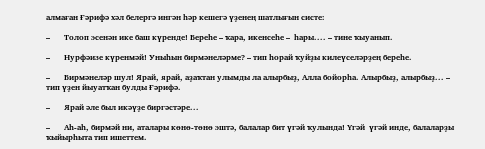алмаған Ғәрифә хәл белергә ингән һәр кешегә үҙенең шатлығын систе:

–       Толоп эсенән ике баш күренде! Береһе – ҡара, икенсеһе –  һары.... – тине ҡыуанып.

–       Нурфәизе күренмәй! Уныһын бирмәнеләрме? – тип һорай ҡуйҙы килеүселәрҙең береһе.

–       Бирмәнеләр шул! Ярай, ярай, аҙаҡтан улымды ла алырбыҙ, Алла бойорһа. Алырбыҙ, алырбыҙ... – тип үҙен йыуатҡан булды Ғәрифә.

–       Ярай әле был икәүҙе биргәстәре...

–       Аһ-аһ, бирмәй ни, аталары көнө-төнө эштә, балалар бит үгәй ҡулында! Үгәй  үгәй инде, балаларҙы ҡыйырһыта тип ишеттем.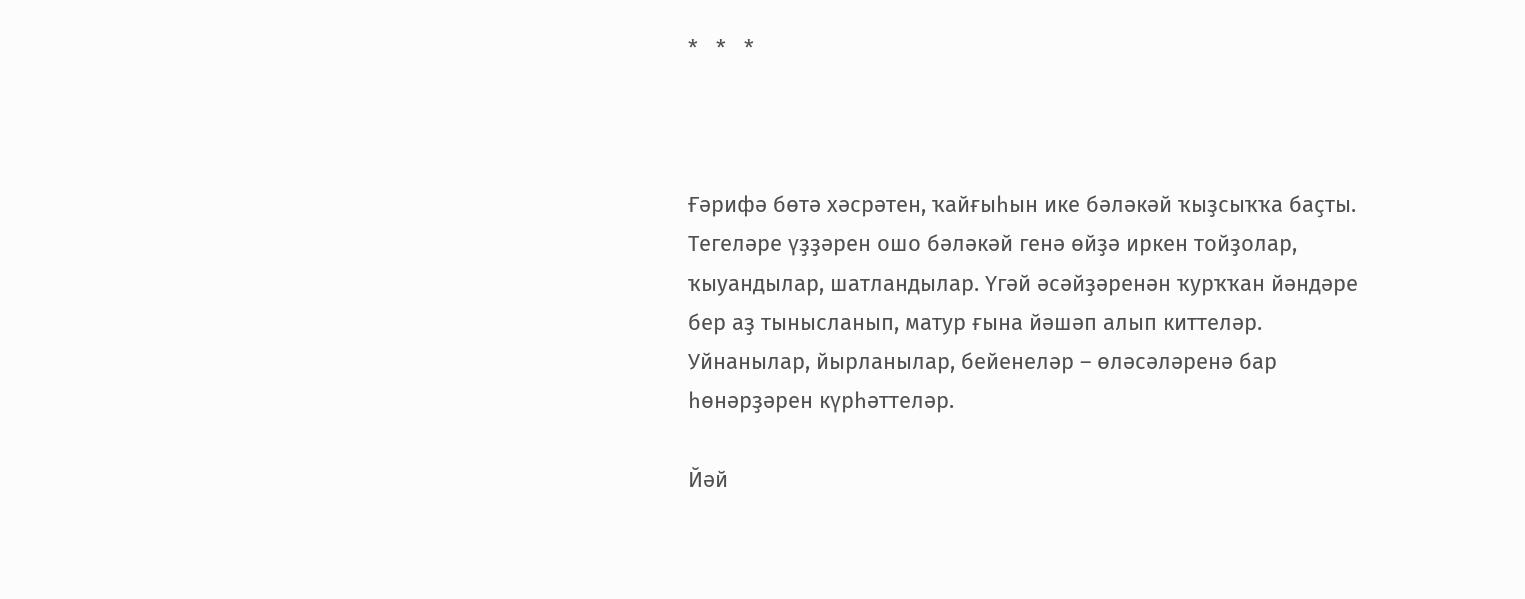*   *   *



Ғәрифә бөтә хәсрәтен, ҡайғыһын ике бәләкәй ҡыҙсыҡҡа баҫты. Тегеләре үҙҙәрен ошо бәләкәй генә өйҙә иркен тойҙолар, ҡыуандылар, шатландылар. Үгәй әсәйҙәренән ҡурҡҡан йәндәре бер аҙ тынысланып, матур ғына йәшәп алып киттеләр. Уйнанылар, йырланылар, бейенеләр – өләсәләренә бар һөнәрҙәрен күрһәттеләр.

Йәй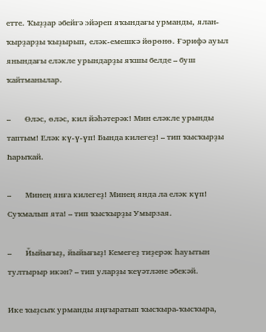етте. Ҡыҙҙар әбейгә эйәреп яҡындағы урманды, ялан-ҡырҙарҙы ҡыҙырып, еләк-емешкә йөрөнө. Ғәрифә ауыл янындағы еләкле урындарҙы яҡшы белде – буш ҡайтманылар.

–       Өләс, өләс, кил йәһәтерәк! Мин еләкле урынды таптым! Еләк кү-ү-үп! Бында килегеҙ! – тип ҡысҡырҙы Һарыҡай.

–       Минең янға килегеҙ! Минең янда ла еләк күп! Суҡмалып ята! – тип ҡысҡырҙы Умырзая.

–       Йыйығыҙ, йыйығыҙ! Кемегеҙ тиҙерәк һауытын тултырыр икән? – тип уларҙы ҡеүәтләне әбекәй.

Ике ҡыҙсыҡ урманды яңғыратып ҡысҡыра-ҡысҡыра,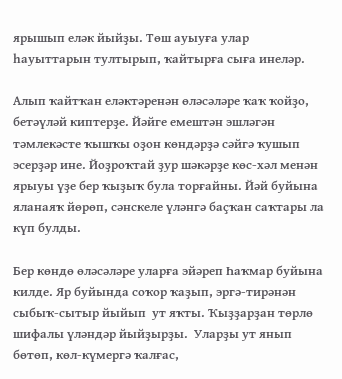ярышып еләк йыйҙы. Төш ауыуға улар һауыттарын тултырып, ҡайтырға сыға инеләр.

Алып ҡайтҡан еләктәренән өләсәләре ҡаҡ ҡойҙо, бетәүләй киптерҙе. Йәйге емештән эшләгән тәмлекәсте ҡышҡы оҙон көндәрҙә сәйгә ҡушып эсерҙәр ине. Йоҙроҡтай ҙур шәкәрҙе көс-хәл менән ярыуы үҙе бер ҡыҙыҡ була торғайны. Йәй буйына яланаяҡ йөрөп, сәнскеле үләнгә баҫҡан саҡтары ла күп булды.

Бер көндө өләсәләре уларға эйәреп Һаҡмар буйына  килде. Яр буйында соҡор ҡаҙып, эргә-тирәнән сыбыҡ-сытыр йыйып  ут яҡты. Ҡыҙҙарҙан төрлө шифалы үләндәр йыйҙырҙы.  Уларҙы ут янып бөтөп, көл-күмергә ҡалғас,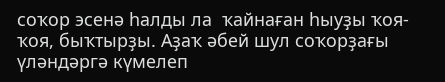соҡор эсенә һалды ла  ҡайнаған һыуҙы ҡоя-ҡоя, быҡтырҙы. Аҙаҡ әбей шул соҡорҙағы үләндәргә күмелеп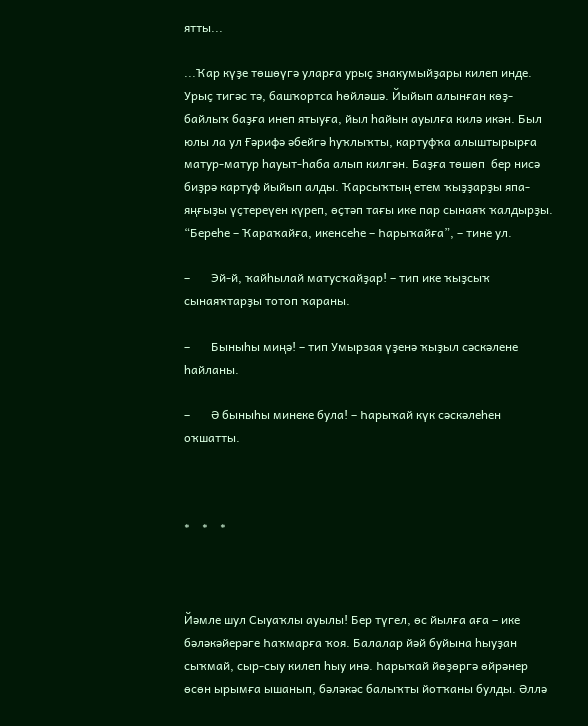ятты...

...Ҡар күҙе төшөүгә уларға урыҫ знакумыйҙары килеп инде. Урыҫ тигәс тә, башҡортса һөйләшә. Йыйып алынған көҙ-байлыҡ баҙға инеп ятыуға, йыл һайын ауылға килә икән. Был юлы ла ул Ғәрифә әбейгә һуҡлыҡты, картуфҡа алыштырырға матур-матур һауыт-һаба алып килгән. Баҙға төшөп  бер нисә биҙрә картуф йыйып алды. Ҡарсыҡтың етем ҡыҙҙарҙы япа-яңғыҙы үҫтереүен күреп, өҫтәп тағы ике пар сынаяҡ ҡалдырҙы. “Береһе – Ҡараҡайға, икенсеһе – Һарыҡайға”, – тине ул.

–       Эй-й, ҡайһылай матусҡайҙар! – тип ике ҡыҙсыҡ сынаяҡтарҙы тотоп ҡараны.

–       Быныһы миңә! – тип Умырзая үҙенә ҡыҙыл сәскәлене һайланы.

–       Ә быныһы минеке була! – Һарыҡай күк сәскәлеһен оҡшатты.



*    *    *



Йәмле шул Сыуаҡлы ауылы! Бер түгел, өс йылға аға – ике бәләкәйерәге Һаҡмарға ҡоя. Балалар йәй буйына һыуҙан сыҡмай, сыр-сыу килеп һыу инә. Һарыҡай йөҙөргә өйрәнер өсөн ырымға ышанып, бәләкәс балыҡты йотҡаны булды. Әллә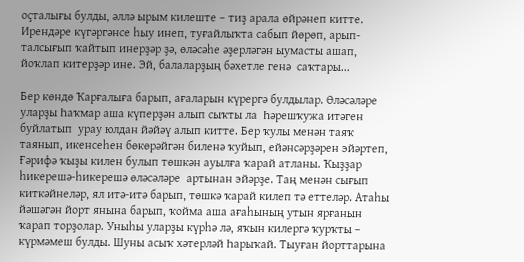оҫталығы булды, әллә ырым килеште – тиҙ арала өйрәнеп китте. Ирендәре күгәргәнсе һыу инеп, туғайлыҡта сабып йөрөп, арып-талсығып ҡайтып инерҙәр ҙә, өләсәһе әҙерләгән ыумасты ашап, йоҡлап китерҙәр ине. Эй, балаларҙың бәхетле генә  саҡтары...

Бер көндө Ҡарғалыға барып, ағаларын күрергә булдылар. Өләсәләре уларҙы Һаҡмар аша күперҙән алып сыҡты ла  Һәрешҡужа итәген буйлатып  урау юлдан йәйәү алып китте. Бер ҡулы менән таяҡ таянып, икенсеһен бөкөрәйгән биленә ҡуйып, ейәнсәрҙәрен эйәртеп, Ғәрифә ҡыҙы килен булып төшкән ауылға ҡарай атланы. Ҡыҙҙар һикерешә-һикерешә өләсәләре  артынан эйәрҙе. Таң менән сығып киткәйнеләр, ял итә-итә барып, төшкә ҡарай килеп тә еттеләр. Атаһы йәшәгән йорт янына барып, ҡойма аша ағаһының утын ярғанын ҡарап торҙолар. Уныһы уларҙы күрһә лә, яҡын килергә ҡурҡты – күрмәмеш булды. Шуны асыҡ хәтерләй Һарыҡай. Тыуған йорттарына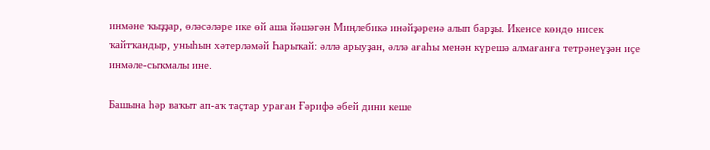инмәне ҡыҙҙар, өләсәләре ике өй аша йәшәгән Миңлебикә инәйҙәренә алып барҙы. Икенсе көндө нисек ҡайтҡандыр, уныһын хәтерләмәй Һарыҡай: әллә арыуҙан, әллә ағаһы менән күрешә алмағанға тетрәнеүҙән иҫе инмәле-сыҡмалы ине.

Башына һәр ваҡыт ап-аҡ таҫтар ураған Ғәрифә әбей дини кеше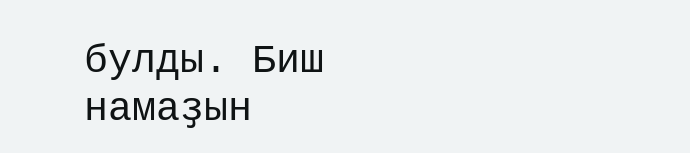булды. Биш намаҙын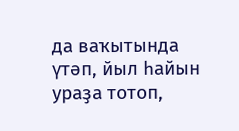да ваҡытында үтәп, йыл һайын ураҙа тотоп,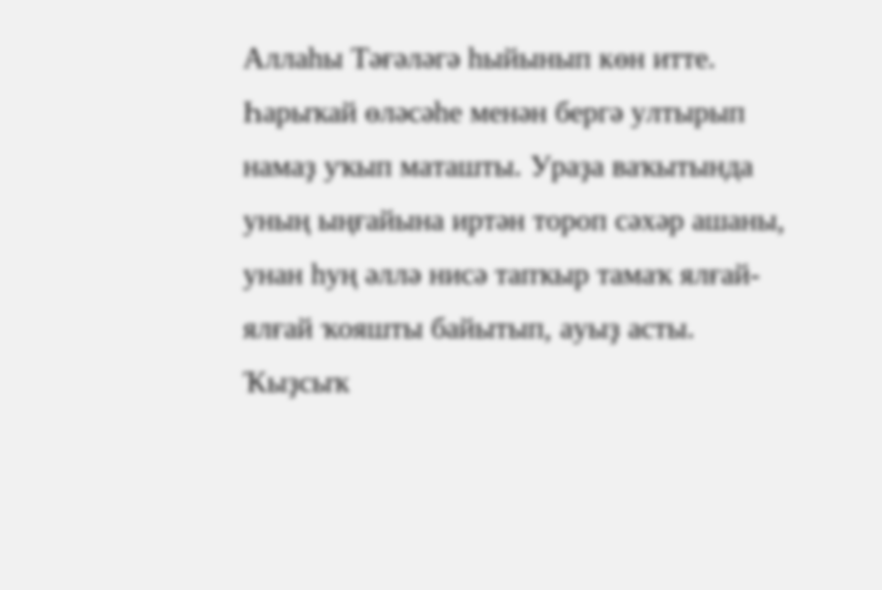Аллаһы Тәғәләгә һыйынып көн итте. Һарыҡай өләсәһе менән бергә ултырып намаҙ уҡып маташты. Ураҙа ваҡытында уның ыңғайына иртән тороп сәхәр ашаны, унан һуң әллә нисә тапҡыр тамаҡ ялғай-ялғай ҡояшты байытып, ауыҙ асты. Ҡыҙсыҡ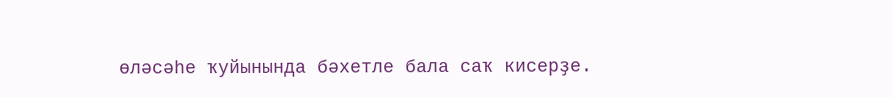өләсәһе ҡуйынында бәхетле бала саҡ кисерҙе.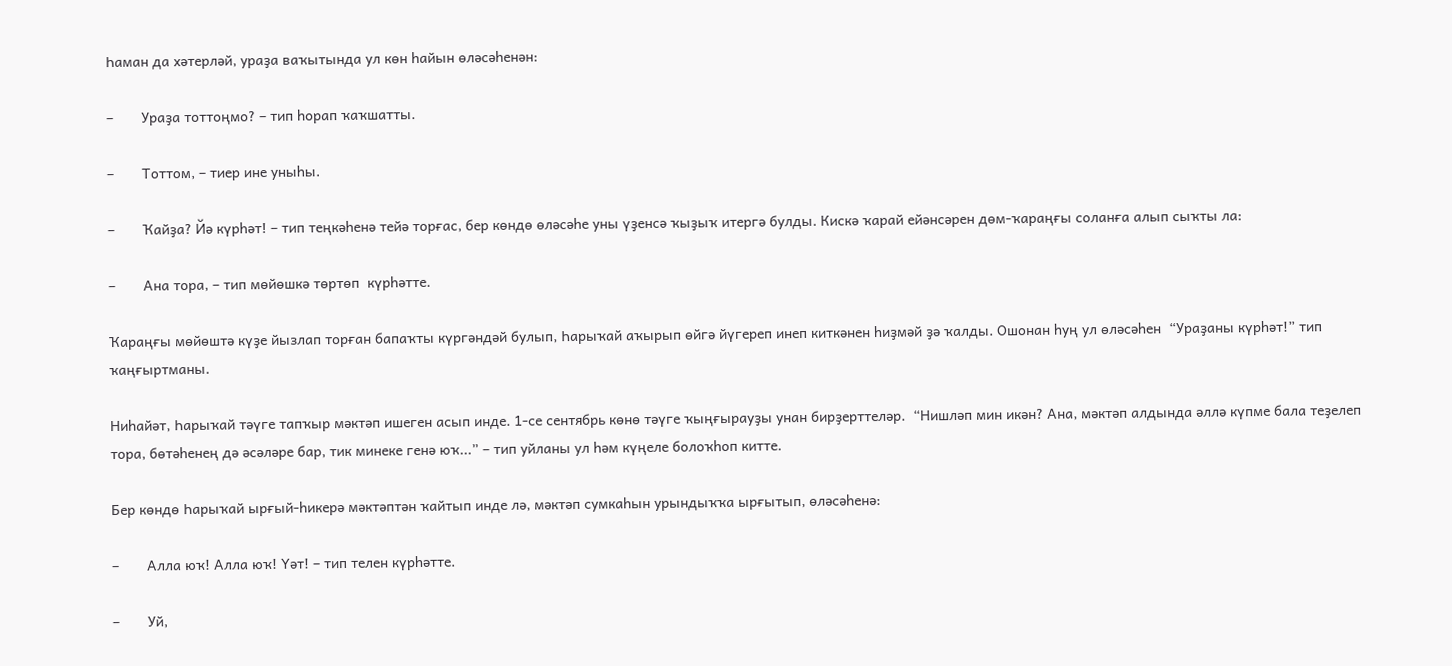Һаман да хәтерләй, ураҙа ваҡытында ул көн һайын өләсәһенән:

–       Ураҙа тоттоңмо? – тип һорап ҡаҡшатты.

–       Тоттом, – тиер ине уныһы.

–       Ҡайҙа? Йә күрһәт! – тип теңкәһенә тейә торғас, бер көндө өләсәһе уны үҙенсә ҡыҙыҡ итергә булды. Кискә ҡарай ейәнсәрен дөм-ҡараңғы соланға алып сыҡты ла:

–       Ана тора, – тип мөйөшкә төртөп  күрһәтте.

Ҡараңғы мөйөштә күҙе йызлап торған бапаҡты күргәндәй булып, Һарыҡай аҡырып өйгә йүгереп инеп киткәнен һиҙмәй ҙә ҡалды. Ошонан һуң ул өләсәһен  “Ураҙаны күрһәт!” тип ҡаңғыртманы.

Ниһайәт, Һарыҡай тәүге тапҡыр мәктәп ишеген асып инде. 1-се сентябрь көнө тәүге ҡыңғырауҙы унан бирҙерттеләр.  “Нишләп мин икән? Ана, мәктәп алдында әллә күпме бала теҙелеп тора, бөтәһенең дә әсәләре бар, тик минеке генә юҡ...” – тип уйланы ул һәм күңеле болоҡһоп китте.

Бер көндө Һарыҡай ырғый-һикерә мәктәптән ҡайтып инде лә, мәктәп сумкаһын урындыҡҡа ырғытып, өләсәһенә:

–       Алла юҡ! Алла юҡ! Үәт! – тип телен күрһәтте.

–       Уй,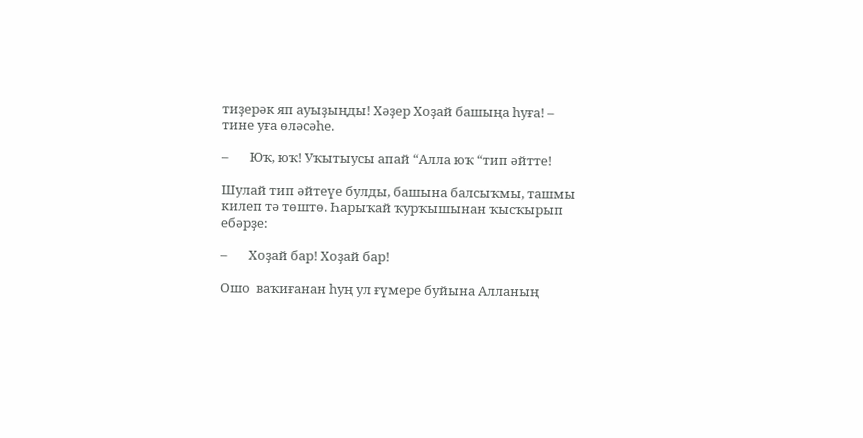тиҙерәк яп ауыҙыңды! Хәҙер Хоҙай башыңа һуға! – тине уға өләсәһе.

–       Юҡ, юҡ! Уҡытыусы апай “Алла юҡ “тип әйтте!

Шулай тип әйтеүе булды, башына балсыҡмы, ташмы килеп тә төштө. Һарыҡай ҡурҡышынан ҡысҡырып ебәрҙе:

–       Хоҙай бар! Хоҙай бар!

Ошо  ваҡиғанан һуң ул ғүмере буйына Алланың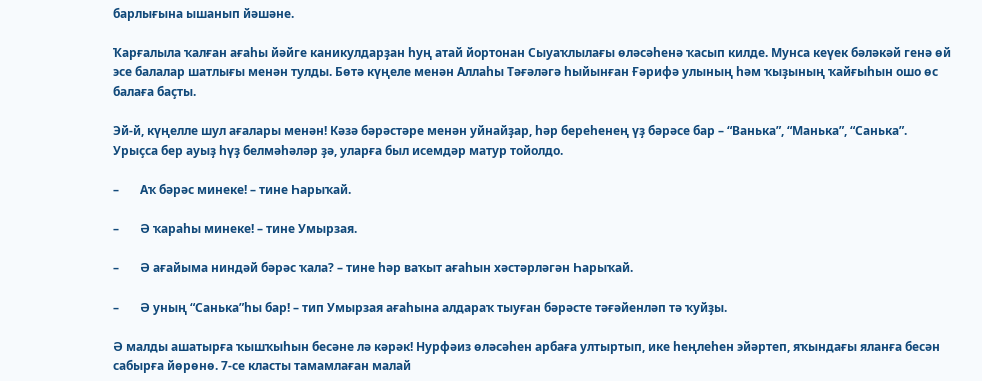барлығына ышанып йәшәне.

Ҡарғалыла ҡалған ағаһы йәйге каникулдарҙан һуң атай йортонан Сыуаҡлылағы өләсәһенә ҡасып килде. Мунса кеүек бәләкәй генә өй эсе балалар шатлығы менән тулды. Бөтә күңеле менән Аллаһы Тәғәләгә һыйынған Ғәрифә улының һәм ҡыҙының ҡайғыһын ошо өс балаға баҫты.

Эй-й, күңелле шул ағалары менән! Кәзә бәрәстәре менән уйнайҙар, һәр береһенең үҙ бәрәсе бар – “Ванька”, “Манька”, “Санька”.  Урыҫса бер ауыҙ һүҙ белмәһәләр ҙә, уларға был исемдәр матур тойолдо.

–       Аҡ бәрәс минеке! – тине Һарыҡай.

–       Ә ҡараһы минеке! – тине Умырзая.

–       Ә ағайыма ниндәй бәрәс ҡала? – тине һәр ваҡыт ағаһын хәстәрләгән Һарыҡай.

–       Ә уның “Санька”һы бар! – тип Умырзая ағаһына алдараҡ тыуған бәрәсте тәғәйенләп тә ҡуйҙы.

Ә малды ашатырға ҡышҡыһын бесәне лә кәрәк! Нурфәиз өләсәһен арбаға ултыртып, ике һеңлеһен эйәртеп, яҡындағы яланға бесән сабырға йөрөнө. 7-се класты тамамлаған малай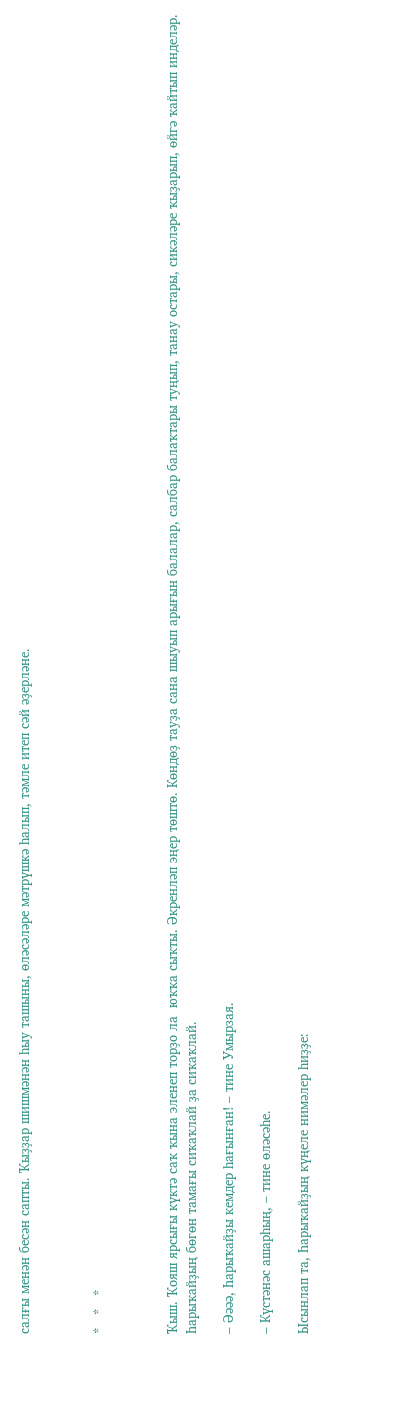салғы менән бесән сапты. Ҡыҙҙар шишмәнән һыу ташыны, өләсәләре мәтрүшкә һалып, тәмле итеп сәй әҙерләне.



*   *   *



Ҡыш. Ҡояш ярсығы күктә саҡ ҡына эленеп торҙо ла  юҡҡа сыҡты. Әкренләп эңер төштө. Көндөҙ тауҙа сана шыуып арығын балалар, салбар балаҡтары туңып, танау остары, сикәләре ҡыҙарып, өйгә ҡайтып инделәр. Һарыҡайҙың бөгөн тамағы сиҡаҡлай ҙа сиҡаҡлай.

– Әәәә, Һарыҡайҙы кемдер һағынған! – тине Умырзая.

– Күстәнәс ашарһың, – тине өләсәһе.

Ысынлап та, Һарыҡайҙың күңеле нимәлер һиҙҙе: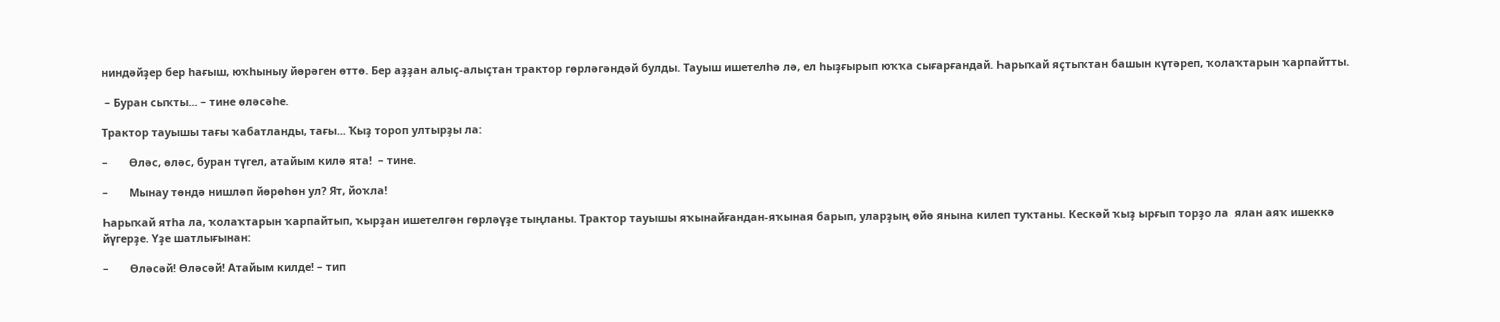ниндәйҙер бер һағыш, юҡһыныу йөрәген өттө. Бер аҙҙан алыҫ-алыҫтан трактор гөрләгәндәй булды. Тауыш ишетелһә лә, ел һыҙғырып юҡҡа сығарғандай. Һарыҡай яҫтыҡтан башын күтәреп, ҡолаҡтарын ҡарпайтты.

 – Буран сыҡты... – тине өләсәһе.

Трактор тауышы тағы ҡабатланды, тағы... Ҡыҙ тороп ултырҙы ла:

–       Өләс, өләс, буран түгел, атайым килә ята!  – тине.

–       Мынау төндә нишләп йөрөһөн ул? Ят, йоҡла!

Һарыҡай ятһа ла, ҡолаҡтарын ҡарпайтып, ҡырҙан ишетелгән гөрләүҙе тыңланы. Трактор тауышы яҡынайғандан-яҡыная барып, уларҙың өйө янына килеп туҡтаны. Кескәй ҡыҙ ырғып торҙо ла  ялан аяҡ ишеккә йүгерҙе. Үҙе шатлығынан:

–       Өләсәй! Өләсәй! Атайым килде! – тип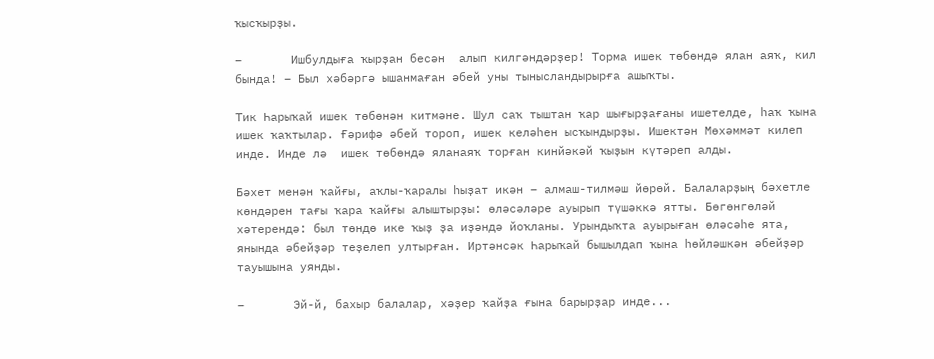ҡысҡырҙы.

–       Ишбулдыға ҡырҙан бесән  алып килгәндәрҙер! Торма ишек төбөндә ялан аяҡ, кил бында! – Был хәбәргә ышанмаған әбей уны тынысландырырға ашыҡты.

Тик Һарыҡай ишек төбөнән китмәне. Шул саҡ тыштан ҡар шығырҙағаны ишетелде, һаҡ ҡына ишек ҡаҡтылар. Ғәрифә әбей тороп, ишек келәһен ысҡындырҙы. Ишектән Мөхәммәт килеп инде. Инде лә  ишек төбөндә яланаяҡ торған кинйәкәй ҡыҙын күтәреп алды.

Бәхет менән ҡайғы, аҡлы-ҡаралы һыҙат икән – алмаш-тилмәш йөрөй. Балаларҙың бәхетле көндәрен тағы ҡара ҡайғы алыштырҙы: өләсәләре ауырып түшәккә ятты. Бөгөнгөләй хәтерендә: был төндө ике ҡыҙ ҙа иҙәндә йоҡланы. Урындыҡта ауырыған өләсәһе ята, янында әбейҙәр теҙелеп ултырған. Иртәнсәк Һарыҡай бышылдап ҡына һөйләшкән әбейҙәр тауышына уянды.

–       Эй-й, бахыр балалар, хәҙер ҡайҙа ғына барырҙар инде...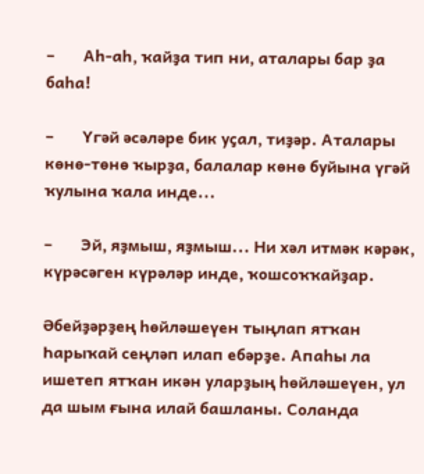–       Аһ-аһ, ҡайҙа тип ни, аталары бар ҙа баһа!

–       Үгәй әсәләре бик уҫал, тиҙәр. Аталары көнө-төнө ҡырҙа, балалар көнө буйына үгәй ҡулына ҡала инде...

–       Эй, яҙмыш, яҙмыш... Ни хәл итмәк кәрәк, күрәсәген күрәләр инде, ҡошсоҡҡайҙар.

Әбейҙәрҙең һөйләшеүен тыңлап ятҡан Һарыҡай сеңләп илап ебәрҙе. Апаһы ла ишетеп ятҡан икән уларҙың һөйләшеүен, ул да шым ғына илай башланы. Соланда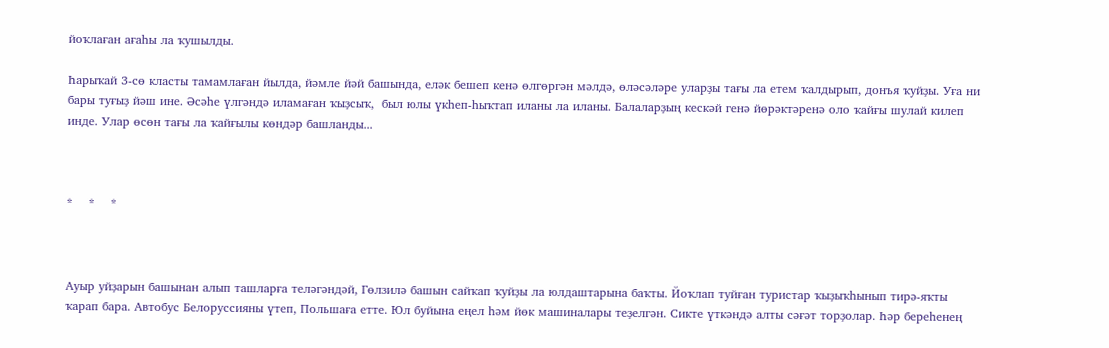йоҡлаған ағаһы ла ҡушылды.

Һарыҡай 3-сө класты тамамлаған йылда, йәмле йәй башында, еләк бешеп кенә өлгөргән мәлдә, өләсәләре уларҙы тағы ла етем ҡалдырып, донъя ҡуйҙы. Уға ни бары туғыҙ йәш ине. Әсәһе үлгәндә иламаған ҡыҙсыҡ,  был юлы үкһеп-һыҡтап иланы ла иланы. Балаларҙың кескәй генә йөрәктәренә оло ҡайғы шулай килеп инде. Улар өсөн тағы ла ҡайғылы көндәр башланды...



*    *    *



Ауыр уйҙарын башынан алып ташларға теләгәндәй, Гөлзилә башын сайҡап ҡуйҙы ла юлдаштарына баҡты. Йоҡлап туйған туристар ҡыҙыҡһынып тирә-яҡты ҡарап бара. Автобус Белоруссияны үтеп, Польшаға етте. Юл буйына еңел һәм йөк машиналары теҙелгән. Сикте үткәндә алты сәғәт торҙолар. Һәр береһенең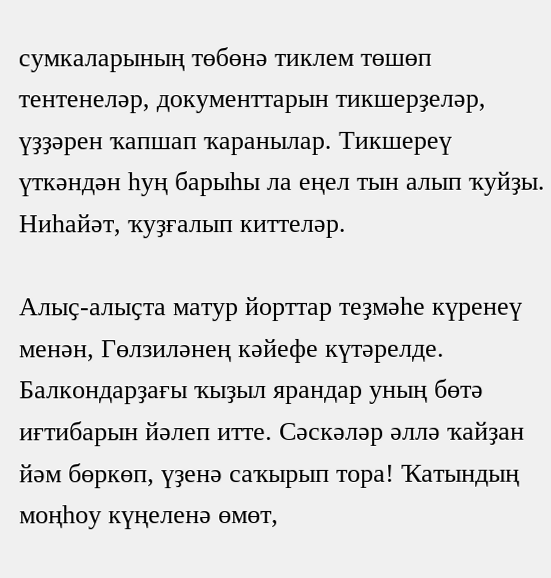сумкаларының төбөнә тиклем төшөп  тентенеләр, документтарын тикшерҙеләр, үҙҙәрен ҡапшап ҡаранылар. Тикшереү үткәндән һуң барыһы ла еңел тын алып ҡуйҙы. Ниһайәт, ҡуҙғалып киттеләр.

Алыҫ-алыҫта матур йорттар теҙмәһе күренеү менән, Гөлзиләнең кәйефе күтәрелде. Балкондарҙағы ҡыҙыл ярандар уның бөтә иғтибарын йәлеп итте. Сәскәләр әллә ҡайҙан йәм бөркөп, үҙенә саҡырып тора! Ҡатындың моңһоу күңеленә өмөт,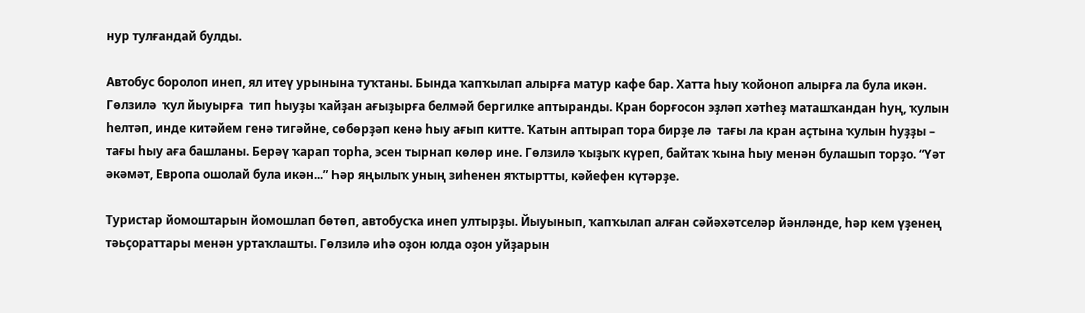нур тулғандай булды.

Автобус боролоп инеп, ял итеү урынына туҡтаны. Бында ҡапҡылап алырға матур кафе бар. Хатта һыу ҡойоноп алырға ла була икән. Гөлзилә  ҡул йыуырға  тип һыуҙы ҡайҙан ағыҙырға белмәй бергилке аптыранды. Кран борғосон эҙләп хәтһеҙ маташҡандан һуң, ҡулын һелтәп, инде китәйем генә тигәйне, сөбөрҙәп кенә һыу ағып китте. Ҡатын аптырап тора бирҙе лә  тағы ла кран аҫтына ҡулын һуҙҙы – тағы һыу аға башланы. Берәү ҡарап торһа, эсен тырнап көлөр ине. Гөлзилә ҡыҙыҡ күреп, байтаҡ ҡына һыу менән булашып торҙо. “Үәт әкәмәт, Европа ошолай була икән...” Һәр яңылыҡ уның зиһенен яҡтыртты, кәйефен күтәрҙе.

Туристар йомоштарын йомошлап бөтөп, автобусҡа инеп ултырҙы. Йыуынып, ҡапҡылап алған сәйәхәтселәр йәнләнде, һәр кем үҙенең тәьҫораттары менән уртаҡлашты. Гөлзилә иһә оҙон юлда оҙон уйҙарын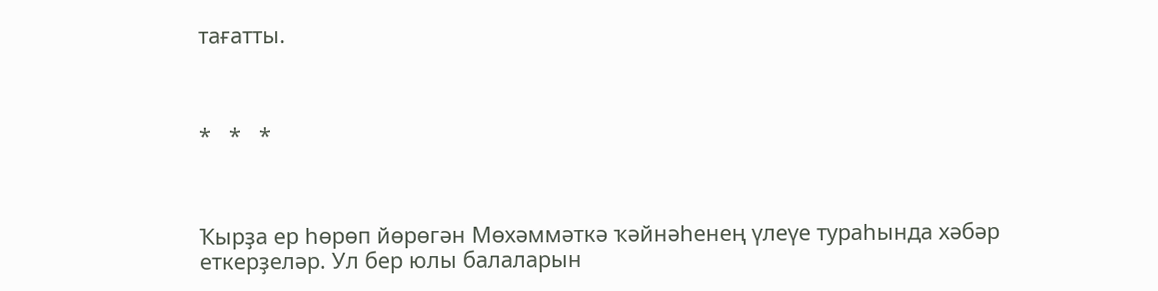тағатты.



*   *   *



Ҡырҙа ер һөрөп йөрөгән Мөхәммәткә ҡәйнәһенең үлеүе тураһында хәбәр еткерҙеләр. Ул бер юлы балаларын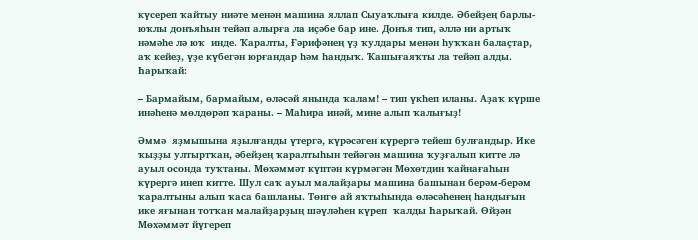күсереп ҡайтыу ниәте менән машина яллап Сыуаҡлыға килде. Әбейҙең барлы-юҡлы донъяһын тейәп алырға ла иҫәбе бар ине. Донъя тип, әллә ни артыҡ нәмәһе лә юҡ  инде. Ҡаралты, Ғәрифәнең үҙ ҡулдары менән һуҡҡан балаҫтар, аҡ кейеҙ, үҙе күбегән юрғандар һәм һандыҡ. Ҡашығаяҡты ла тейәп алды. Һарыҡай:

– Бармайым, бармайым, өләсәй янында ҡалам! – тип үкһеп иланы. Аҙаҡ күрше инәһенә мөлдөрәп ҡараны. – Маһира инәй, мине алып ҡалығыҙ!

Әммә  яҙмышына яҙылғанды үтергә, күрәсәген күрергә тейеш булғандыр. Ике ҡыҙҙы ултыртҡан, әбейҙең ҡаралтыһын тейәгән машина ҡуҙғалып китте лә  ауыл осонда туҡтаны. Мөхәммәт күптән күрмәгән Мөхөтдин ҡайнағаһын күрергә инеп китте. Шул саҡ ауыл малайҙары машина башынан берәм-берәм ҡаралтыны алып ҡаса башланы. Төнгө ай яҡтыһында өләсәһенең һандығын ике яғынан тотҡан малайҙарҙың шәүләһен күреп  ҡалды Һарыҡай. Өйҙән Мөхәммәт йүгереп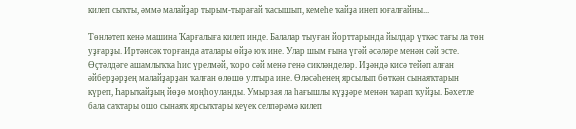килеп сыҡты, әммә малайҙар тырым-тырағай ҡасышып, кемеһе ҡайҙа инеп юғалғайны...

Төнләтеп кенә машина Ҡарғалыға килеп инде. Балалар тыуған йорттарында йылдар үткәс тағы ла төн уҙғарҙы. Иртәнсәк торғанда аталары өйҙә юҡ ине. Улар шым ғына үгәй әсәләре менән сәй эсте. Өҫтәлдәге ашамлыҡҡа һис үрелмәй, ҡоро сәй менә генә сикләнделәр. Иҙәндә кисә тейәп алған әйберҙәрҙең малайҙарҙан ҡалған өлөшө ултыра ине. Өләсәһенең ярсылып бөткән сынаяҡтарын күреп, Һарыҡайҙың йөҙө моңһоуланды. Умырзая ла һағышлы күҙҙәре менән ҡарап ҡуйҙы. Бәхетле бала саҡтары ошо сынаяҡ ярсыҡтары кеүек селпәрәмә килеп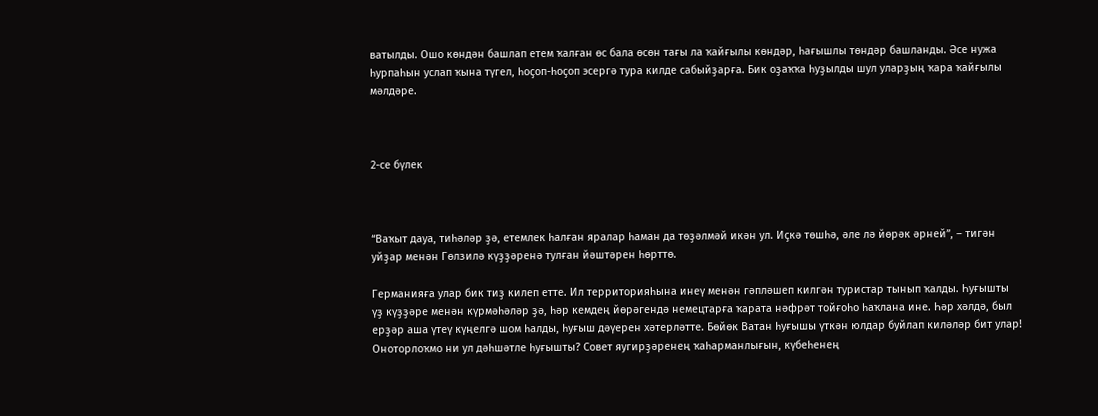ватылды. Ошо көндән башлап етем ҡалған өс бала өсөн тағы ла ҡайғылы көндәр, һағышлы төндәр башланды. Әсе нужа һурпаһын услап ҡына түгел, һоҫоп-һоҫоп эсергә тура килде сабыйҙарға. Бик оҙаҡҡа һуҙылды шул уларҙың ҡара ҡайғылы мәлдәре.



2-се бүлек



“Ваҡыт дауа, тиһәләр ҙә, етемлек һалған яралар һаман да төҙәлмәй икән ул. Иҫкә төшһә, әле лә йөрәк әрней”, – тигән уйҙар менән Гөлзилә күҙҙәренә тулған йәштәрен һөрттө.

Германияға улар бик тиҙ килеп етте. Ил территорияһына инеү менән гәпләшеп килгән туристар тынып ҡалды. Һуғышты үҙ күҙҙәре менән күрмәһәләр ҙә, һәр кемдең йөрәгендә немецтарға ҡарата нәфрәт тойғоһо һаҡлана ине. Һәр хәлдә, был ерҙәр аша үтеү күңелгә шом һалды, һуғыш дәүерен хәтерләтте. Бөйөк Ватан һуғышы үткән юлдар буйлап киләләр бит улар!  Оноторлоҡмо ни ул дәһшәтле һуғышты? Совет яугирҙәренең ҡаһарманлығын, күбеһенең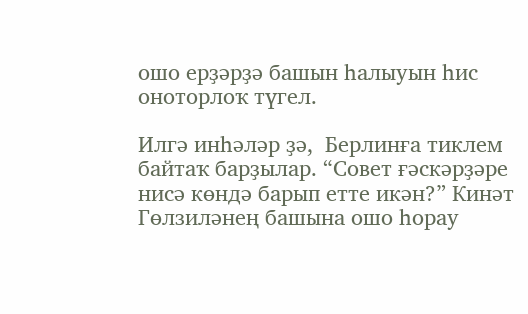ошо ерҙәрҙә башын һалыуын һис оноторлоҡ түгел.

Илгә инһәләр ҙә,  Берлинға тиклем байтаҡ барҙылар. “Совет ғәскәрҙәре нисә көндә барып етте икән?” Кинәт Гөлзиләнең башына ошо һорау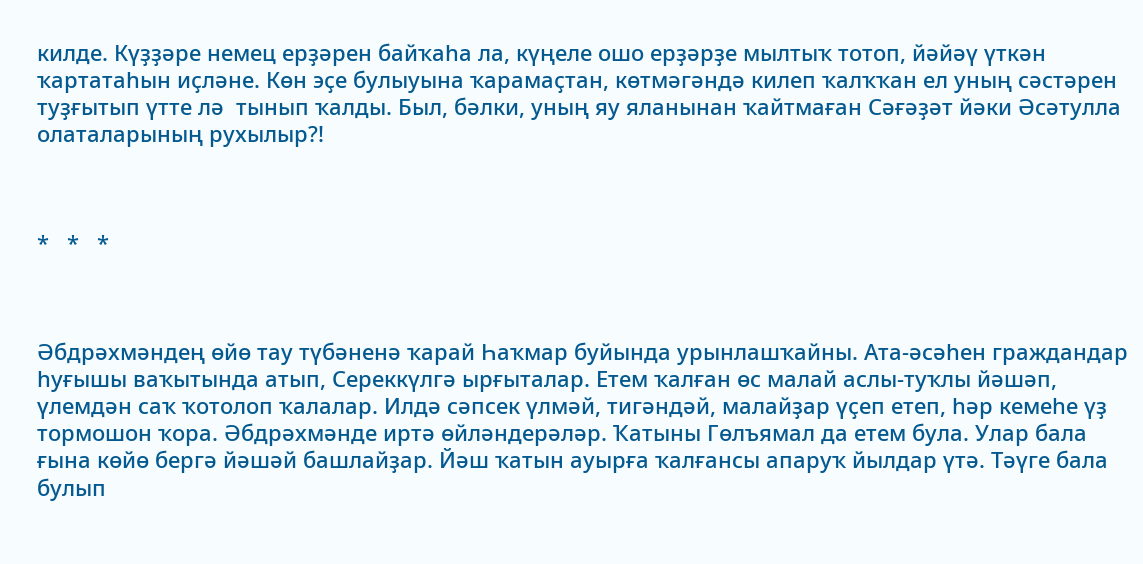килде. Күҙҙәре немец ерҙәрен байҡаһа ла, күңеле ошо ерҙәрҙе мылтыҡ тотоп, йәйәү үткән ҡартатаһын иҫләне. Көн эҫе булыуына ҡарамаҫтан, көтмәгәндә килеп ҡалҡҡан ел уның сәстәрен туҙғытып үтте лә  тынып ҡалды. Был, бәлки, уның яу яланынан ҡайтмаған Сәғәҙәт йәки Әсәтулла олаталарының рухылыр?!



*   *   *



Әбдрәхмәндең өйө тау түбәненә ҡарай Һаҡмар буйында урынлашҡайны. Ата-әсәһен граждандар һуғышы ваҡытында атып, Сереккүлгә ырғыталар. Етем ҡалған өс малай аслы-туҡлы йәшәп, үлемдән саҡ ҡотолоп ҡалалар. Илдә сәпсек үлмәй, тигәндәй, малайҙар үҫеп етеп, һәр кемеһе үҙ тормошон ҡора. Әбдрәхмәнде иртә өйләндерәләр. Ҡатыны Гөлъямал да етем була. Улар бала ғына көйө бергә йәшәй башлайҙар. Йәш ҡатын ауырға ҡалғансы апаруҡ йылдар үтә. Тәүге бала булып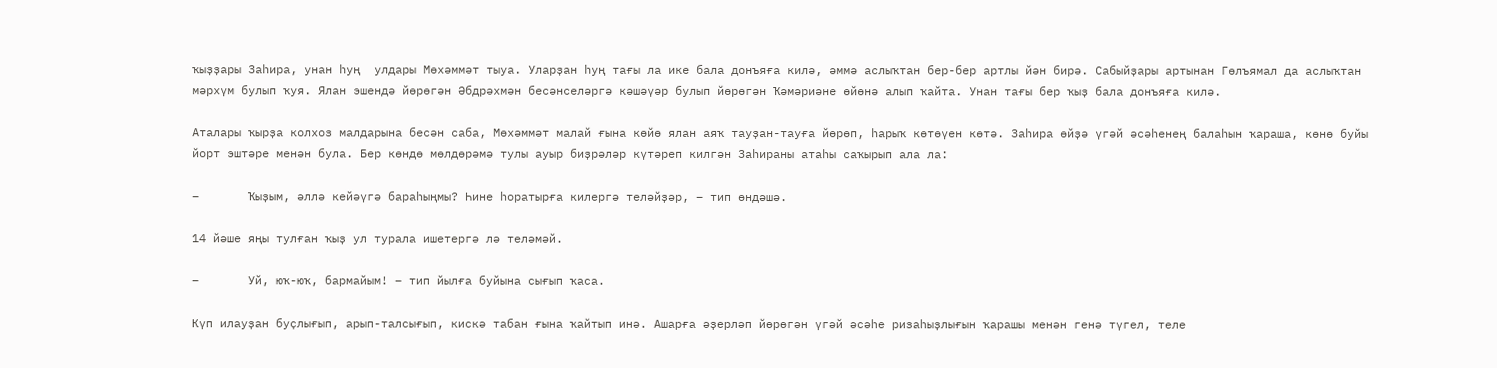ҡыҙҙары Заһира, унан һуң  улдары Мөхәммәт тыуа. Уларҙан һуң тағы ла ике бала донъяға килә, әммә аслыҡтан бер-бер артлы йән бирә. Сабыйҙары артынан Гөлъямал да аслыҡтан мәрхүм булып ҡуя. Ялан эшендә йөрөгән Әбдрәхмән бесәнселәргә кәшәүәр булып йөрөгән Ҡәмәриәне өйөнә алып ҡайта. Унан тағы бер ҡыҙ бала донъяға килә.

Аталары ҡырҙа колхоз малдарына бесән саба, Мөхәммәт малай ғына көйө ялан аяҡ тауҙан-тауға йөрөп, һарыҡ көтөүен көтә. Заһира өйҙә үгәй әсәһенең балаһын ҡараша, көнө буйы йорт эштәре менән була. Бер көндө мөлдөрәмә тулы ауыр биҙрәләр күтәреп килгән Заһираны атаһы саҡырып ала ла:

–       Ҡыҙым, әллә кейәүгә бараһыңмы? Һине һоратырға килергә теләйҙәр, – тип өндәшә.

14 йәше яңы тулған ҡыҙ ул турала ишетергә лә теләмәй.

–       Уй, юҡ-юҡ, бармайым! – тип йылға буйына сығып ҡаса.

Күп илауҙан буҫлығып, арып-талсығып, кискә табан ғына ҡайтып инә. Ашарға әҙерләп йөрөгән үгәй әсәһе ризаһыҙлығын ҡарашы менән генә түгел, теле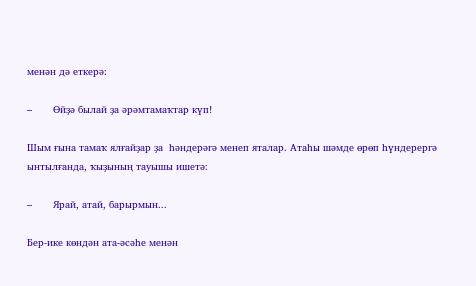менән дә еткерә:

–       Өйҙә былай ҙа әрәмтамаҡтар күп!

Шым ғына тамаҡ ялғайҙар ҙа  һәндерәгә менеп яталар. Атаһы шәмде өрөп һүндерергә ынтылғанда, ҡыҙының тауышы ишетә:

–       Ярай, атай, барырмын...

Бер-ике көндән ата-әсәһе менән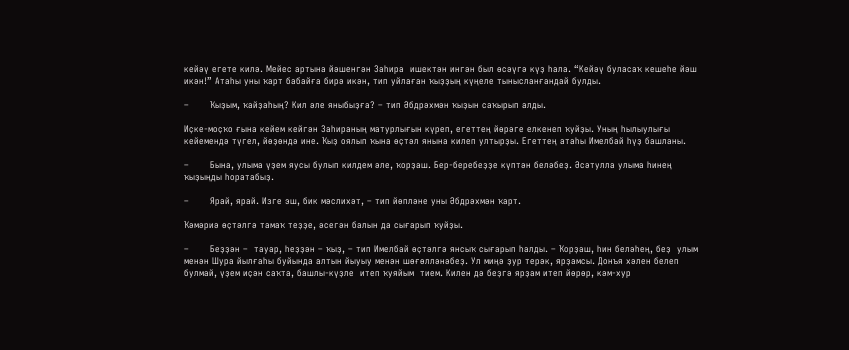кейәү егете килә. Мейес артына йәшенгән Заһира  ишектән ингән был өсәүгә күҙ һала. “Кейәү буласаҡ кешеһе йәш икән!” Атаһы уны ҡарт бабайға бирә икән, тип уйлаған ҡыҙҙың күңеле тынысланғандай булды.

–       Ҡыҙым, ҡайҙаһың? Кил әле яныбыҙға? – тип Әбдрәхмән ҡыҙын саҡырып алды.

Иҫке-моҫҡо ғына кейем кейгән Заһираның матурлығын күреп, егеттең йөрәге елкенеп ҡуйҙы. Уның һылыулығы кейемендә түгел, йөҙөндә ине. Ҡыҙ оялып ҡына өҫтәл янына килеп ултырҙы. Егеттең атаһы Имелбай һүҙ башланы.

–       Бына, улыма үҙем яусы булып килдем әле, ҡорҙаш. Бер-беребеҙҙе күптән беләбеҙ. Әсәтулла улыма һинең ҡыҙыңды һоратабыҙ.

–       Ярай, ярай. Изге эш, бик мәслихәт, – тип йөпләне уны Әбдрәхмән ҡарт.

Ҡәмәриә өҫтәлгә тамаҡ теҙҙе, әсегән балын да сығарып ҡуйҙы.

–       Беҙҙән –  тауар, һеҙҙән – ҡыҙ, – тип Имелбай өҫтәлгә янсыҡ сығарып һалды. – Ҡорҙаш, һин беләһең, беҙ  улым менән Шура йылғаһы буйында алтын йыуыу менән шөғөлләнәбеҙ. Ул миңә ҙур терәк, ярҙамсы. Донъя хәлен белеп булмай, үҙем иҫән саҡта, башлы-күҙле  итеп ҡуяйым  тием. Килен дә беҙгә ярҙам итеп йөрөр, кәм-хур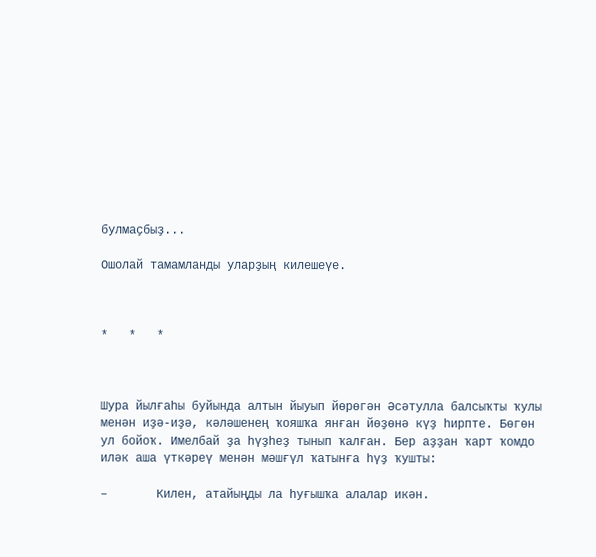булмаҫбыҙ...

Ошолай тамамланды уларҙың килешеүе.



*   *   *



Шура йылғаһы буйында алтын йыуып йөрөгән Әсәтулла балсыҡты ҡулы менән иҙә-иҙә, кәләшенең ҡояшҡа янған йөҙөнә күҙ һирпте. Бөгөн ул бойоҡ. Имелбай ҙа һүҙһеҙ тынып ҡалған. Бер аҙҙан ҡарт ҡомдо иләк аша үткәреү менән мәшғүл ҡатынға һүҙ ҡушты:

–       Килен, атайыңды ла һуғышҡа алалар икән.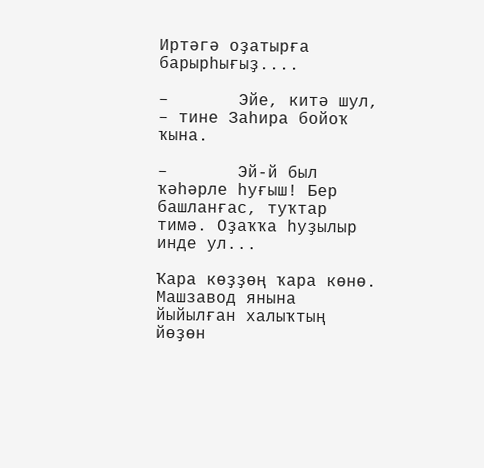Иртәгә оҙатырға барырһығыҙ....

–       Эйе, китә шул, – тине Заһира бойоҡ ҡына.

–       Эй-й был ҡәһәрле һуғыш! Бер башланғас, туҡтар тимә. Оҙаҡҡа һуҙылыр инде ул...

Ҡара көҙҙөң ҡара көнө. Машзавод янына йыйылған халыҡтың йөҙөн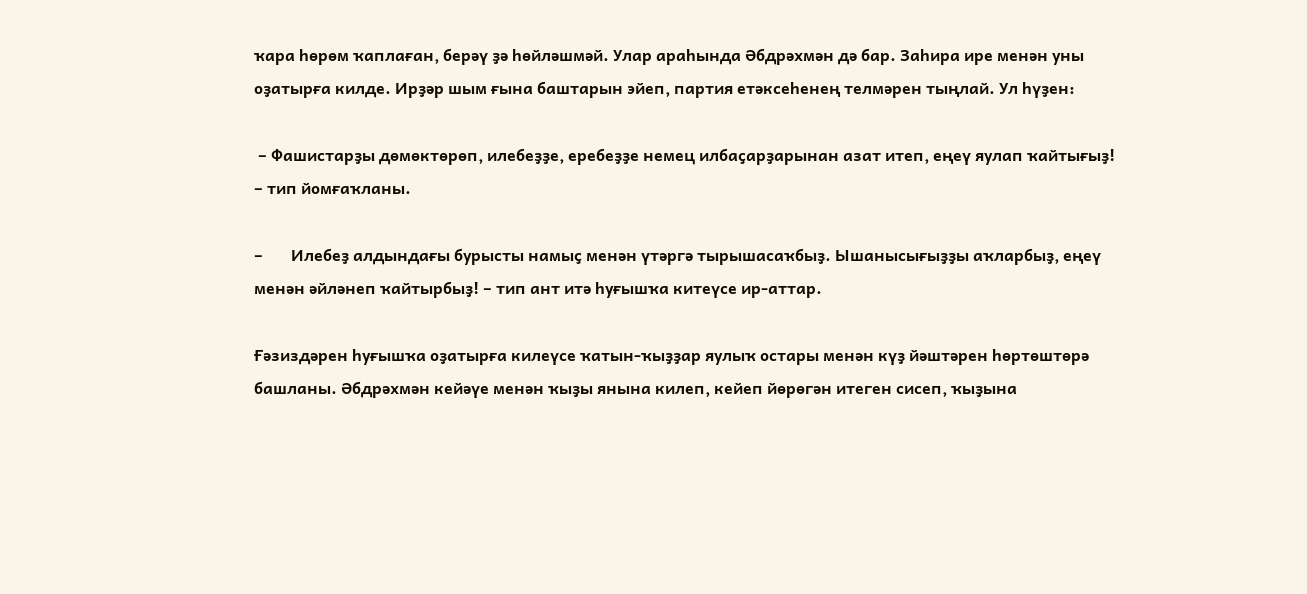ҡара һөрөм ҡаплаған, берәү ҙә һөйләшмәй. Улар араһында Әбдрәхмән дә бар. Заһира ире менән уны оҙатырға килде. Ирҙәр шым ғына баштарын эйеп, партия етәксеһенең телмәрен тыңлай. Ул һүҙен:

 – Фашистарҙы дөмөктөрөп, илебеҙҙе, еребеҙҙе немец илбаҫарҙарынан азат итеп, еңеү яулап ҡайтығыҙ! – тип йомғаҡланы.

–       Илебеҙ алдындағы бурысты намыҫ менән үтәргә тырышасаҡбыҙ. Ышанысығыҙҙы аҡларбыҙ, еңеү менән әйләнеп ҡайтырбыҙ! – тип ант итә һуғышҡа китеүсе ир-аттар.

Ғәзиздәрен һуғышҡа оҙатырға килеүсе ҡатын-ҡыҙҙар яулыҡ остары менән күҙ йәштәрен һөртөштөрә башланы. Әбдрәхмән кейәүе менән ҡыҙы янына килеп, кейеп йөрөгән итеген сисеп, ҡыҙына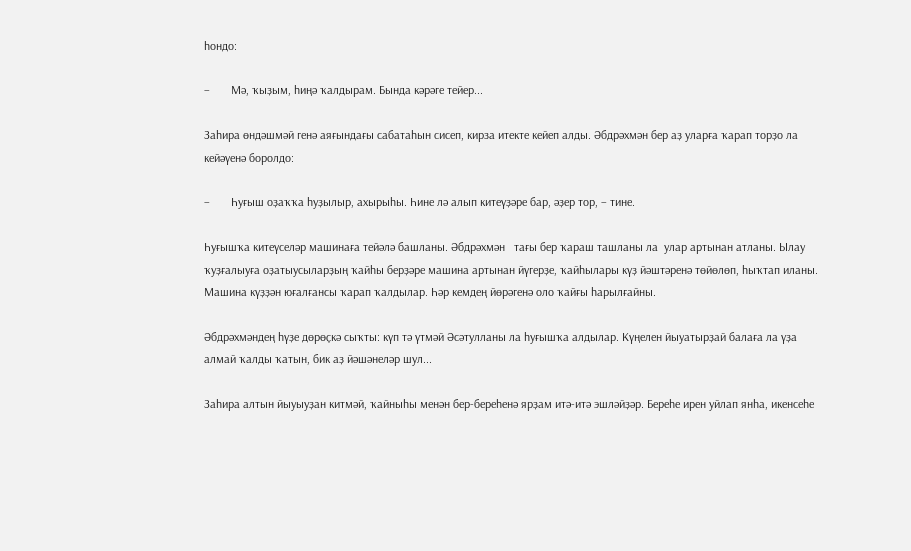һондо:

–       Мә, ҡыҙым, һиңә ҡалдырам. Бында кәрәге тейер...

Заһира өндәшмәй генә аяғындағы сабатаһын сисеп, кирза итекте кейеп алды. Әбдрәхмән бер аҙ уларға ҡарап торҙо ла  кейәүенә боролдо:

–       Һуғыш оҙаҡҡа һуҙылыр, ахырыһы. Һине лә алып китеүҙәре бар, әҙер тор, – тине.

Һуғышҡа китеүселәр машинаға тейәлә башланы. Әбдрәхмән   тағы бер ҡараш ташланы ла  улар артынан атланы. Ылау ҡуҙғалыуға оҙатыусыларҙың ҡайһы берҙәре машина артынан йүгерҙе, ҡайһылары күҙ йәштәренә төйөлөп, һыҡтап иланы. Машина күҙҙән юғалғансы ҡарап ҡалдылар. Һәр кемдең йөрәгенә оло ҡайғы һарылғайны.

Әбдрәхмәндең һүҙе дөрөҫкә сыҡты: күп тә үтмәй Әсәтулланы ла һуғышҡа алдылар. Күңелен йыуатырҙай балаға ла үҙа алмай ҡалды ҡатын, бик аҙ йәшәнеләр шул...

Заһира алтын йыуыуҙан китмәй, ҡайныһы менән бер-береһенә ярҙам итә-итә эшләйҙәр. Береһе ирен уйлап янһа, икенсеһе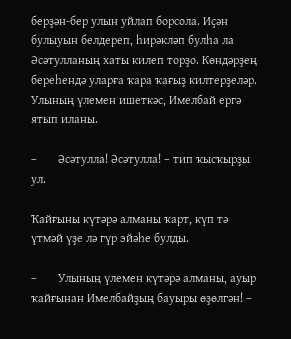берҙән-бер улын уйлап борсола. Иҫән булыуын белдереп, һирәкләп булһа ла Әсәтулланың хаты килеп торҙо. Көндәрҙең береһендә уларға ҡара ҡағыҙ килтерҙеләр. Улының үлемен ишеткәс, Имелбай ергә ятып иланы.

–       Әсәтулла! Әсәтулла! – тип ҡысҡырҙы ул.

Ҡайғыны күтәрә алманы ҡарт, күп тә үтмәй үҙе лә гүр эйәһе булды.

–       Улының үлемен күтәрә алманы, ауыр ҡайғынан Имелбайҙың бауыры өҙөлгән! –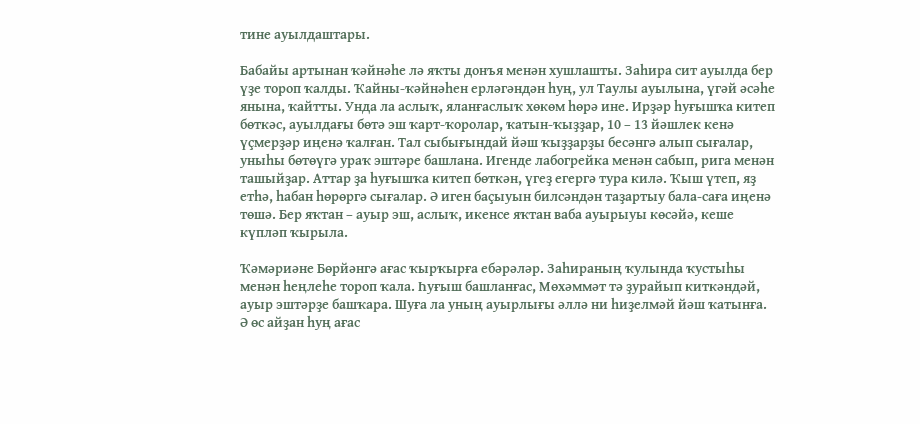тине ауылдаштары.

Бабайы артынан ҡәйнәһе лә яҡты донъя менән хушлашты. Заһира сит ауылда бер үҙе тороп ҡалды. Ҡайны-ҡәйнәһен ерләгәндән һуң, ул Таулы ауылына, үгәй әсәһе янына, ҡайтты. Унда ла аслыҡ, яланғаслыҡ хөкөм һөрә ине. Ирҙәр һуғышҡа китеп бөткәс, ауылдағы бөтә эш ҡарт-ҡоролар, ҡатын-ҡыҙҙар, 10 – 13 йәшлек кенә  үҫмерҙәр иңенә ҡалған. Тал сыбығындай йәш ҡыҙҙарҙы бесәнгә алып сығалар, уныһы бөтөүгә ураҡ эштәре башлана. Игенде лабогрейка менән сабып, рига менән ташыйҙар. Аттар ҙа һуғышҡа китеп бөткән, үгеҙ егергә тура килә. Ҡыш үтеп, яҙ етһә, һабан һөрөргә сығалар. Ә иген баҫыуын билсәндән таҙартыу бала-саға иңенә төшә. Бер яҡтан – ауыр эш, аслыҡ, икенсе яҡтан ваба ауырыуы көсәйә, кеше күпләп ҡырыла.

Ҡәмәриәне Бөрйәнгә ағас ҡырҡырға ебәрәләр. Заһираның ҡулында ҡустыһы менән һеңлеһе тороп ҡала. Һуғыш башланғас, Мөхәммәт тә ҙурайып киткәндәй, ауыр эштәрҙе башҡара. Шуға ла уның ауырлығы әллә ни һиҙелмәй йәш ҡатынға. Ә өс айҙан һуң ағас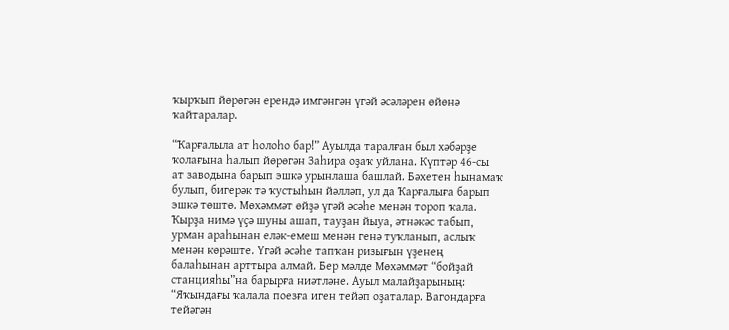ҡырҡып йөрөгән ерендә имгәнгән үгәй әсәләрен өйөнә ҡайтаралар.

“Ҡарғалыла ат һолоһо бар!” Ауылда таралған был хәбәрҙе ҡолағына һалып йөрөгән Заһира оҙаҡ уйлана. Күптәр 46-сы ат заводына барып эшкә урынлаша башлай. Бәхетен һынамаҡ булып, бигерәк тә ҡустыһын йәлләп, ул да Ҡарғалыға барып  эшкә төштө. Мөхәммәт өйҙә үгәй әсәһе менән тороп ҡала. Ҡырҙа нимә үҫә шуны ашап, тауҙан йыуа, әтнәкәс табып, урман араһынан еләк-емеш менән генә туҡланып, аслыҡ менән көрәште. Үгәй әсәһе тапҡан ризығын үҙенең балаһынан арттыра алмай. Бер мәлде Мөхәммәт “бойҙай станцияһы”на барырға ниәтләне. Ауыл малайҙарының: “Яҡындағы ҡалала поезға иген тейәп оҙаталар. Вагондарға тейәгән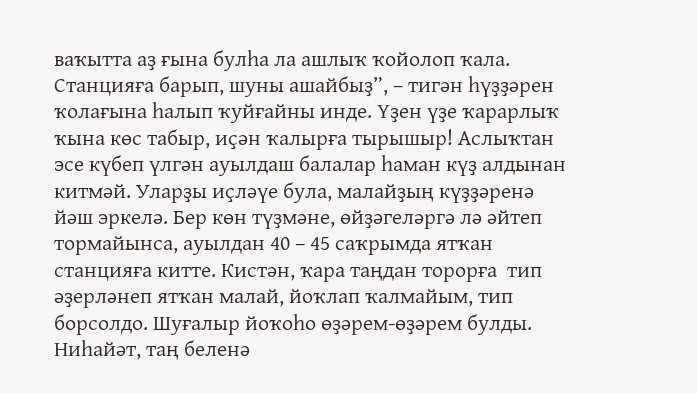ваҡытта аҙ ғына булһа ла ашлыҡ ҡойолоп ҡала. Станцияға барып, шуны ашайбыҙ”, – тигән һүҙҙәрен ҡолағына һалып ҡуйғайны инде. Үҙен үҙе ҡарарлыҡ ҡына көс табыр, иҫән ҡалырға тырышыр! Аслыҡтан эсе күбеп үлгән ауылдаш балалар һаман күҙ алдынан китмәй. Уларҙы иҫләүе була, малайҙың күҙҙәренә йәш эркелә. Бер көн түҙмәне, өйҙәгеләргә лә әйтеп тормайынса, ауылдан 40 – 45 саҡрымда ятҡан станцияға китте. Кистән, ҡара таңдан торорға  тип әҙерләнеп ятҡан малай, йоҡлап ҡалмайым, тип борсолдо. Шуғалыр йоҡоһо өҙәрем-өҙәрем булды. Ниһайәт, таң беленә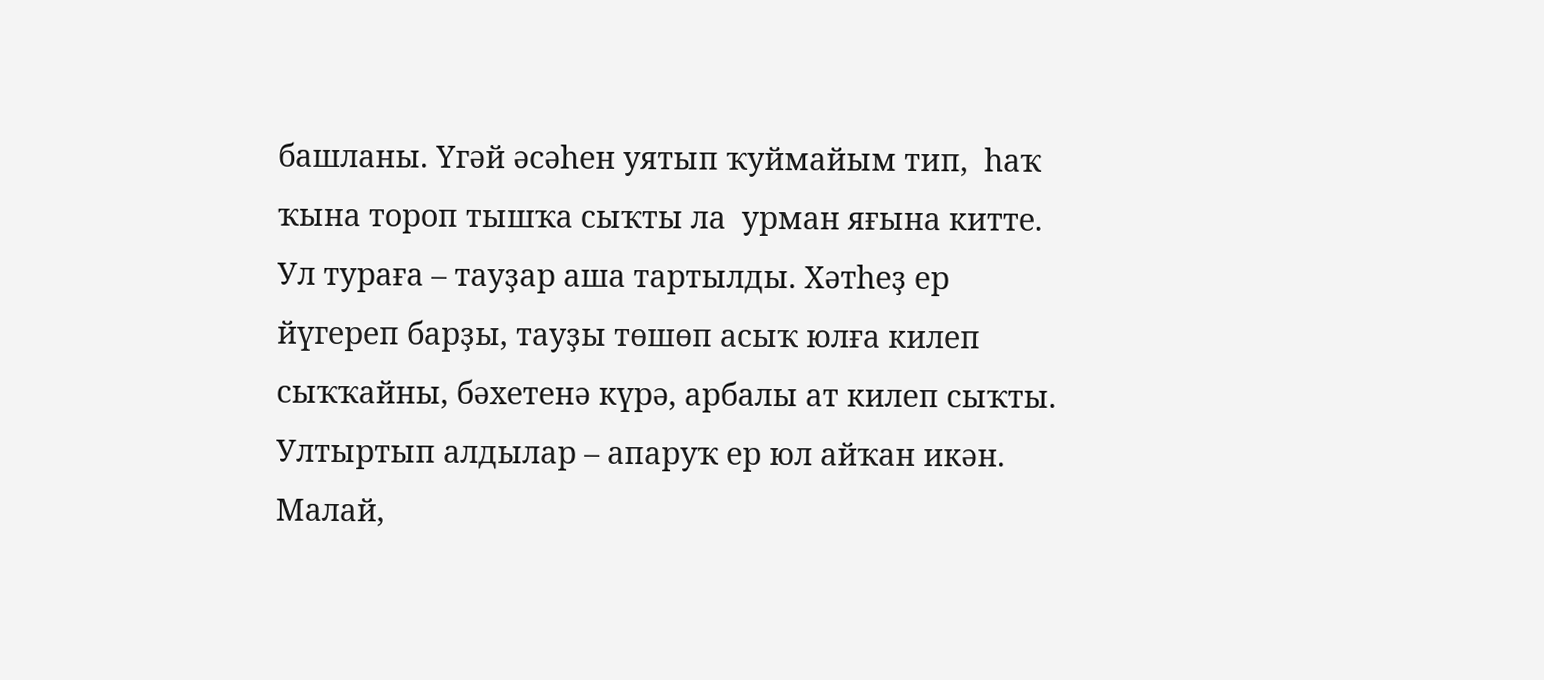башланы. Үгәй әсәһен уятып ҡуймайым тип,  һаҡ ҡына тороп тышҡа сыҡты ла  урман яғына китте. Ул тураға – тауҙар аша тартылды. Хәтһеҙ ер йүгереп барҙы, тауҙы төшөп асыҡ юлға килеп сыҡҡайны, бәхетенә күрә, арбалы ат килеп сыҡты. Ултыртып алдылар – апаруҡ ер юл айҡан икән. Малай,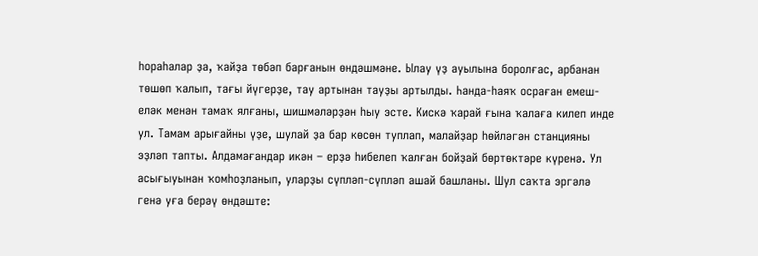һораһалар ҙа, ҡайҙа төбәп барғанын өндәшмәне. Ылау үҙ ауылына боролғас, арбанан төшөп ҡалып, тағы йүгерҙе, тау артынан тауҙы артылды. Һанда-һаяҡ осраған емеш-еләк менән тамаҡ ялғаны, шишмәләрҙән һыу эсте. Кискә ҡарай ғына ҡалаға килеп инде ул. Тамам арығайны үҙе, шулай ҙа бар көсөн туплап, малайҙар һөйләгән станцияны эҙләп тапты. Алдамағандар икән – ерҙә һибелеп ҡалған бойҙай бөртөктәре күренә. Ул асығыуынан ҡомһоҙланып, уларҙы сүпләп-сүпләп ашай башланы. Шул саҡта эргәлә генә уға берәү өндәште: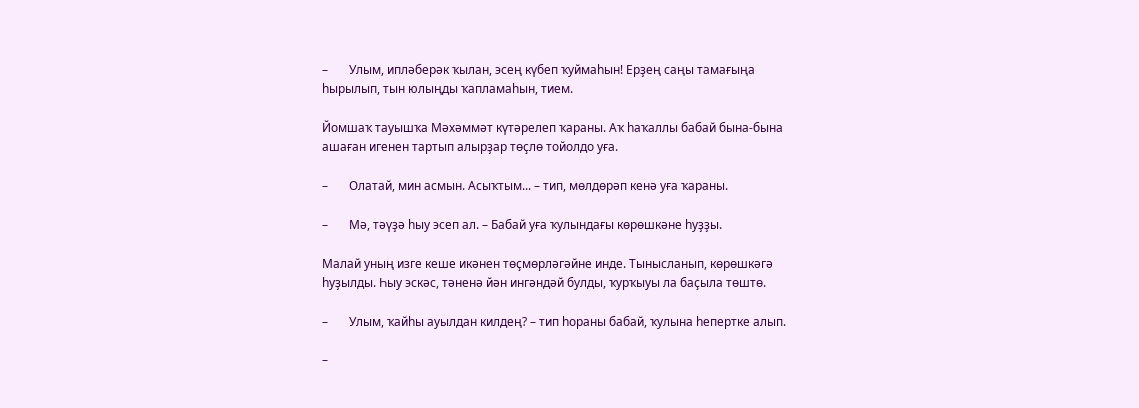–       Улым, ипләберәк ҡылан, эсең күбеп ҡуймаһын! Ерҙең саңы тамағыңа һырылып, тын юлыңды ҡапламаһын, тием.

Йомшаҡ тауышҡа Мәхәммәт күтәрелеп ҡараны. Аҡ һаҡаллы бабай бына-бына ашаған игенен тартып алырҙар төҫлө тойолдо уға.

–       Олатай, мин асмын. Асыҡтым... – тип, мөлдөрәп кенә уға ҡараны.

–       Мә, тәүҙә һыу эсеп ал. – Бабай уға ҡулындағы көрөшкәне һуҙҙы.

Малай уның изге кеше икәнен төҫмөрләгәйне инде. Тынысланып, көрөшкәгә һуҙылды. Һыу эскәс, тәненә йән ингәндәй булды, ҡурҡыуы ла баҫыла төштө.

–       Улым, ҡайһы ауылдан килдең? – тип һораны бабай, ҡулына һепертке алып.

–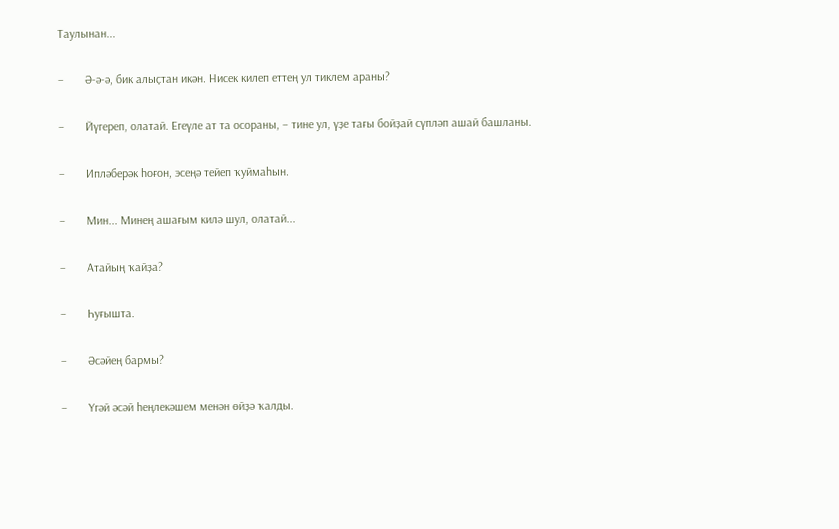Таулынан...

–       Ә-ә-ә, бик алыҫтан икән. Нисек килеп еттең ул тиклем араны?

–       Йүгереп, олатай. Егеүле ат та осораны, – тине ул, үҙе тағы бойҙай сүпләп ашай башланы.

–       Ипләберәк һоғон, эсеңә тейеп ҡуймаһын.

–       Мин... Минең ашағым килә шул, олатай...

–       Атайың ҡайҙа?

–       Һуғышта.

–       Әсәйең бармы?

–       Үгәй әсәй һеңлекәшем менән өйҙә ҡалды.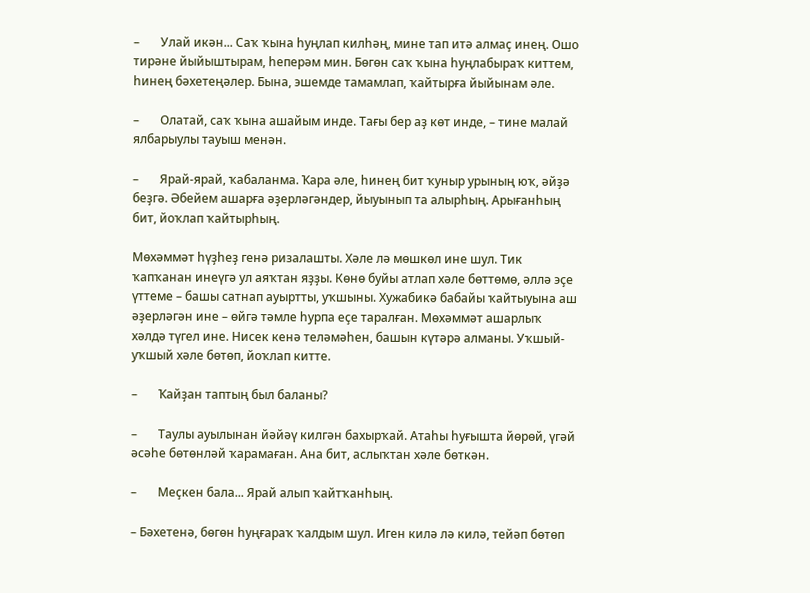–       Улай икән... Саҡ ҡына һуңлап килһәң, мине тап итә алмаҫ инең. Ошо тирәне йыйыштырам, һеперәм мин. Бөгөн саҡ ҡына һуңлабыраҡ киттем, һинең бәхетеңәлер. Бына, эшемде тамамлап, ҡайтырға йыйынам әле.

–       Олатай, саҡ ҡына ашайым инде. Тағы бер аҙ көт инде, – тине малай ялбарыулы тауыш менән.

–       Ярай-ярай, ҡабаланма. Ҡара әле, һинең бит ҡуныр урының юҡ, әйҙә беҙгә. Әбейем ашарға әҙерләгәндер, йыуынып та алырһың. Арығанһың бит, йоҡлап ҡайтырһың.

Мөхәммәт һүҙһеҙ генә ризалашты. Хәле лә мөшкөл ине шул. Тик ҡапҡанан инеүгә ул аяҡтан яҙҙы. Көнө буйы атлап хәле бөттөмө, әллә эҫе үттеме – башы сатнап ауыртты, уҡшыны. Хужабикә бабайы ҡайтыуына аш әҙерләгән ине – өйгә тәмле һурпа еҫе таралған. Мөхәммәт ашарлыҡ хәлдә түгел ине. Нисек кенә теләмәһен, башын күтәрә алманы. Уҡшый-уҡшый хәле бөтөп, йоҡлап китте.

–       Ҡайҙан таптың был баланы?

–       Таулы ауылынан йәйәү килгән бахырҡай. Атаһы һуғышта йөрөй, үгәй әсәһе бөтөнләй ҡарамаған. Ана бит, аслыҡтан хәле бөткән.

–       Меҫкен бала... Ярай алып ҡайтҡанһың.

– Бәхетенә, бөгөн һуңғараҡ ҡалдым шул. Иген килә лә килә, тейәп бөтөп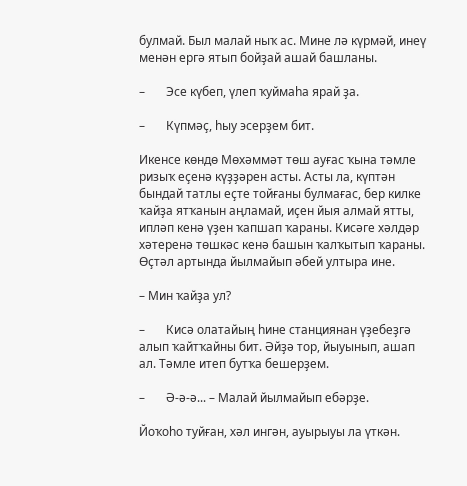булмай. Был малай ныҡ ас. Мине лә күрмәй, инеү менән ергә ятып бойҙай ашай башланы.

–       Эсе күбеп, үлеп ҡуймаһа ярай ҙа.

–       Күпмәҫ, һыу эсерҙем бит.

Икенсе көндө Мөхәммәт төш ауғас ҡына тәмле ризыҡ еҫенә күҙҙәрен асты. Асты ла, күптән бындай татлы еҫте тойғаны булмағас, бер килке ҡайҙа ятҡанын аңламай, иҫен йыя алмай ятты, ипләп кенә үҙен ҡапшап ҡараны. Кисәге хәлдәр хәтеренә төшкәс кенә башын ҡалҡытып ҡараны. Өҫтәл артында йылмайып әбей ултыра ине.

– Мин ҡайҙа ул?

–       Кисә олатайың һине станциянан үҙебеҙгә алып ҡайтҡайны бит. Әйҙә тор, йыуынып, ашап ал. Тәмле итеп бутҡа бешерҙем.

–       Ә-ә-ә... – Малай йылмайып ебәрҙе.

Йоҡоһо туйған, хәл ингән, ауырыуы ла үткән.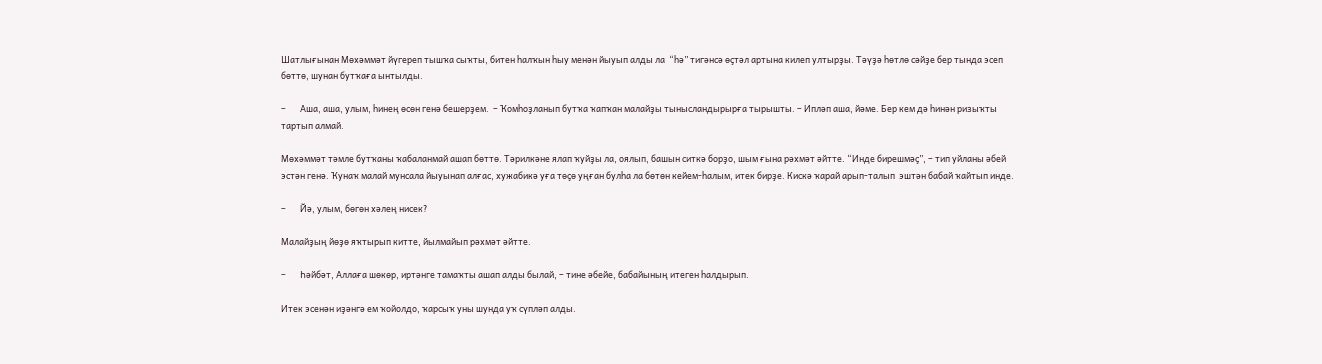Шатлығынан Мөхәммәт йүгереп тышҡа сыҡты, битен һалҡын һыу менән йыуып алды ла  “һә” тигәнсә өҫтәл артына килеп ултырҙы. Тәүҙә һөтлө сәйҙе бер тында эсеп бөттө, шунан бутҡаға ынтылды.

–       Аша, аша, улым, һинең өсөн генә бешерҙем.  – Ҡомһоҙланып бутҡа ҡапҡан малайҙы тынысландырырға тырышты. – Ипләп аша, йәме. Бер кем дә һинән ризыҡты тартып алмай.

Мөхәммәт тәмле бутҡаны ҡабаланмай ашап бөттө. Тәрилкәне ялап ҡуйҙы ла, оялып, башын ситкә борҙо, шым ғына рәхмәт әйтте. “Инде бирешмәҫ”, – тип уйланы әбей эстән генә. Ҡунаҡ малай мунсала йыуынап алғас, хужабикә уға төҫө уңған булһа ла бөтөн кейем-һалым, итек бирҙе. Кискә ҡарай арып-талып  эштән бабай ҡайтып инде.

–       Йә, улым, бөгөн хәлең нисек?

Малайҙың йөҙө яҡтырып китте, йылмайып рәхмәт әйтте.

–       Һәйбәт, Аллаға шөкөр, иртәнге тамаҡты ашап алды былай, – тине әбейе, бабайының итеген һалдырып.

Итек эсенән иҙәнгә ем ҡойолдо, ҡарсыҡ уны шунда уҡ сүпләп алды.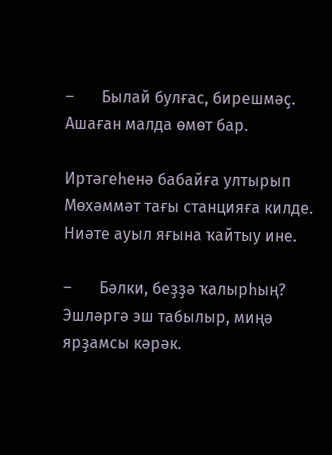–       Былай булғас, бирешмәҫ. Ашаған малда өмөт бар.

Иртәгеһенә бабайға ултырып Мөхәммәт тағы станцияға килде. Ниәте ауыл яғына ҡайтыу ине.

–       Бәлки, беҙҙә ҡалырһың? Эшләргә эш табылыр, миңә ярҙамсы кәрәк.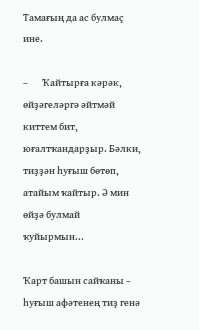Тамағың да ас булмаҫ ине.

–       Ҡайтырға кәрәк, өйҙәгеләргә әйтмәй киттем бит, юғалтҡандарҙыр. Бәлки, тиҙҙән һуғыш бөтөп, атайым ҡайтыр. Ә мин өйҙә булмай ҡуйырмын...

Ҡарт башын сайҡаны – һуғыш афәтенең тиҙ генә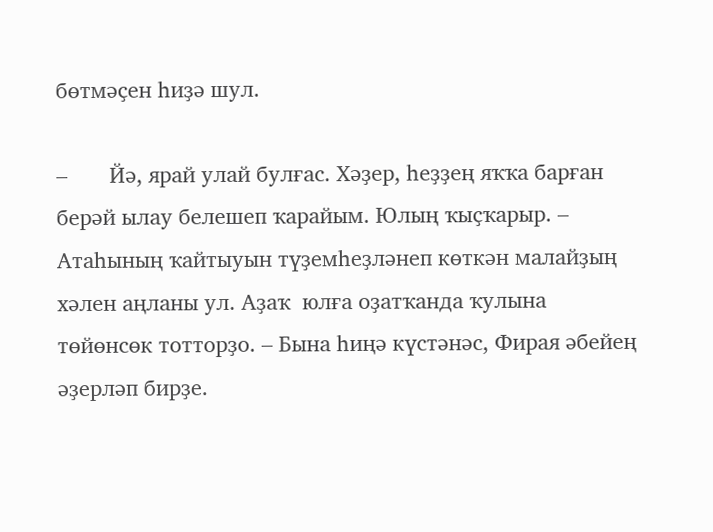бөтмәҫен һиҙә шул.

–       Йә, ярай улай булғас. Хәҙер, һеҙҙең яҡҡа барған берәй ылау белешеп ҡарайым. Юлың ҡыҫҡарыр. – Атаһының ҡайтыуын түҙемһеҙләнеп көткән малайҙың хәлен аңланы ул. Аҙаҡ  юлға оҙатҡанда ҡулына төйөнсөк тотторҙо. – Бына һиңә күстәнәс, Фирая әбейең әҙерләп бирҙе.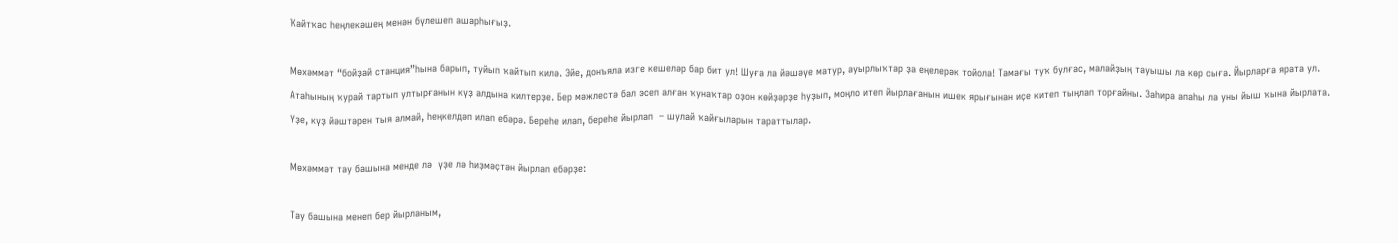Ҡайтҡас һеңлекәшең менән бүлешеп ашарһығыҙ.

Мөхәммәт “бойҙай станция”һына барып, туйып ҡайтып килә. Эйе, донъяла изге кешеләр бар бит ул! Шуға ла йәшәүе матур, ауырлыҡтар ҙа еңелерәк тойола! Тамағы туҡ булғас, малайҙың тауышы ла көр сыға. Йырларға ярата ул. Атаһының ҡурай тартып ултырғанын күҙ алдына килтерҙе. Бер мәжлестә бал эсеп алған ҡунаҡтар оҙон көйҙәрҙе һуҙып, моңло итеп йырлағанын ишек ярығынан иҫе китеп тыңлап торғайны. Заһира апаһы ла уны йыш ҡына йырлата. Үҙе, күҙ йәштәрен тыя алмай, һеңкелдәп илап ебәрә. Береһе илап, береһе йырлап  – шулай ҡайғыларын тараттылар.

Мөхәммәт тау башына менде лә  үҙе лә һиҙмәҫтән йырлап ебәрҙе:

Тау башына менеп бер йырланым,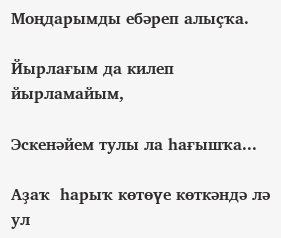Моңдарымды ебәреп алыҫҡа.

Йырлағым да килеп йырламайым,

Эскенәйем тулы ла һағышҡа...

Аҙаҡ  һарыҡ көтөүе көткәндә лә ул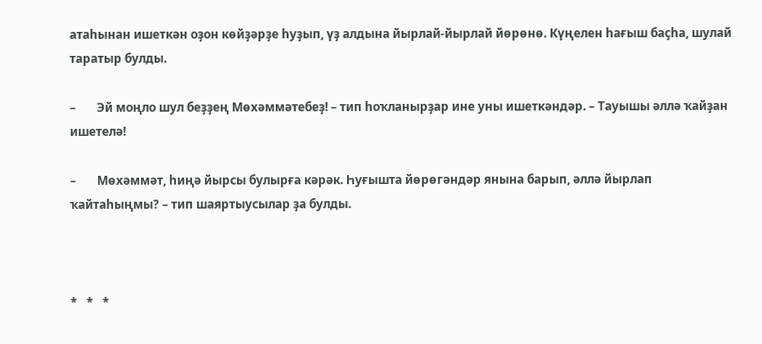атаһынан ишеткән оҙон көйҙәрҙе һуҙып, үҙ алдына йырлай-йырлай йөрөнө. Күңелен һағыш баҫһа, шулай таратыр булды.

–       Эй моңло шул беҙҙең Мөхәммәтебеҙ! – тип һоҡланырҙар ине уны ишеткәндәр. – Тауышы әллә ҡайҙан ишетелә!

–       Мөхәммәт, һиңә йырсы булырға кәрәк. Һуғышта йөрөгәндәр янына барып, әллә йырлап ҡайтаһыңмы? – тип шаяртыусылар ҙа булды.



*   *   *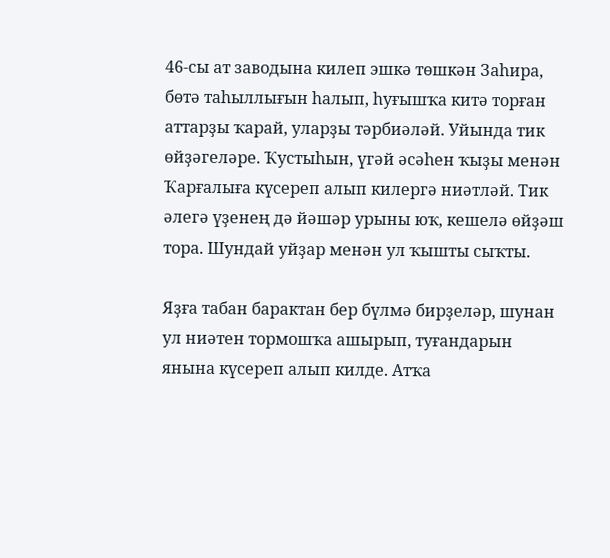46-сы ат заводына килеп эшкә төшкән Заһира, бөтә таһыллығын һалып, һуғышҡа китә торған аттарҙы ҡарай, уларҙы тәрбиәләй. Уйында тик өйҙәгеләре. Ҡустыһын, үгәй әсәһен ҡыҙы менән Ҡарғалыға күсереп алып килергә ниәтләй. Тик әлегә үҙенең дә йәшәр урыны юҡ, кешелә өйҙәш тора. Шундай уйҙар менән ул ҡышты сыҡты.

Яҙға табан барактан бер бүлмә бирҙеләр, шунан ул ниәтен тормошҡа ашырып, туғандарын янына күсереп алып килде. Атҡа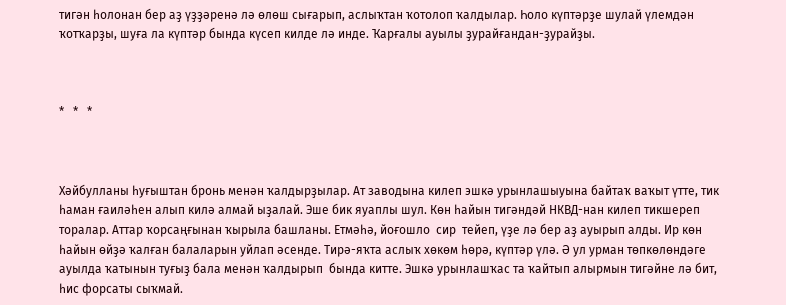тигән һолонан бер аҙ үҙҙәренә лә өлөш сығарып, аслыҡтан ҡотолоп ҡалдылар. Һоло күптәрҙе шулай үлемдән ҡотҡарҙы, шуға ла күптәр бында күсеп килде лә инде. Ҡарғалы ауылы ҙурайғандан-ҙурайҙы.



*   *   *



Хәйбулланы һуғыштан бронь менән ҡалдырҙылар. Ат заводына килеп эшкә урынлашыуына байтаҡ ваҡыт үтте, тик һаман ғаиләһен алып килә алмай ыҙалай. Эше бик яуаплы шул. Көн һайын тигәндәй НКВД-нан килеп тикшереп торалар. Аттар ҡорсаңғынан ҡырыла башланы. Етмәһә, йоғошло  сир  тейеп, үҙе лә бер аҙ ауырып алды. Ир көн һайын өйҙә ҡалған балаларын уйлап әсенде. Тирә-яҡта аслыҡ хөкөм һөрә, күптәр үлә. Ә ул урман төпкөлөндәге ауылда ҡатынын туғыҙ бала менән ҡалдырып  бында китте. Эшкә урынлашҡас та ҡайтып алырмын тигәйне лә бит, һис форсаты сыҡмай.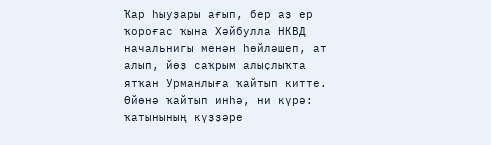Ҡар һыуҙары ағып, бер аҙ ер ҡороғас ҡына Хәйбулла НКВД начальнигы менән һөйләшеп, ат алып, йөҙ саҡрым алыҫлыҡта ятҡан Урманлыға ҡайтып китте. Өйөнә ҡайтып инһә, ни күрә: ҡатынының күҙҙәре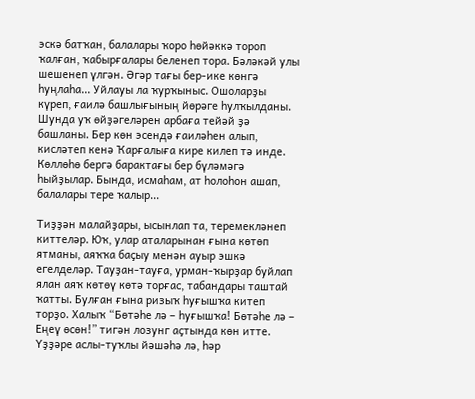эскә батҡан, балалары ҡоро һөйәккә тороп ҡалған, ҡабырғалары беленеп тора. Бәләкәй улы шешенеп үлгән. Әгәр тағы бер-ике көнгә һуңлаһа... Уйлауы ла ҡурҡыныс. Ошоларҙы күреп, ғаилә башлығының йөрәге һулҡылданы. Шунда уҡ өйҙәгеләрен арбаға тейәй ҙә башланы. Бер көн эсендә ғаиләһен алып, кисләтеп кенә Ҡарғалыға кире килеп тә инде. Көллөһө бергә барактағы бер бүләмәгә һыйҙылар. Бында, исмаһам, ат һолоһон ашап, балалары тере ҡалыр...

Тиҙҙән малайҙары, ысынлап та, теремекләнеп киттеләр. Юҡ, улар аталарынан ғына көтөп ятманы, аяҡҡа баҫыу менән ауыр эшкә егелделәр. Тауҙан-тауға, урман-ҡырҙар буйлап ялан аяҡ көтөү көтә торғас, табандары таштай ҡатты. Булған ғына ризыҡ һуғышҡа китеп торҙо. Халыҡ “Бөтәһе лә – һуғышҡа! Бөтәһе лә – Еңеү өсөн!” тигән лозунг аҫтында көн итте. Үҙҙәре аслы-туҡлы йәшәһә лә, һәр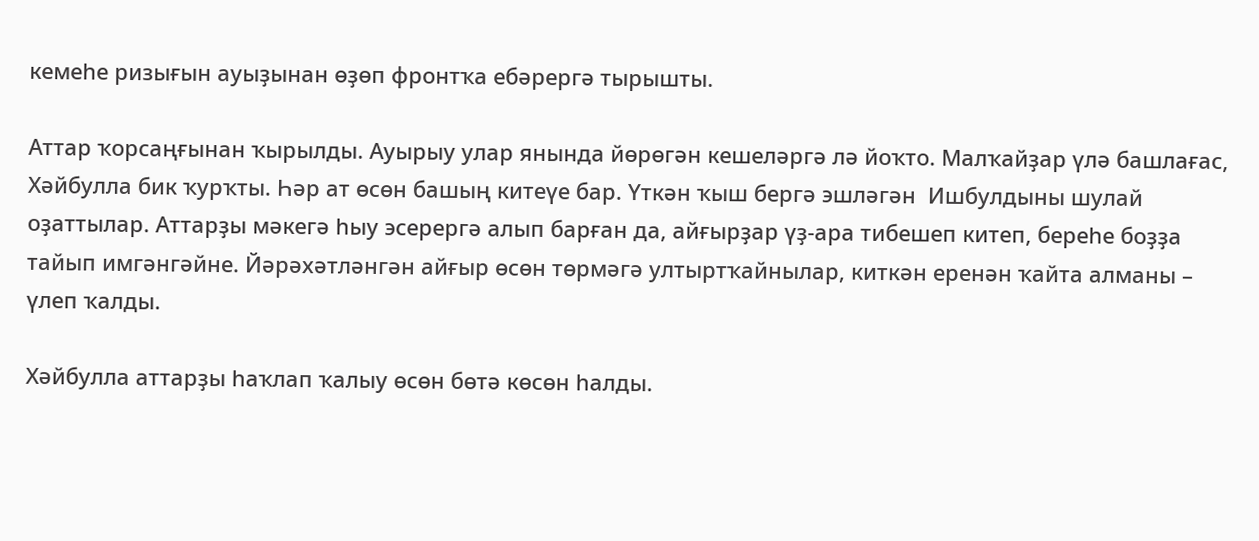кемеһе ризығын ауыҙынан өҙөп фронтҡа ебәрергә тырышты.

Аттар ҡорсаңғынан ҡырылды. Ауырыу улар янында йөрөгән кешеләргә лә йоҡто. Малҡайҙар үлә башлағас, Хәйбулла бик ҡурҡты. Һәр ат өсөн башың китеүе бар. Үткән ҡыш бергә эшләгән  Ишбулдыны шулай оҙаттылар. Аттарҙы мәкегә һыу эсерергә алып барған да, айғырҙар үҙ-ара тибешеп китеп, береһе боҙҙа тайып имгәнгәйне. Йәрәхәтләнгән айғыр өсөн төрмәгә ултыртҡайнылар, киткән еренән ҡайта алманы – үлеп ҡалды.

Хәйбулла аттарҙы һаҡлап ҡалыу өсөн бөтә көсөн һалды.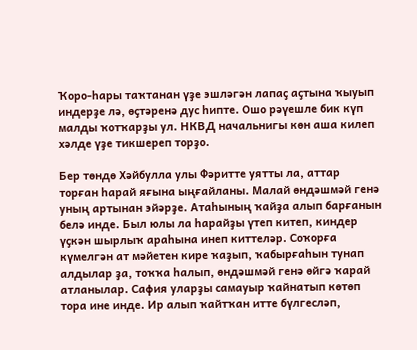Ҡоро-һары таҡтанан үҙе эшләгән лапаҫ аҫтына ҡыуып индерҙе лә, өҫтәренә дус һипте. Ошо рәүешле бик күп малды ҡотҡарҙы ул. НКВД начальнигы көн аша килеп хәлде үҙе тикшереп торҙо.

Бер төндө Хәйбулла улы Фәритте уятты ла, аттар торған һарай яғына ыңғайланы. Малай өндәшмәй генә уның артынан эйәрҙе. Атаһының ҡайҙа алып барғанын белә инде. Был юлы ла һарайҙы үтеп китеп, киндер үҫкән шырлыҡ араһына инеп киттеләр. Соҡорға күмелгән ат мәйетен кире ҡаҙып, ҡабырғаһын тунап алдылар ҙа, тоҡҡа һалып, өндәшмәй генә өйгә ҡарай атланылар. Сафия уларҙы самауыр ҡайнатып көтөп тора ине инде. Ир алып ҡайтҡан итте бүлгесләп,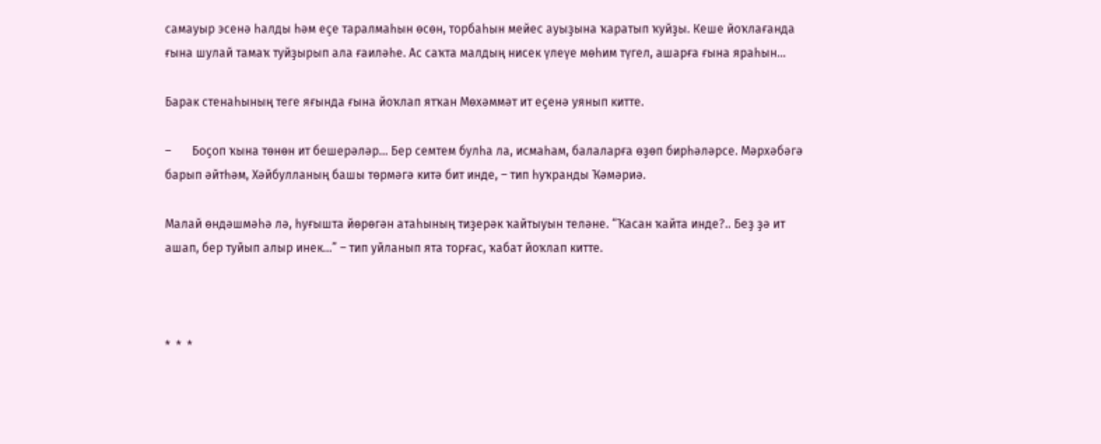самауыр эсенә һалды һәм еҫе таралмаһын өсөн, торбаһын мейес ауыҙына ҡаратып ҡуйҙы. Кеше йоҡлағанда ғына шулай тамаҡ туйҙырып ала ғаиләһе. Ас саҡта малдың нисек үлеүе мөһим түгел, ашарға ғына яраһын...

Барак стенаһының теге яғында ғына йоҡлап ятҡан Мөхәммәт ит еҫенә уянып китте.

–       Боҫоп ҡына төнөн ит бешерәләр... Бер семтем булһа ла, исмаһам, балаларға өҙөп бирһәләрсе. Мәрхәбәгә барып әйтһәм, Хәйбулланың башы төрмәгә китә бит инде, – тип һуҡранды Ҡәмәриә.

Малай өндәшмәһә лә, һуғышта йөрөгән атаһының тиҙерәк ҡайтыуын теләне. “Ҡасан ҡайта инде?.. Беҙ ҙә ит ашап, бер туйып алыр инек...” – тип уйланып ята торғас, ҡабат йоҡлап китте.



*  *  *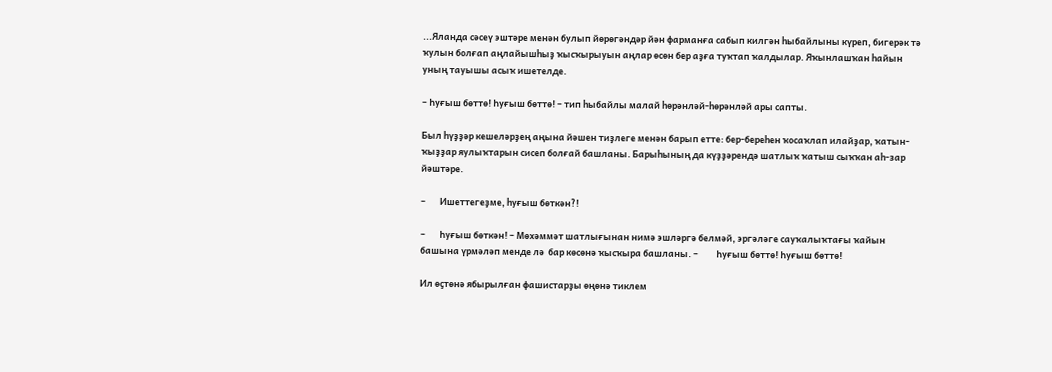...Яланда сәсеү эштәре менән булып йөрөгәндәр йән фарманға сабып килгән һыбайлыны күреп, бигерәк тә ҡулын болғап аңлайышһыҙ ҡысҡырыуын аңлар өсөн бер аҙға туҡтап ҡалдылар. Яҡынлашҡан һайын уның тауышы асыҡ ишетелде.

– Һуғыш бөттө! Һуғыш бөттө! – тип һыбайлы малай һөрәнләй-һөрәнләй ары сапты.

Был һүҙҙәр кешеләрҙең аңына йәшен тиҙлеге менән барып етте: бер-береһен ҡосаҡлап илайҙар, ҡатын-ҡыҙҙар яулыҡтарын сисеп болғай башланы. Барыһының да күҙҙәрендә шатлыҡ ҡатыш сыҡҡан аһ-зар йәштәре.

–       Ишеттегеҙме, һуғыш бөткән?!

–       Һуғыш бөткән! – Мөхәммәт шатлығынан нимә эшләргә белмәй, эргәләге сауҡалыҡтағы ҡайын башына үрмәләп менде лә  бар көсөнә ҡысҡыра башланы. –         Һуғыш бөттө! Һуғыш бөттө!

Ил өҫтөнә ябырылған фашистарҙы өңөнә тиклем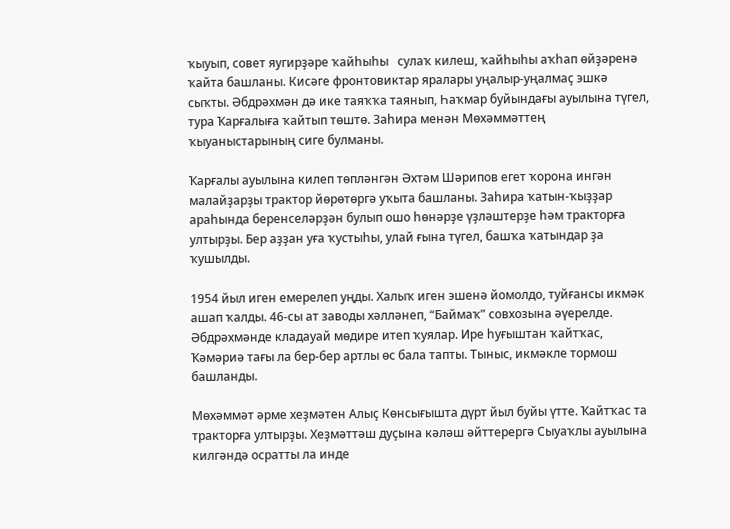ҡыуып, совет яугирҙәре ҡайһыһы   сулаҡ килеш, ҡайһыһы аҡһап өйҙәренә ҡайта башланы. Кисәге фронтовиктар яралары уңалыр-уңалмаҫ эшкә сыҡты. Әбдрәхмән дә ике таяҡҡа таянып, Һаҡмар буйындағы ауылына түгел, тура Ҡарғалыға ҡайтып төштө. Заһира менән Мөхәммәттең ҡыуаныстарының сиге булманы.

Ҡарғалы ауылына килеп төпләнгән Әхтәм Шәрипов егет ҡорона ингән малайҙарҙы трактор йөрөтөргә уҡыта башланы. Заһира ҡатын-ҡыҙҙар араһында беренселәрҙән булып ошо һөнәрҙе үҙләштерҙе һәм тракторға ултырҙы. Бер аҙҙан уға ҡустыһы, улай ғына түгел, башҡа ҡатындар ҙа ҡушылды.

1954 йыл иген емерелеп уңды. Халыҡ иген эшенә йомолдо, туйғансы икмәк ашап ҡалды. 46-сы ат заводы хәлләнеп, “Баймаҡ” совхозына әүерелде. Әбдрәхмәнде кладауай мөдире итеп ҡуялар. Ире һуғыштан ҡайтҡас, Ҡәмәриә тағы ла бер-бер артлы өс бала тапты. Тыныс, икмәкле тормош башланды.

Мөхәммәт әрме хеҙмәтен Алыҫ Көнсығышта дүрт йыл буйы үтте. Ҡайтҡас та тракторға ултырҙы. Хеҙмәттәш дуҫына кәләш әйттерергә Сыуаҡлы ауылына килгәндә осратты ла инде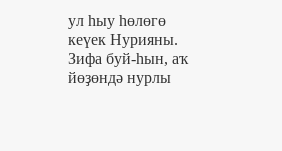ул һыу һөлөгө кеүек Нурияны. Зифа буй-һын, аҡ йөҙөндә нурлы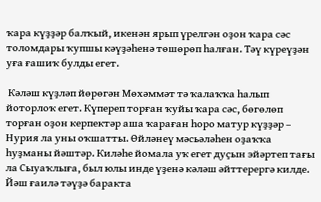ҡара күҙҙәр балҡый, икенән ярып үрелгән оҙон ҡара сәс толомдары ҡупшы кәүҙәһенә төшөрөп һалған. Тәү күреүҙән уға ғашиҡ булды егет.

 Кәләш күҙләп йөрөгән Мөхәммәт тә ҡалаҡҡа һалып йоторлоҡ егет. Күпереп торған ҡуйы ҡара сәс, бөгөлөп торған оҙон керпектәр аша ҡараған һоро матур күҙҙәр – Нурия ла уны оҡшатты. Өйләнеү мәсьәләһен оҙаҡҡа һуҙманы йәштәр. Киләһе йомала уҡ егет дуҫын эйәртеп тағы ла Сыуаҡлыға, был юлы инде үҙенә кәләш әйттерергә килде. Йәш ғаилә тәүҙә баракта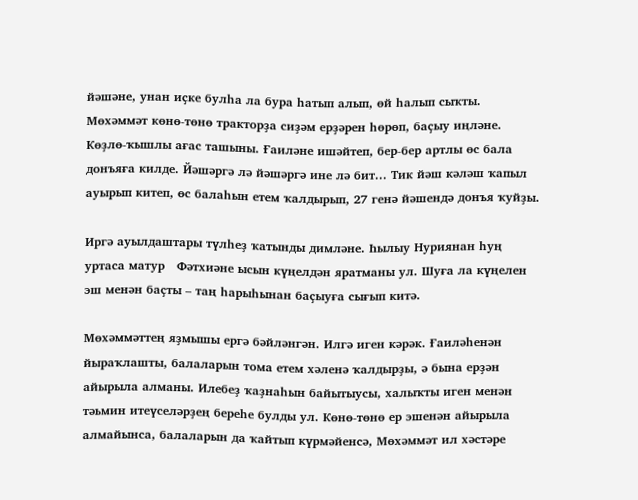йәшәне, унан иҫке булһа ла бура һатып алып, өй һалып сыҡты. Мөхәммәт көнө-төнө тракторҙа сиҙәм ерҙәрен һөрөп, баҫыу иңләне. Көҙлө-ҡышлы ағас ташыны. Ғаиләне ишәйтеп, бер-бер артлы өс бала донъяға килде. Йәшәргә лә йәшәргә ине лә бит... Тик йәш кәләш ҡапыл ауырып китеп, өс балаһын етем ҡалдырып, 27 генә йәшендә донъя ҡуйҙы.

Иргә ауылдаштары түлһеҙ ҡатынды димләне. Һылыу Нуриянан һуң уртаса матур   Фәтхиәне ысын күңелдән яратманы ул. Шуға ла күңелен эш менән баҫты – таң һарыһынан баҫыуға сығып китә.

Мөхәммәттең яҙмышы ергә бәйләнгән. Илгә иген кәрәк. Ғаиләһенән йыраҡлашты, балаларын тома етем хәленә ҡалдырҙы, ә бына ерҙән айырыла алманы. Илебеҙ ҡаҙнаһын байытыусы, халыҡты иген менән тәьмин итеүселәрҙең береһе булды ул. Көнө-төнө ер эшенән айырыла алмайынса, балаларын да ҡайтып күрмәйенсә, Мөхәммәт ил хәстәре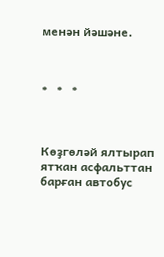менән йәшәне.



*   *   *



Көҙгөләй ялтырап ятҡан асфальттан барған автобус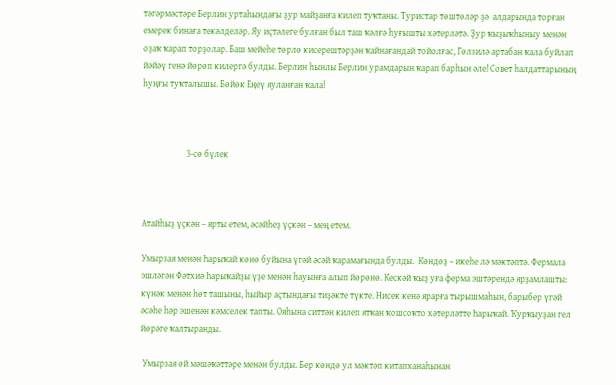тәгәрмәстәре Берлин уртаһындағы ҙур майҙанға килеп туҡтаны. Туристар төштөләр ҙә  алдарында торған емерек бинаға текәлделәр. Яу иҫтәлеге булған был таш ҡәлғә һуғышты хәтерләтә. Ҙур ҡыҙыҡһыныу менән оҙаҡ ҡарап торҙолар. Баш мейеһе төрлө кисерештәрҙән ҡайнағандай тойолғас, Гөлзилә артабан ҡала буйлап йәйәү генә йөрөп килергә булды. Берлин һынлы Берлин урамдарын ҡарап барһын әле! Совет һалдаттарының һуңғы туҡталышы. Бөйөк Еңеү яуланған ҡала!



                      3-сө бүлек



Атайһыҙ үҫкән – ярты етем, әсәйһеҙ үҫкән – мең етем.

Умырзая менән Һарыҡай көнө буйына үгәй әсәй ҡарамағында булды.  Көндөҙ – икеһе лә мәктәптә. Фермала эшләгән Фәтхиә Һарыҡайҙы үҙе менән һауынға алып йөрөнө. Кескәй ҡыҙ уға ферма эштәрендә ярҙамлашты: күнәк менән һөт ташыны, һыйыр аҫтындағы тиҙәкте түкте. Нисек кенә ярарға тырышмаһын, барыбер үгәй әсәһе һәр эшенән кәмселек тапты. Ояһына ситтән килеп ятҡан ҡошсоҡто хәтерләтте Һарыҡай. Ҡурҡыуҙан гел йөрәге ҡалтыранды.

 Умырзая өй мәшәҡәттәре менән булды. Бер көндө ул мәктәп китапханаһынан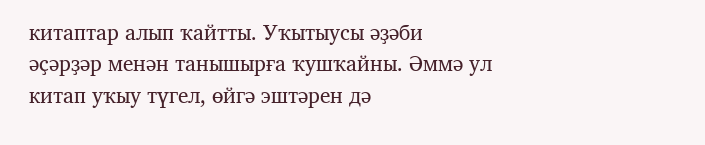китаптар алып ҡайтты. Уҡытыусы әҙәби әҫәрҙәр менән танышырға ҡушҡайны. Әммә ул китап уҡыу түгел, өйгә эштәрен дә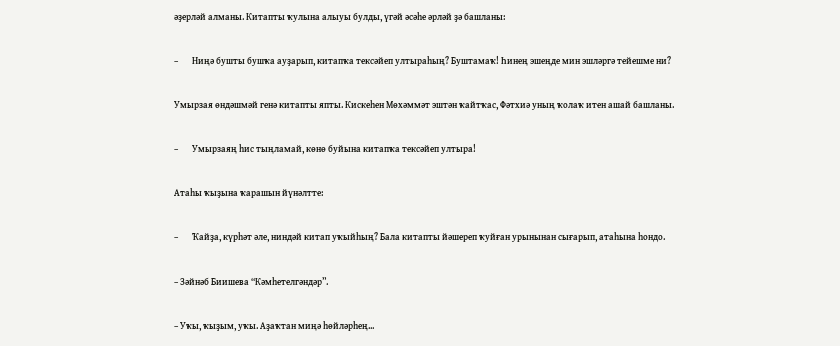әҙерләй алманы. Китапты ҡулына алыуы булды, үгәй әсәһе әрләй ҙә башланы:

–       Ниңә бушты бушҡа ауҙарып, китапҡа тексәйеп ултыраһың? Буштамаҡ! Һинең эшеңде мин эшләргә тейешме ни?

Умырзая өндәшмәй генә китапты япты. Кискеһен Мөхәммәт эштән ҡайтҡас, Фәтхиә уның ҡолаҡ итен ашай башланы.

–       Умырзаяң һис тыңламай, көнө буйына китапҡа тексәйеп ултыра!

Атаһы ҡыҙына ҡарашын йүнәлтте:

–       Ҡайҙа, күрһәт әле, ниндәй китап уҡыйһың? Бала китапты йәшереп ҡуйған урынынан сығарып, атаһына һондо.

– Зәйнәб Биишева “Кәмһетелгәндәр”.

– Уҡы, ҡыҙым, уҡы. Аҙаҡтан миңә һөйләрһең...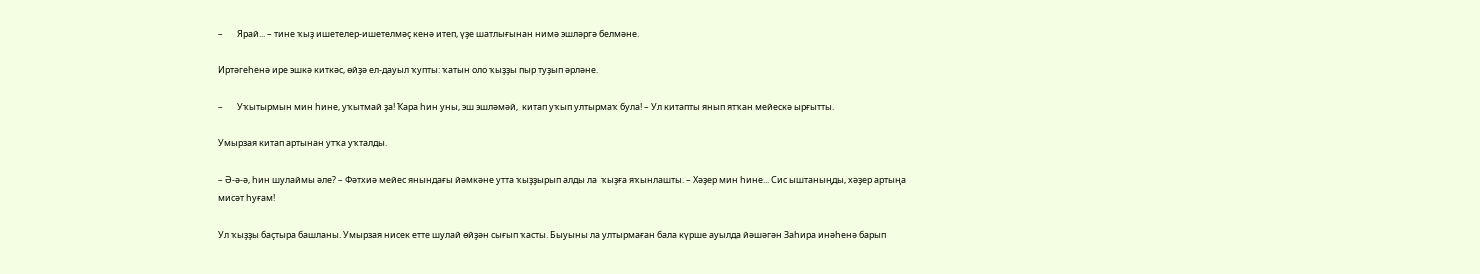–       Ярай... – тине ҡыҙ ишетелер-ишетелмәҫ кенә итеп, үҙе шатлығынан нимә эшләргә белмәне.

Иртәгеһенә ире эшкә киткәс, өйҙә ел-дауыл ҡупты: ҡатын оло ҡыҙҙы пыр туҙып әрләне.

–       Уҡытырмын мин һине, уҡытмай ҙа! Ҡара һин уны, эш эшләмәй,  китап уҡып ултырмаҡ була! – Ул китапты янып ятҡан мейескә ырғытты.

Умырзая китап артынан утҡа уҡталды.

– Ә-ә-ә, һин шулаймы әле? – Фәтхиә мейес янындағы йәмкәне утта ҡыҙҙырып алды ла  ҡыҙға яҡынлашты. – Хәҙер мин һине... Сис ыштаныңды, хәҙер артыңа мисәт һуғам!

Ул ҡыҙҙы баҫтыра башланы. Умырзая нисек етте шулай өйҙән сығып ҡасты. Быуыны ла ултырмаған бала күрше ауылда йәшәгән Заһира инәһенә барып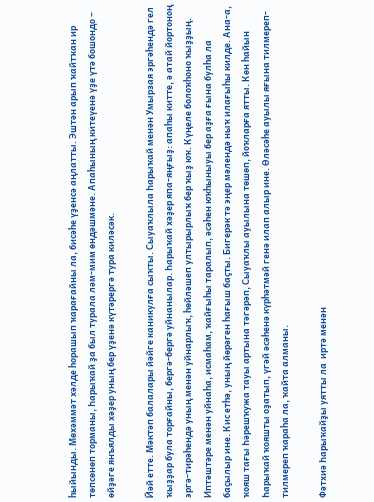һыйынды. Мөхәммәт хәлде һорашып ҡарағайны ла, бисәһе үҙенсә аңлатты. Эштән арып ҡайтҡан ир төпсөнөп торманы, Һарыҡай ҙа был турала ләм-мим өндәшмәне. Апаһының китеүенә үҙе үтә бошондо – өйҙәге янъялды хәҙер уның бер үҙенә күтәрергә тура киләсәк.

Йәй етте. Мәктәп балалары йәйге каникулға сыҡты. Сыуаҡлыла Һарыҡай менән Умырзая эргәһендә гел ҡыҙҙар була торғайны, бергә-бергә уйнанылар. Һарыҡай хәҙер япа-яңғыҙ: апаһы китте, ә атай йортоноң эргә-тирәһендә уның менән уйнарлыҡ, һөйләшеп ултырырлыҡ бер ҡыҙ юҡ. Күңеле болоҡһоно ҡыҙҙың. Иптәштәре менән уйнаһа, исмаһам, ҡайғыһы таралып, әсәһен юҡһыныуы бер аҙға ғына булһа ла баҫылыр ине. Кис етһә, уның йөрәген һағыш баҫты. Бигерәк тә эңер мәлендә ныҡ илағыһы килде. Ана-а, ҡояш тағы Һәрешҡужа тауы артына тәгәрәп, Сыуаҡлы ауылына төшөп, йоҡларға ятты. Көн һайын Һарыҡай ҡояшты оҙатып, үгәй әсәһенә күрһәтмәй генә илап алыр ине. Өләсәһе ауылы яғына тилмереп-тилмереп ҡараһа ла, ҡайта алманы.

Фәтхиә Һарыҡайҙы уятты ла  иртә менән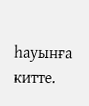һауынға китте.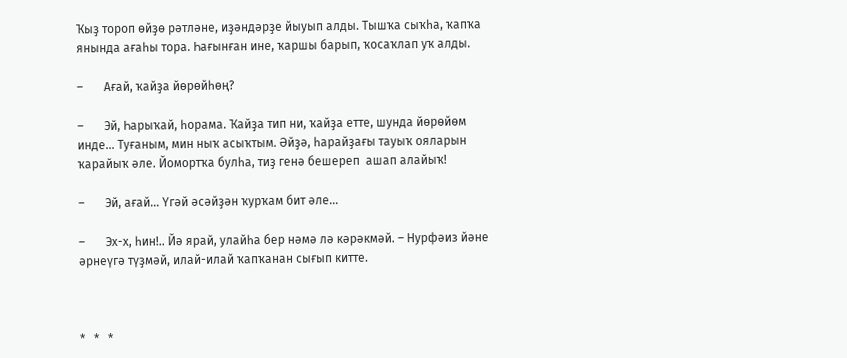Ҡыҙ тороп өйҙө рәтләне, иҙәндәрҙе йыуып алды. Тышҡа сыҡһа, ҡапҡа янында ағаһы тора. Һағынған ине, ҡаршы барып, ҡосаҡлап уҡ алды.

–       Ағай, ҡайҙа йөрөйһөң?

–       Эй, Һарыҡай, һорама. Ҡайҙа тип ни, ҡайҙа етте, шунда йөрөйөм инде... Туғаным, мин ныҡ асыҡтым. Әйҙә, һарайҙағы тауыҡ ояларын ҡарайыҡ әле. Йомортҡа булһа, тиҙ генә бешереп  ашап алайыҡ!

–       Эй, ағай... Үгәй әсәйҙән ҡурҡам бит әле...

–       Эх-х, һин!.. Йә ярай, улайһа бер нәмә лә кәрәкмәй. – Нурфәиз йәне әрнеүгә түҙмәй, илай-илай ҡапҡанан сығып китте.



*   *   *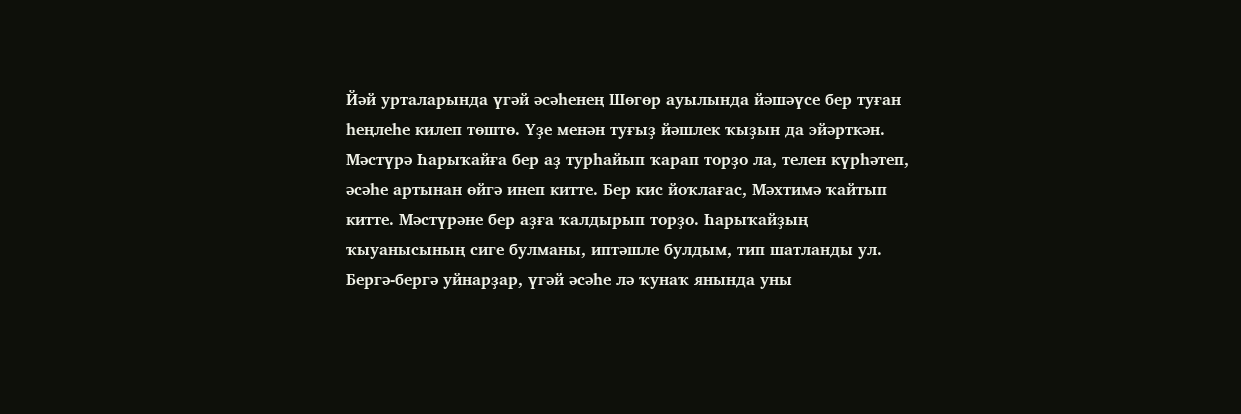Йәй урталарында үгәй әсәһенең Шөгөр ауылында йәшәүсе бер туған һеңлеһе килеп төштө. Үҙе менән туғыҙ йәшлек ҡыҙын да эйәрткән. Мәстүрә Һарыҡайға бер аҙ турһайып ҡарап торҙо ла, телен күрһәтеп, әсәһе артынан өйгә инеп китте. Бер кис йоҡлағас, Мәхтимә ҡайтып китте. Мәстүрәне бер аҙға ҡалдырып торҙо. Һарыҡайҙың ҡыуанысының сиге булманы, иптәшле булдым, тип шатланды ул. Бергә-бергә уйнарҙар, үгәй әсәһе лә ҡунаҡ янында уны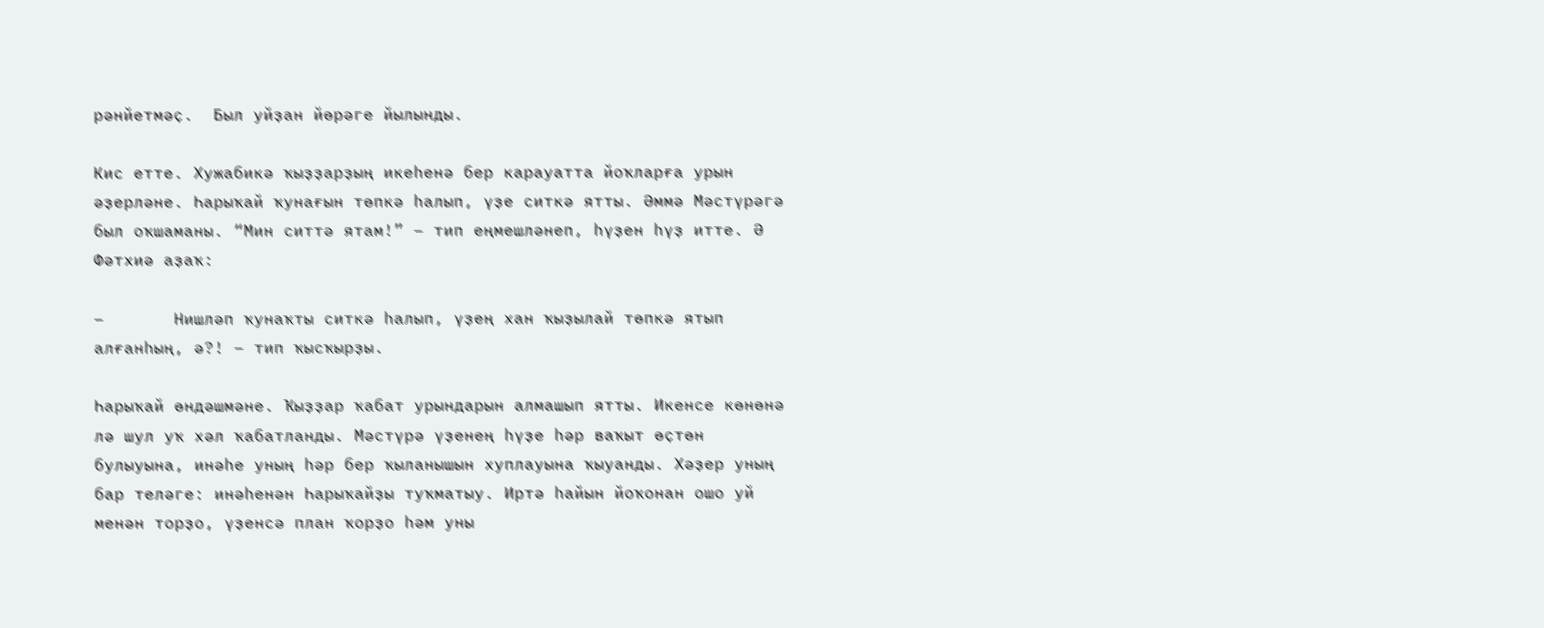рәнйетмәҫ.  Был уйҙан йөрәге йылынды.

Кис етте. Хужабикә ҡыҙҙарҙың икеһенә бер карауатта йоҡларға урын әҙерләне. Һарыҡай ҡунағын төпкә һалып, үҙе ситкә ятты. Әммә Мәстүрәгә был оҡшаманы. “Мин ситтә ятам!” – тип еңмешләнеп, һүҙен һүҙ итте. Ә Фәтхиә аҙаҡ:

–       Нишләп ҡунаҡты ситкә һалып, үҙең хан ҡыҙылай төпкә ятып алғанһың, ә?! – тип ҡысҡырҙы.

Һарыҡай өндәшмәне. Ҡыҙҙар ҡабат урындарын алмашып ятты. Икенсе көнөнә лә шул уҡ хәл ҡабатланды. Мәстүрә үҙенең һүҙе һәр ваҡыт өҫтөн булыуына, инәһе уның һәр бер ҡыланышын хуплауына ҡыуанды. Хәҙер уның бар теләге: инәһенән Һарыҡайҙы туҡматыу. Иртә һайын йоҡонан ошо уй менән торҙо, үҙенсә план ҡорҙо һәм уны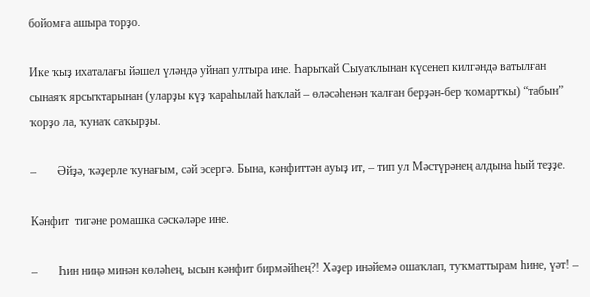бойомға ашыра торҙо.

Ике ҡыҙ ихаталағы йәшел үләндә уйнап ултыра ине. Һарыҡай Сыуаҡлынан күсенеп килгәндә ватылған сынаяҡ ярсыҡтарынан (уларҙы күҙ ҡараһылай һаҡлай – өләсәһенән ҡалған берҙән-бер ҡомартҡы) “табын” ҡорҙо ла, ҡунаҡ саҡырҙы.

–       Әйҙә, ҡәҙерле ҡунағым, сәй эсергә. Бына, кәнфиттән ауыҙ ит, – тип ул Мәстүрәнең алдына һый теҙҙе.

Кәнфит  тигәне ромашка сәскәләре ине.

–       Һин ниңә минән көләһең, ысын кәнфит бирмәйһең?! Хәҙер инәйемә ошаҡлап, туҡматтырам һине, үәт! –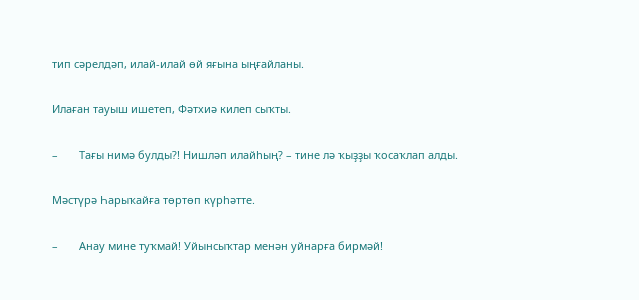тип сәрелдәп, илай-илай өй яғына ыңғайланы.

Илаған тауыш ишетеп, Фәтхиә килеп сыҡты.

–       Тағы нимә булды?! Нишләп илайһың? – тине лә ҡыҙҙы ҡосаҡлап алды.

Мәстүрә Һарыҡайға төртөп күрһәтте.

–       Анау мине туҡмай! Уйынсыҡтар менән уйнарға бирмәй!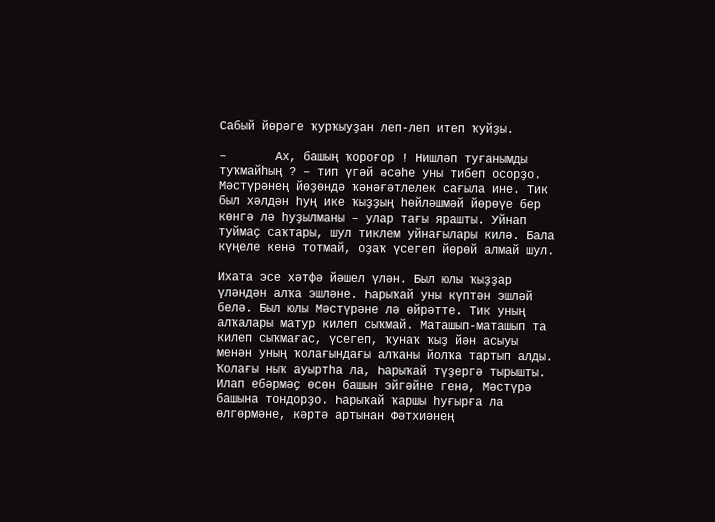Сабый йөрәге ҡурҡыуҙан леп-леп итеп ҡуйҙы.

–       Ах, башың ҡороғор ! Нишләп туғанымды туҡмайһың ? – тип үгәй әсәһе уны тибеп осорҙо. Мәстүрәнең йөҙөндә ҡәнәғәтлелек сағыла ине. Тик был хәлдән һуң ике ҡыҙҙың һөйләшмәй йөрөүе бер көнгә лә һуҙылманы – улар тағы ярашты. Уйнап туймаҫ саҡтары, шул тиклем уйнағылары килә. Бала күңеле кенә тотмай, оҙаҡ үсегеп йөрөй алмай шул.

Ихата эсе хәтфә йәшел үлән. Был юлы ҡыҙҙар үләндән алҡа эшләне. Һарыҡай уны күптән эшләй белә. Был юлы Мәстүрәне лә өйрәтте. Тик уның алҡалары матур килеп сыҡмай. Маташып-маташып та килеп сыҡмағас, үсегеп, ҡунаҡ ҡыҙ йән асыуы менән уның ҡолағындағы алҡаны йолҡа тартып алды. Ҡолағы ныҡ ауыртһа ла, Һарыҡай түҙергә тырышты. Илап ебәрмәҫ өсөн башын эйгәйне генә, Мәстүрә башына тондорҙо. Һарыҡай ҡаршы һуғырға ла өлгөрмәне, кәртә артынан Фәтхиәнең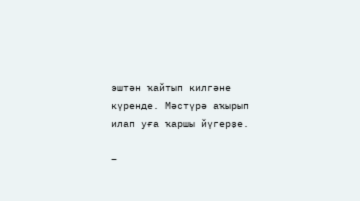эштән ҡайтып килгәне күренде. Мәстүрә аҡырып илап уға ҡаршы йүгерҙе.

–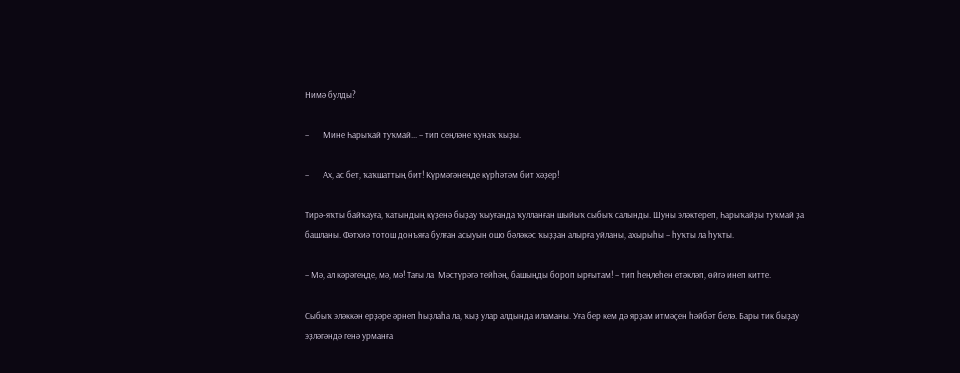Нимә булды?

–       Мине Һарыҡай туҡмай... – тип сеңләне ҡунаҡ ҡыҙы.

–       Ах, ас бет, ҡаҡшаттың бит! Күрмәгәнеңде күрһәтәм бит хәҙер!

Тирә-яҡты байҡауға, ҡатындың күҙенә быҙау ҡыуғанда ҡулланған шыйыҡ сыбыҡ салынды. Шуны эләктереп, Һарыҡайҙы туҡмай ҙа башланы. Фәтхиә тотош донъяға булған асыуын ошо бәләкәс ҡыҙҙан алырға уйланы, ахырыһы – һуҡты ла һуҡты.

– Мә, ал кәрәгеңде, мә, мә! Тағы ла  Мәстүрәгә тейһәң, башыңды бороп ырғытам! – тип һеңлеһен етәкләп, өйгә инеп китте.

Сыбыҡ эләккән ерҙәре әрнеп һыҙлаһа ла, ҡыҙ улар алдында иламаны. Уға бер кем дә ярҙам итмәҫен һәйбәт белә. Бары тик быҙау эҙләгәндә генә урманға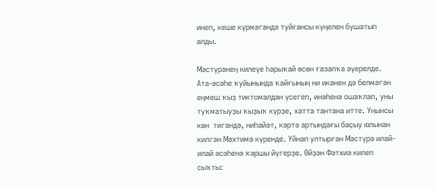инеп, кеше күрмәгәндә туйғансы күңелен бушатып алды.

Мәстүрәнең килеүе Һарыҡай өсөн ғазапҡа әүерелде. Ата-әсәһе ҡуйынында ҡайғының ни икәнен дә белмәгән еңмеш ҡыҙ тиктомалдан үсегеп, инәһенә ошаҡлап, уны туҡматыуҙы ҡыҙыҡ күрҙе, хатта тантана итте. Унынсы көн  тигәндә, ниһайәт, кәртә артындағы баҫыу юлынан килгән Мәхтимә күренде. Уйнап ултырған Мәстүрә илай-илай әсәһенә ҡаршы йүгерҙе. Өйҙән Фәтхиә килеп сыҡты: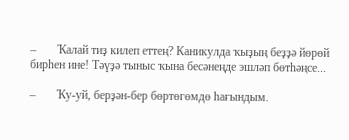–       Ҡалай тиҙ килеп еттең? Каникулда ҡыҙың беҙҙә йөрөй бирһен ине! Тәүҙә тыныс ҡына бесәнеңде эшләп бөтһәңсе...

–       Ҡу-уй, берҙән-бер бөртөгөмдө һағындым.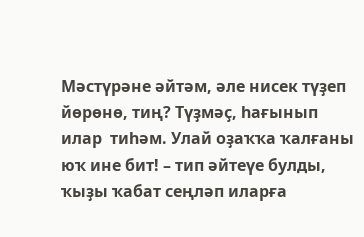Мәстүрәне әйтәм, әле нисек түҙеп йөрөнө, тиң? Түҙмәҫ, һағынып илар  тиһәм. Улай оҙаҡҡа ҡалғаны юҡ ине бит! – тип әйтеүе булды, ҡыҙы ҡабат сеңләп иларға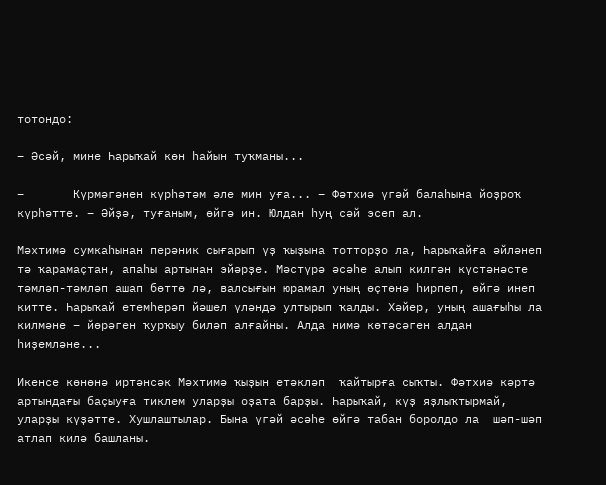тотондо:

– Әсәй, мине Һарыҡай көн һайын туҡманы...

–       Күрмәгәнен күрһәтәм әле мин уға... – Фәтхиә үгәй балаһына йоҙроҡ күрһәтте. – Әйҙә, туғаным, өйгә ин. Юлдан һуң сәй эсеп ал.

Мәхтимә сумкаһынан перәник сығарып үҙ ҡыҙына тотторҙо ла, Һарыҡайға әйләнеп тә ҡарамаҫтан, апаһы артынан эйәрҙе. Мәстүрә әсәһе алып килгән күстәнәсте тәмләп-тәмләп ашап бөттө лә, валсығын юрамал уның өҫтөнә һирпеп, өйгә инеп китте. Һарыҡай етемһерәп йәшел үләндә ултырып ҡалды. Хәйер, уның ашағыһы ла килмәне – йөрәген ҡурҡыу биләп алғайны. Алда нимә көтәсәген алдан һиҙемләне...

Икенсе көнөнә иртәнсәк Мәхтимә ҡыҙын етәкләп  ҡайтырға сыҡты. Фәтхиә кәртә артындағы баҫыуға тиклем уларҙы оҙата барҙы. Һарыҡай, күҙ яҙлыҡтырмай, уларҙы күҙәтте. Хушлаштылар. Бына үгәй әсәһе өйгә табан боролдо ла  шәп-шәп атлап килә башланы.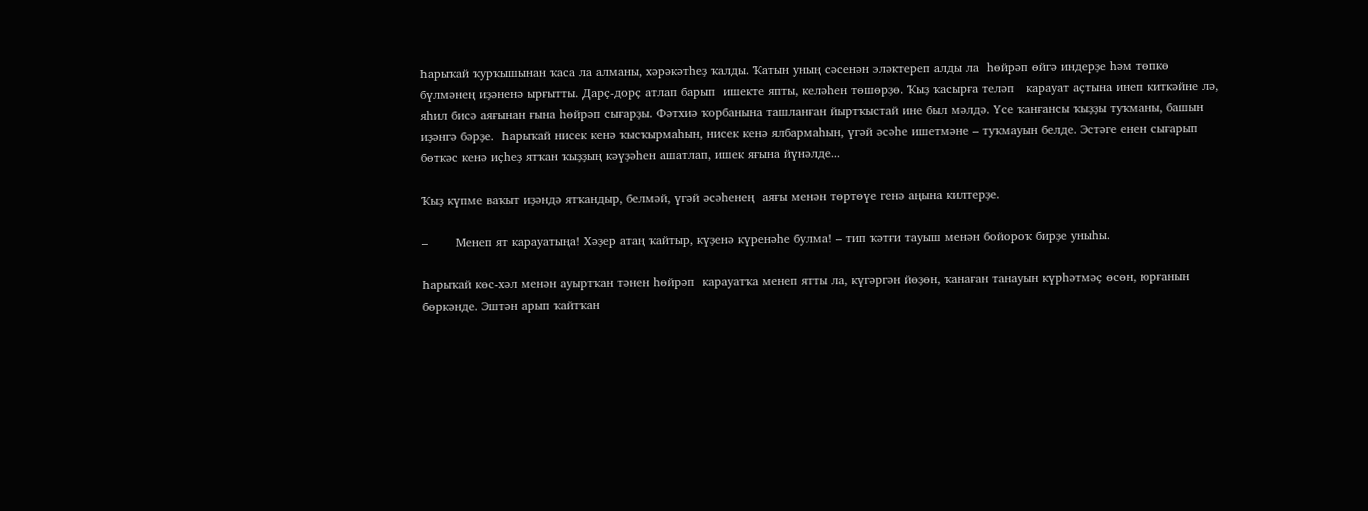Һарыҡай ҡурҡышынан ҡаса ла алманы, хәрәкәтһеҙ ҡалды. Ҡатын уның сәсенән эләктереп алды ла  һөйрәп өйгә индерҙе һәм төпкө бүлмәнең иҙәненә ырғытты. Дарҫ-дорҫ атлап барып  ишекте япты, келәһен төшөрҙө. Ҡыҙ ҡасырға теләп   карауат аҫтына инеп киткәйне лә, яһил бисә аяғынан ғына һөйрәп сығарҙы. Фәтхиә ҡорбанына ташланған йыртҡыстай ине был мәлдә. Үсе ҡанғансы ҡыҙҙы туҡманы, башын иҙәнгә бәрҙе.  Һарыҡай нисек кенә ҡысҡырмаһын, нисек кенә ялбармаһын, үгәй әсәһе ишетмәне – туҡмауын белде. Эстәге енен сығарып бөткәс кенә иҫһеҙ ятҡан ҡыҙҙың кәүҙәһен ашатлап, ишек яғына йүнәлде...

Ҡыҙ күпме ваҡыт иҙәндә ятҡандыр, белмәй, үгәй әсәһенең  аяғы менән төртөүе генә аңына килтерҙе.

–       Менеп ят карауатыңа! Хәҙер атаң ҡайтыр, күҙенә күренәһе булма! – тип ҡәтғи тауыш менән бойороҡ бирҙе уныһы.

Һарыҡай көс-хәл менән ауыртҡан тәнен һөйрәп  карауатҡа менеп ятты ла, күгәргән йөҙөн, ҡанаған танауын күрһәтмәҫ өсөн, юрғанын бөркәнде. Эштән арып ҡайтҡан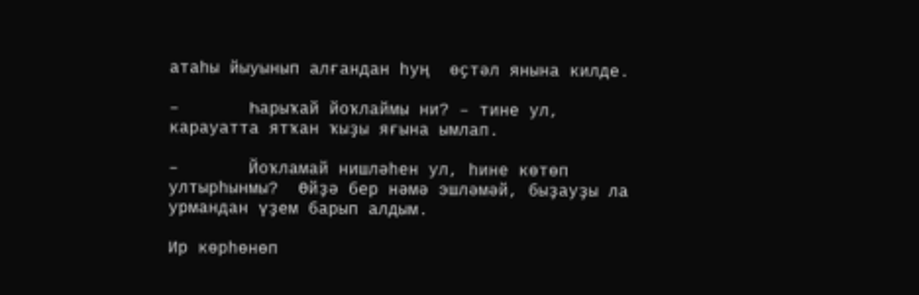атаһы йыуынып алғандан һуң  өҫтәл янына килде.

–       Һарыҡай йоҡлаймы ни? – тине ул, карауатта ятҡан ҡыҙы яғына ымлап.

–       Йоҡламай нишләһен ул, һине көтөп ултырһынмы?  Өйҙә бер нәмә эшләмәй, быҙауҙы ла урмандан үҙем барып алдым.

Ир көрһөнөп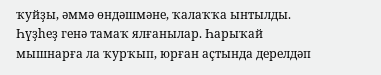ҡуйҙы, әммә өндәшмәне, ҡалаҡҡа ынтылды. Һүҙһеҙ генә тамаҡ ялғанылар. Һарыҡай мышнарға ла ҡурҡып, юрған аҫтында дерелдәп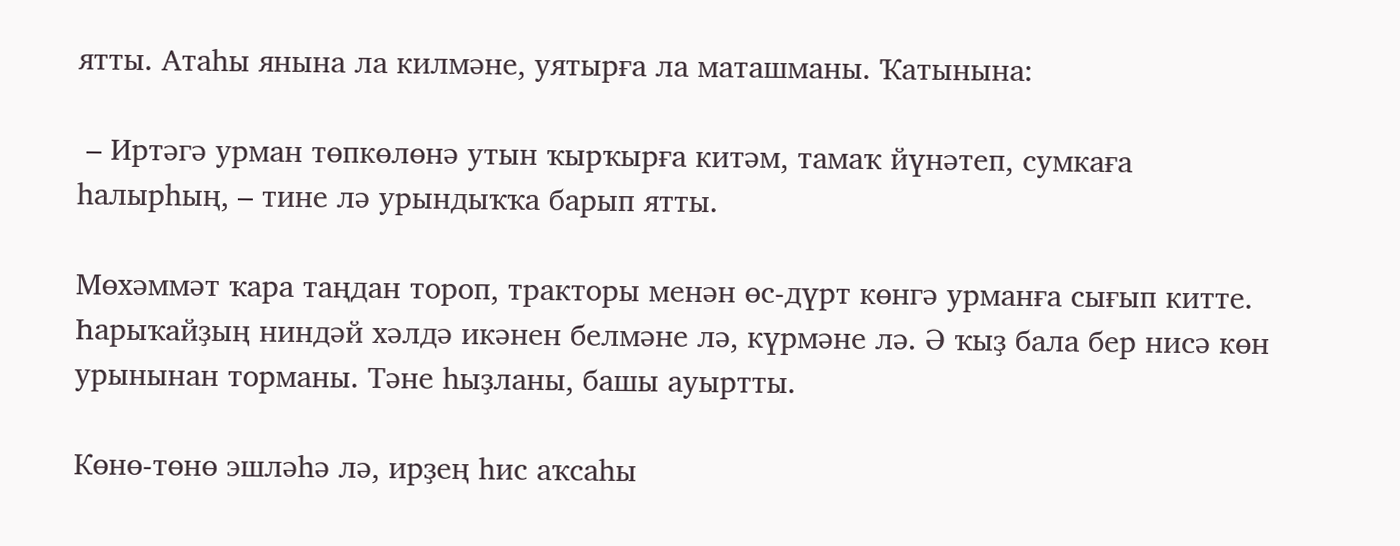ятты. Атаһы янына ла килмәне, уятырға ла маташманы. Ҡатынына:

 – Иртәгә урман төпкөлөнә утын ҡырҡырға китәм, тамаҡ йүнәтеп, сумкаға һалырһың, – тине лә урындыҡҡа барып ятты.

Мөхәммәт ҡара таңдан тороп, тракторы менән өс-дүрт көнгә урманға сығып китте. Һарыҡайҙың ниндәй хәлдә икәнен белмәне лә, күрмәне лә. Ә ҡыҙ бала бер нисә көн урынынан торманы. Тәне һыҙланы, башы ауыртты.

Көнө-төнө эшләһә лә, ирҙең һис аҡсаһы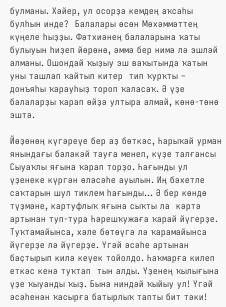булманы. Хәйер, ул осорҙа кемдең аҡсаһы булһын инде?  Балалары өсөн Мөхәммәттең күңеле һыҙҙы. Фәтхиәнең балаларына ҡаты булыуын һиҙеп йөрөнө, әммә бер нимә лә эшләй алманы. Ошондай ҡыҙыу эш ваҡытында ҡатын уны ташлап ҡайтып китер  тип ҡурҡты – донъяһы ҡарауһыҙ тороп ҡаласаҡ. Ә үҙе балаларҙы ҡарап өйҙә ултыра алмай, көнө-төнө эштә.

Йөҙөнөң күгәреүе бер аҙ бөткәс, Һарыҡай урман янындағы бәләкәй тауға менеп, күҙе талғансы Сыуаҡлы яғына ҡарап торҙо. Һағынды ул үҙенеке күргән өләсәһе ауылын. Иң бәхетле саҡтарын шул тиклем һағынды... Ә бер көндө   түҙмәне, картуфлыҡ яғына сыҡты ла  кәртә артынан туп-тура Һәрешҡужаға ҡарай йүгерҙе. Туҡтамайынса, хәле бөтөүгә лә ҡарамайынса йүгерҙе лә йүгерҙе. Үгәй әсәһе артынан баҫтырып килә кеүек тойолдо. Һаҡмарға килеп еткәс кенә туҡтап  тын алды. Үҙенең ҡылығына үҙе ҡыуанды ҡыҙ. Бына ниндәй ҡыйыу ул! Үгәй әсәһенән ҡасырға батырлыҡ тапты бит тәки!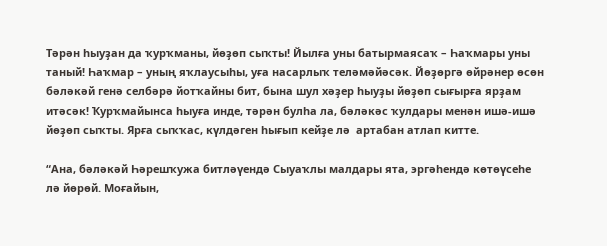Тәрән һыуҙан да ҡурҡманы, йөҙөп сыҡты! Йылға уны батырмаясаҡ – Һаҡмары уны таный! Һаҡмар – уның яҡлаусыһы, уға насарлыҡ теләмәйәсәк. Йөҙөргә өйрәнер өсөн бәләкәй генә селбәрә йотҡайны бит, бына шул хәҙер һыуҙы йөҙөп сығырға ярҙам итәсәк! Ҡурҡмайынса һыуға инде, тәрән булһа ла, бәләкәс ҡулдары менән ишә-ишә йөҙөп сыҡты. Ярға сыҡҡас, күлдәген һығып кейҙе лә  артабан атлап китте.

“Ана, бәләкәй Һәрешҡужа битләүендә Сыуаҡлы малдары ята, эргәһендә көтөүсеһе лә йөрөй. Моғайын,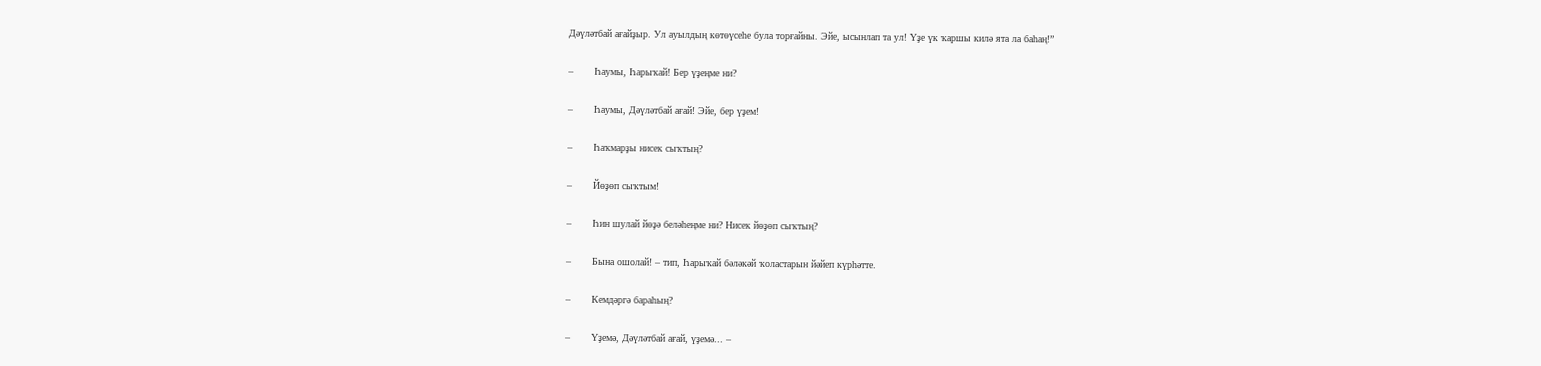Дәүләтбай ағайҙыр. Ул ауылдың көтөүсеһе була торғайны. Эйе, ысынлап та ул! Үҙе үк ҡаршы килә ята ла баһаң!”

–       Һаумы, Һарыҡай! Бер үҙеңме ни?

–       Һаумы, Дәүләтбай ағай! Эйе, бер үҙем!

–       Һаҡмарҙы нисек сыҡтың?

–       Йөҙөп сыҡтым!

–       Һин шулай йөҙә беләһеңме ни? Нисек йөҙөп сыҡтың?

–       Бына ошолай! – тип, Һарыҡай бәләкәй ҡоластарын йәйеп күрһәтте.

–       Кемдәргә бараһың?

–       Үҙемә, Дәүләтбай ағай, үҙемә... –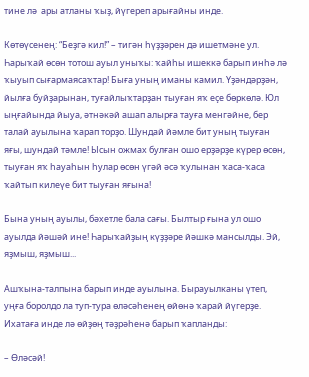тине лә  ары атланы ҡыҙ, йүгереп арығайны инде.

Көтөүсенең: “Беҙгә кил!” – тигән һүҙҙәрен дә ишетмәне ул. Һарыҡай өсөн тотош ауыл уныҡы: ҡайһы ишеккә барып инһә лә ҡыуып сығармаясаҡтар! Быға уның иманы камил. Үҙәндәрҙән, йылға буйҙарынан, туғайлыҡтарҙан тыуған яҡ еҫе бөркөлә. Юл ыңғайында йыуа, әтнәкәй ашап алырға тауға менгәйне, бер талай ауылына ҡарап торҙо. Шундай йәмле бит уның тыуған яғы, шундай тәмле! Ысын ожмах булған ошо ерҙәрҙе күрер өсөн, тыуған яҡ һауаһын һулар өсөн үгәй әсә ҡулынан ҡаса-ҡаса ҡайтып килеүе бит тыуған яғына!

Бына уның ауылы, бәхетле бала сағы. Былтыр ғына ул ошо ауылда йәшәй ине! Һарыҡайҙың күҙҙәре йәшкә мансылды. Эй, яҙмыш, яҙмыш...

Ашҡына-талпына барып инде ауылына. Бырауылканы үтеп, уңға боролдо ла туп-тура өләсәһенең өйөнә ҡарай йүгерҙе. Ихатаға инде лә өйҙөң тәҙрәһенә барып ҡапланды:

– Өләсәй!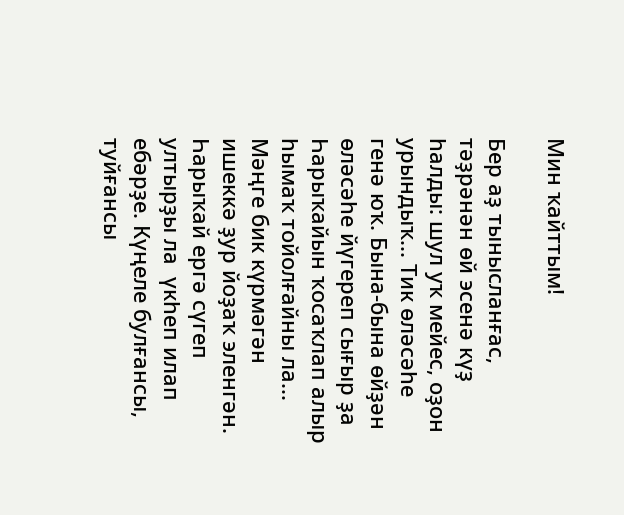Мин ҡайттым!

Бер аҙ тынысланғас, тәҙрәнән өй эсенә күҙ һалды: шул уҡ мейес, оҙон урындыҡ... Тик өләсәһе генә юҡ. Бына-бына өйҙән өләсәһе йүгереп сығыр ҙа  Һарыҡайын ҡосаҡлап алыр һымаҡ тойолғайны ла... Мәңге бик күрмәгән ишеккә ҙур йоҙаҡ эленгән. Һарыҡай ергә сүгеп ултырҙы ла  үкһеп илап ебәрҙе. Күңеле булғансы, туйғансы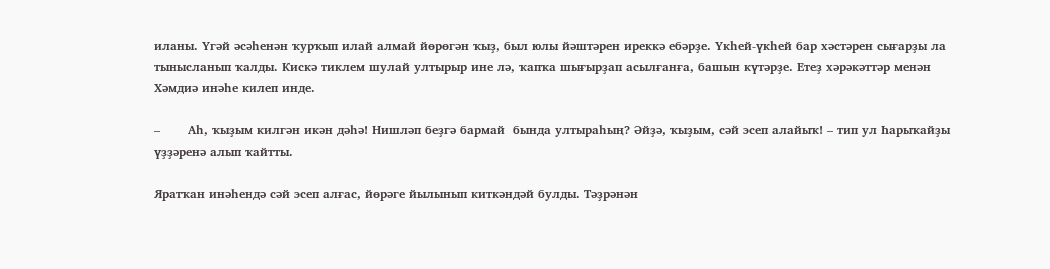иланы. Үгәй әсәһенән ҡурҡып илай алмай йөрөгән ҡыҙ, был юлы йәштәрен иреккә ебәрҙе. Үкһей-үкһей бар хәстәрен сығарҙы ла  тынысланып ҡалды. Кискә тиклем шулай ултырыр ине лә, ҡапҡа шығырҙап асылғанға, башын күтәрҙе. Етеҙ хәрәкәттәр менән Хәмдиә инәһе килеп инде.

–       Аһ, ҡыҙым килгән икән дәһә! Нишләп беҙгә бармай  бында ултыраһың? Әйҙә, ҡыҙым, сәй эсеп алайыҡ! – тип ул Һарыҡайҙы үҙҙәренә алып ҡайтты.

Яратҡан инәһендә сәй эсеп алғас, йөрәге йылынып киткәндәй булды. Тәҙрәнән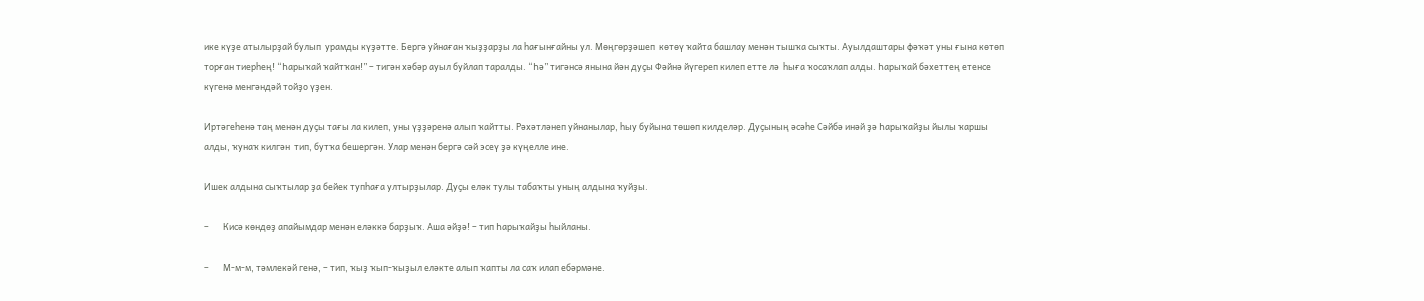ике күҙе атылырҙай булып  урамды күҙәтте. Бергә уйнаған ҡыҙҙарҙы ла һағынғайны ул. Мөңгөрҙәшеп  көтөү ҡайта башлау менән тышҡа сыҡты. Ауылдаштары фәҡәт уны ғына көтөп торған тиерһең! “Һарыҡай ҡайтҡан!” – тигән хәбәр ауыл буйлап таралды. “Һә” тигәнсә янына йән дуҫы Фәйнә йүгереп килеп етте лә  һыға ҡосаҡлап алды. Һарыҡай бәхеттең етенсе күгенә менгәндәй тойҙо үҙен.

Иртәгеһенә таң менән дуҫы тағы ла килеп, уны үҙҙәренә алып ҡайтты. Рәхәтләнеп уйнанылар, һыу буйына төшөп килделәр. Дуҫының әсәһе Сәйбә инәй ҙә Һарыҡайҙы йылы ҡаршы алды, ҡунаҡ килгән  тип, бутҡа бешергән. Улар менән бергә сәй эсеү ҙә күңелле ине.

Ишек алдына сыҡтылар ҙа бейек тупһаға ултырҙылар. Дуҫы еләк тулы табаҡты уның алдына ҡуйҙы.

–       Кисә көндөҙ апайымдар менән еләккә барҙыҡ. Аша әйҙә! – тип Һарыҡайҙы һыйланы.

–       М-м-м, тәмлекәй генә, – тип, ҡыҙ ҡып-ҡыҙыл еләкте алып ҡапты ла саҡ илап ебәрмәне.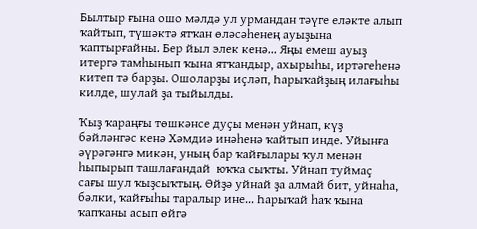Былтыр ғына ошо мәлдә ул урмандан тәүге еләкте алып ҡайтып, түшәктә ятҡан өләсәһенең ауыҙына ҡаптырғайны. Бер йыл элек кенә... Яңы емеш ауыҙ итергә тамһынып ҡына ятҡандыр, ахырыһы, иртәгеһенә китеп тә барҙы. Ошоларҙы иҫләп, Һарыҡайҙың илағыһы килде, шулай ҙа тыйылды.

Ҡыҙ ҡараңғы төшкәнсе дуҫы менән уйнап, күҙ бәйләнгәс кенә Хәмдиә инәһенә ҡайтып инде. Уйынға әүрәгәнгә микән, уның бар ҡайғылары ҡул менән һыпырып ташлағандай  юҡҡа сыҡты. Уйнап туймаҫ сағы шул ҡыҙсыҡтың. Өйҙә уйнай ҙа алмай бит, уйнаһа, бәлки, ҡайғыһы таралыр ине... Һарыҡай һаҡ ҡына ҡапҡаны асып өйгә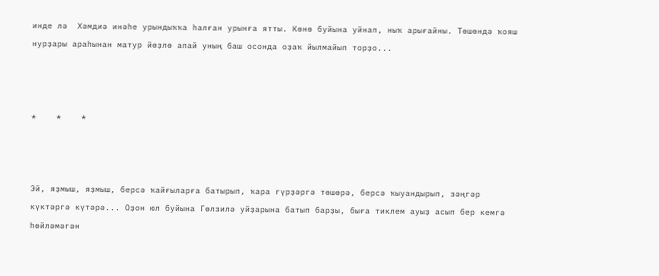инде лә  Хәмдиә инәһе урындыҡҡа һалған урынға ятты. Көнө буйына уйнап, ныҡ арығайны. Төшөндә ҡояш нурҙары араһынан матур йөҙлө апай уның баш осонда оҙаҡ йылмайып торҙо...



*    *    *



Эй, яҙмыш, яҙмыш, берсә ҡайғыларға батырып, ҡара гүрҙәргә төшөрә, берсә ҡыуандырып, зәңгәр күктәргә күтәрә... Оҙон юл буйына Гөлзилә уйҙарына батып барҙы, быға тиклем ауыҙ асып бер кемгә һөйләмәгән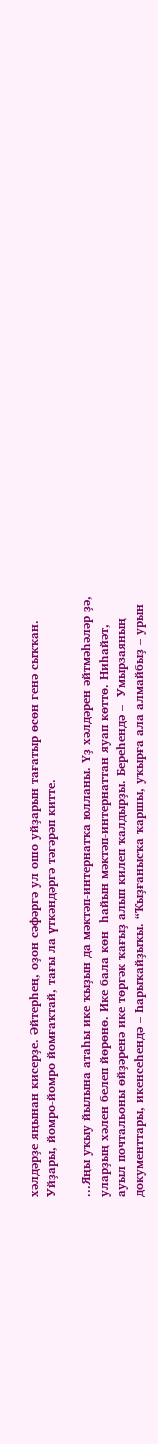хәлдәрҙе яңынан кисерҙе. Әйтерһең, оҙон сәфәргә ул ошо уйҙарын тағатыр өсөн генә сыҡҡан. Уйҙары, йомро-йомро йомғаҡтай, тағы ла үткәндәргә тәгәрәп китте.

...Яңы уҡыу йылына атаһы ике ҡыҙын да мәктәп-интернатҡа юлланы. Үҙ хәлдәрен әйтмәһәләр ҙә, уларҙың хәлен белеп йөрөнө. Ике бала көн  һайын мәктәп-интернаттан яуап көттө. Ниһайәт, ауыл почтальоны өйҙәренә ике төргәк ҡағыҙ алып килеп ҡалдырҙы. Береһендә –  Умырзаяның документтары, икенсеһендә – Һарыҡайҙыҡы. “Ҡыҙғанысҡа ҡаршы, уҡырға ала алмайбыҙ – урын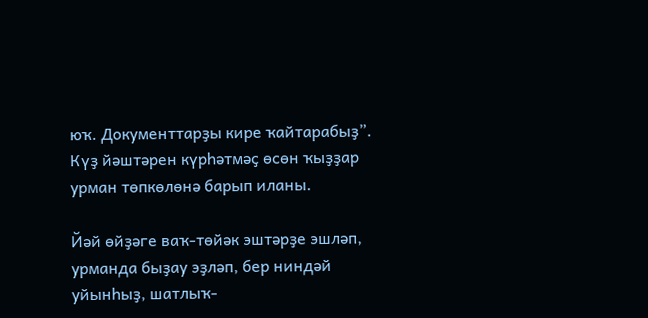юҡ. Документтарҙы кире ҡайтарабыҙ”. Күҙ йәштәрен күрһәтмәҫ өсөн ҡыҙҙар урман төпкөлөнә барып иланы.

Йәй өйҙәге ваҡ-төйәк эштәрҙе эшләп, урманда быҙау эҙләп, бер ниндәй уйынһыҙ, шатлыҡ-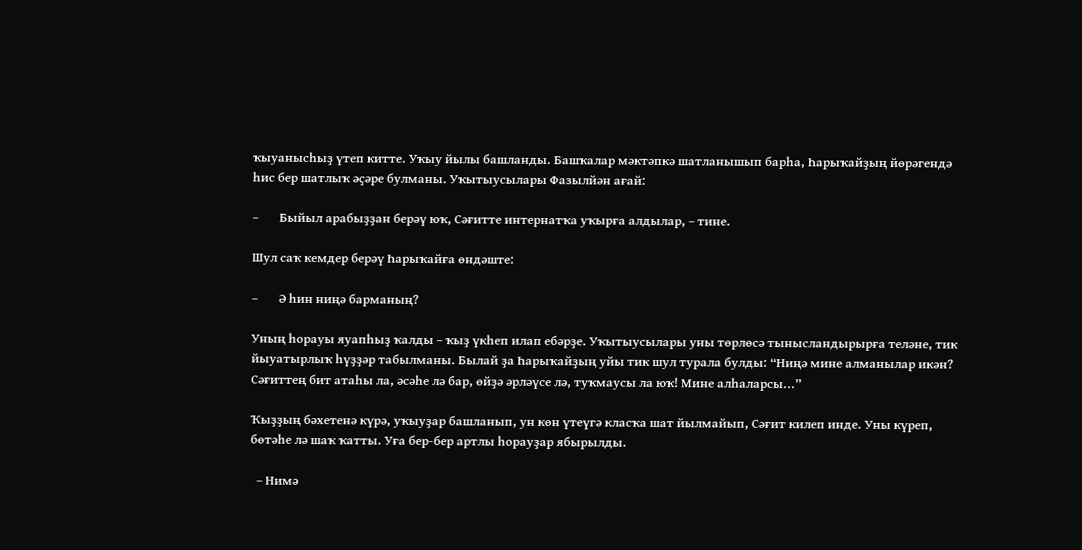ҡыуанысһыҙ үтеп китте. Уҡыу йылы башланды. Башҡалар мәктәпкә шатланышып барһа, Һарыҡайҙың йөрәгендә һис бер шатлыҡ әҫәре булманы. Уҡытыусылары Фазылйән ағай:

–       Быйыл арабыҙҙан берәү юҡ, Сәғитте интернатҡа уҡырға алдылар, – тине.

Шул саҡ кемдер берәү Һарыҡайға өндәште:

–       Ә һин ниңә барманың?

Уның һорауы яуапһыҙ ҡалды – ҡыҙ үкһеп илап ебәрҙе. Уҡытыусылары уны төрлөсә тынысландырырға теләне, тик йыуатырлыҡ һүҙҙәр табылманы. Былай ҙа Һарыҡайҙың уйы тик шул турала булды: “Ниңә мине алманылар икән? Сәғиттең бит атаһы ла, әсәһе лә бар, өйҙә әрләүсе лә, туҡмаусы ла юҡ! Мине алһаларсы...”

Ҡыҙҙың бәхетенә күрә, уҡыуҙар башланып, ун көн үтеүгә класҡа шат йылмайып, Сәғит килеп инде. Уны күреп, бөтәһе лә шаҡ ҡатты. Уға бер-бер артлы һорауҙар ябырылды.

  – Нимә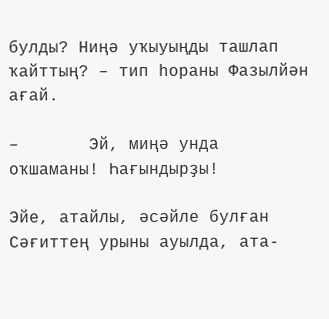булды? Ниңә уҡыуыңды ташлап ҡайттың? – тип һораны Фазылйән ағай.

–       Эй, миңә унда оҡшаманы! Һағындырҙы!

Эйе, атайлы, әсәйле булған Сәғиттең урыны ауылда, ата-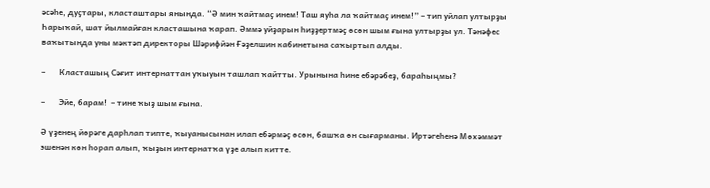әсәһе, дуҫтары, класташтары янында. “Ә мин ҡайтмаҫ инем! Таш яуһа ла ҡайтмаҫ инем!” – тип уйлап ултырҙы Һарыҡай, шат йылмайған класташына ҡарап. Әммә уйҙарын һиҙҙертмәҫ өсөн шым ғына ултырҙы ул. Тәнәфес ваҡытында уны мәктәп директоры Шәрифйән Ғәҙелшин кабинетына саҡыртып алды.

–       Класташың Сәғит интернаттан уҡыуын ташлап ҡайтты. Урынына һине ебәрәбеҙ, бараһыңмы?

–       Эйе, барам!  – тине ҡыҙ шым ғына.

Ә үҙенең йөрәге дарһлап типте, ҡыуанысынан илап ебәрмәҫ өсөн, башҡа өн сығарманы. Иртәгеһенә Мөхәммәт эшенән көн һорап алып, ҡыҙын интернатҡа үҙе алып китте.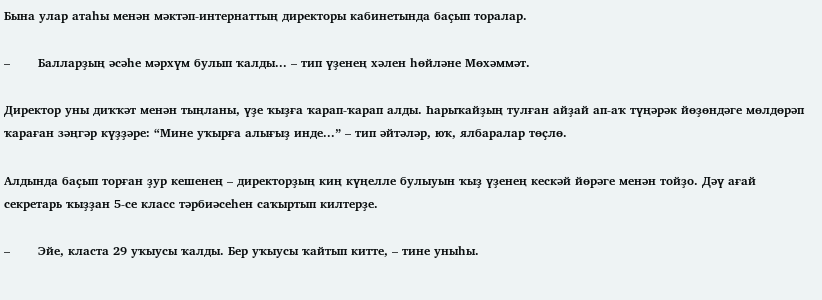Бына улар атаһы менән мәктәп-интернаттың директоры кабинетында баҫып торалар.

–       Балларҙың әсәһе мәрхүм булып ҡалды... – тип үҙенең хәлен һөйләне Мөхәммәт.

Директор уны диҡҡәт менән тыңланы, үҙе ҡыҙға ҡарап-ҡарап алды. Һарыҡайҙың тулған айҙай ап-аҡ түңәрәк йөҙөндәге мөлдөрәп ҡараған зәңгәр күҙҙәре: “Мине уҡырға алығыҙ инде...” – тип әйтәләр, юҡ, ялбаралар төҫлө.

Алдында баҫып торған ҙур кешенең – директорҙың киң күңелле булыуын ҡыҙ үҙенең кескәй йөрәге менән тойҙо. Дәү ағай секретарь ҡыҙҙан 5-се класс тәрбиәсеһен саҡыртып килтерҙе.

–       Эйе, класта 29 уҡыусы ҡалды. Бер уҡыусы ҡайтып китте, – тине уныһы.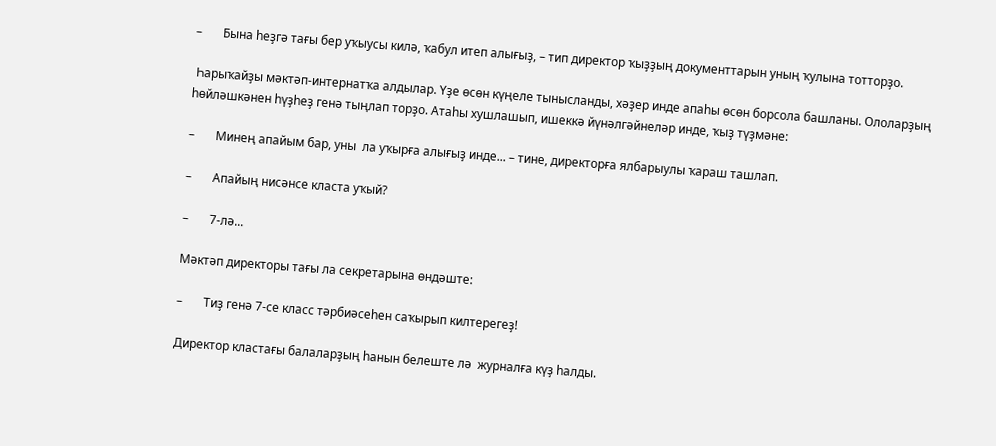–       Бына һеҙгә тағы бер уҡыусы килә, ҡабул итеп алығыҙ, – тип директор ҡыҙҙың документтарын уның ҡулына тотторҙо.

 Һарыҡайҙы мәктәп-интернатҡа алдылар. Үҙе өсөн күңеле тынысланды, хәҙер инде апаһы өсөн борсола башланы. Ололарҙың һөйләшкәнен һүҙһеҙ генә тыңлап торҙо. Атаһы хушлашып, ишеккә йүнәлгәйнеләр инде, ҡыҙ түҙмәне:

–       Минең апайым бар, уны  ла уҡырға алығыҙ инде... – тине, директорға ялбарыулы ҡараш ташлап.

–       Апайың нисәнсе класта уҡый?

–       7-лә...

Мәктәп директоры тағы ла секретарына өндәште:

–       Тиҙ генә 7-се класс тәрбиәсеһен саҡырып килтерегеҙ!

Директор кластағы балаларҙың һанын белеште лә  журналға күҙ һалды.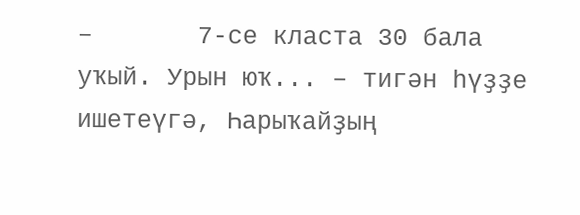–       7-се класта 30 бала уҡый. Урын юҡ... – тигән һүҙҙе ишетеүгә, Һарыҡайҙың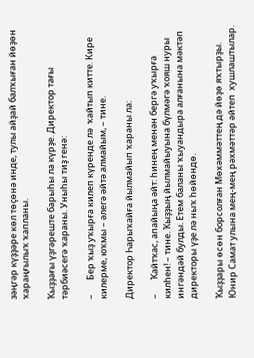зәңгәр күҙҙәре көл төҫөнә инде, тулы айҙай балҡыған йөҙөн ҡараңғылыҡ ҡапланы.

Ҡыҙҙағы үҙгәреште барыһы ла күрҙе. Директор тағы тәрбиәсегә ҡараны. Уныһы тиҙ генә:

–       Бер ҡыҙ уҡырға килеп күренде лә  ҡайтып китте. Кире килерме, юҡмы – әлегә әйтә алмайым, – тине.

Директор Һарыҡайға йылмайып ҡараны ла:

–       Ҡайтҡас, апайыңа әйт: һинең менән бергә уҡырға килһен! – тине. Ҡыҙҙың йылмайыуына бүлмәгә ҡояш нуры ингәндәй булды. Етем баланы ҡыуандыра алғанына мәктәп директоры үҙе лә ныҡ һөйөндө.

Ҡыҙҙары өсөн борсолған Мөхәммәттең дә йөҙө яҡтырҙы. Юнир Самат улына мең-мең рәхмәттәр әйтеп  хушлаштылар.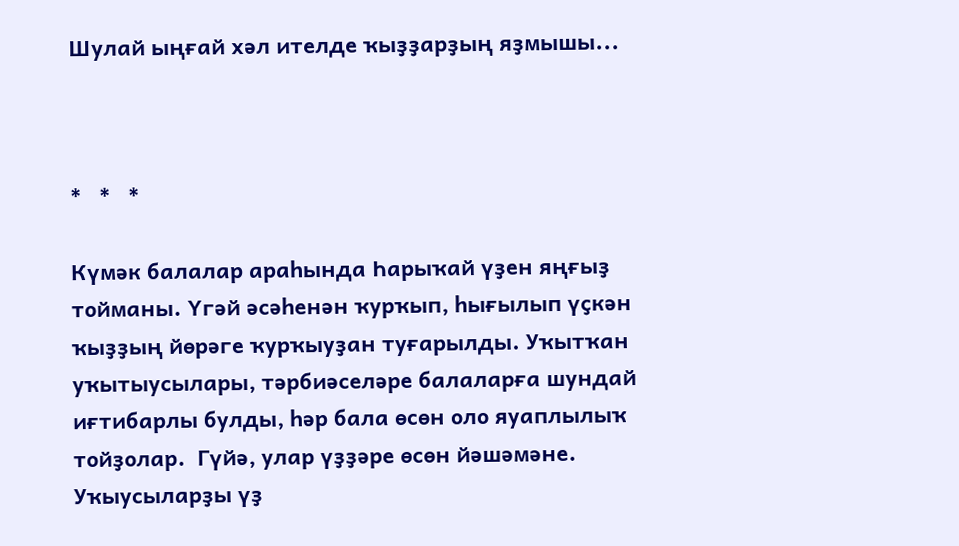Шулай ыңғай хәл ителде ҡыҙҙарҙың яҙмышы...



*   *   *

Күмәк балалар араһында Һарыҡай үҙен яңғыҙ тойманы. Үгәй әсәһенән ҡурҡып, һығылып үҫкән ҡыҙҙың йөрәге ҡурҡыуҙан туғарылды. Уҡытҡан уҡытыусылары, тәрбиәселәре балаларға шундай иғтибарлы булды, һәр бала өсөн оло яуаплылыҡ тойҙолар.  Гүйә, улар үҙҙәре өсөн йәшәмәне. Уҡыусыларҙы үҙ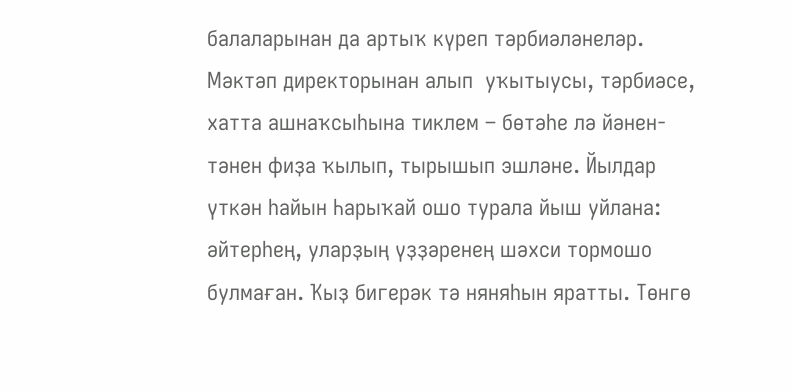балаларынан да артыҡ күреп тәрбиәләнеләр. Мәктәп директорынан алып  уҡытыусы, тәрбиәсе, хатта ашнаҡсыһына тиклем – бөтәһе лә йәнен-тәнен фиҙа ҡылып, тырышып эшләне. Йылдар үткән һайын Һарыҡай ошо турала йыш уйлана: әйтерһең, уларҙың үҙҙәренең шәхси тормошо булмаған. Ҡыҙ бигерәк тә няняһын яратты. Төнгө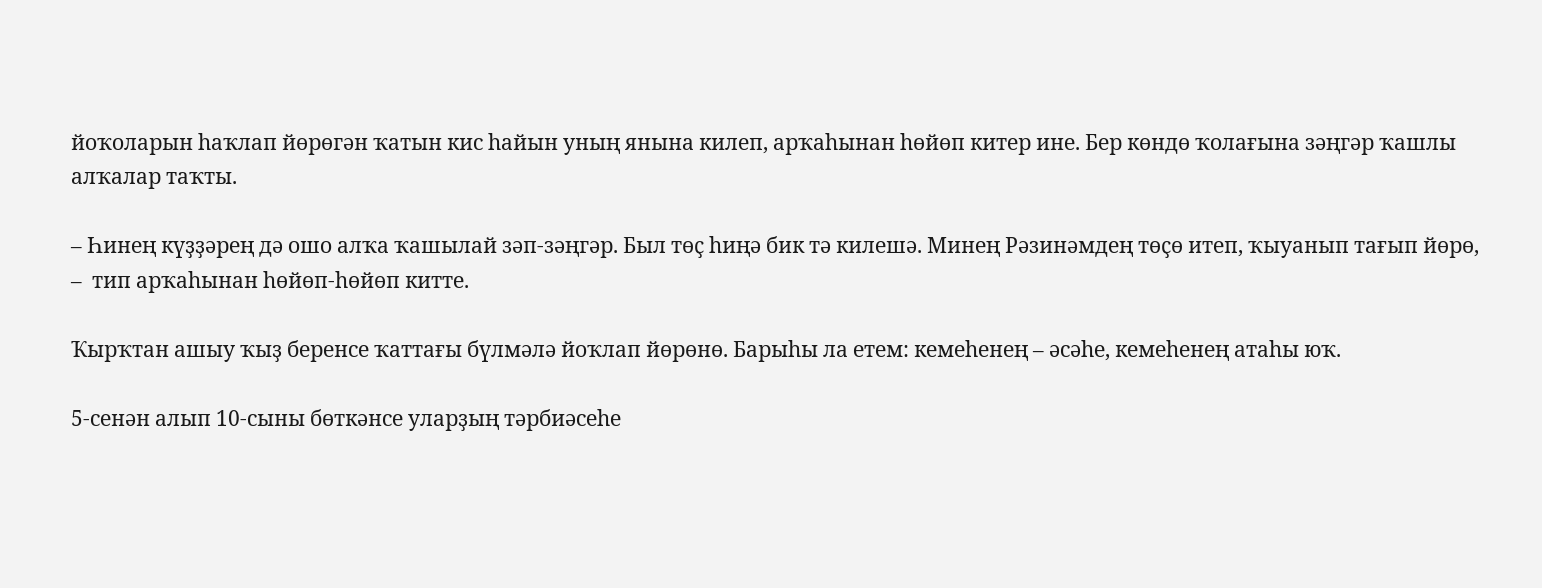йоҡоларын һаҡлап йөрөгән ҡатын кис һайын уның янына килеп, арҡаһынан һөйөп китер ине. Бер көндө ҡолағына зәңгәр ҡашлы алҡалар таҡты.

– Һинең күҙҙәрең дә ошо алҡа ҡашылай зәп-зәңгәр. Был төҫ һиңә бик тә килешә. Минең Рәзинәмдең төҫө итеп, ҡыуанып тағып йөрө, –  тип арҡаһынан һөйөп-һөйөп китте.

Ҡырҡтан ашыу ҡыҙ беренсе ҡаттағы бүлмәлә йоҡлап йөрөнө. Барыһы ла етем: кемеһенең – әсәһе, кемеһенең атаһы юҡ.

5-сенән алып 10-сыны бөткәнсе уларҙың тәрбиәсеһе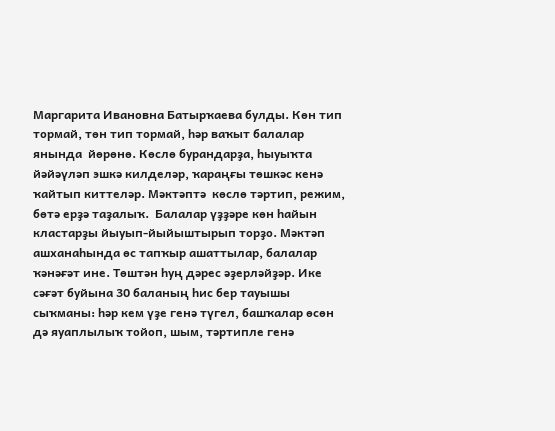Маргарита Ивановна Батырҡаева булды. Көн тип тормай, төн тип тормай, һәр ваҡыт балалар янында  йөрөнө. Көслө бурандарҙа, һыуыҡта йәйәүләп эшкә килделәр, ҡараңғы төшкәс кенә ҡайтып киттеләр. Мәктәптә  көслө тәртип, режим, бөтә ерҙә таҙалыҡ.  Балалар үҙҙәре көн һайын кластарҙы йыуып-йыйыштырып торҙо. Мәктәп ашханаһында өс тапҡыр ашаттылар, балалар ҡәнәғәт ине. Төштән һуң дәрес әҙерләйҙәр. Ике сәғәт буйына 30 баланың һис бер тауышы сыҡманы: һәр кем үҙе генә түгел, башҡалар өсөн дә яуаплылыҡ тойоп, шым, тәртипле генә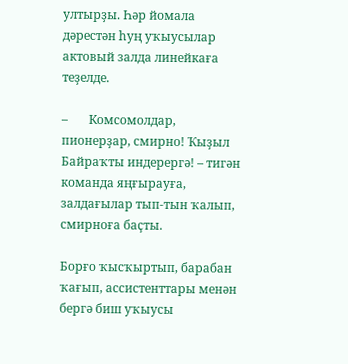ултырҙы. Һәр йомала дәрестән һуң уҡыусылар актовый залда линейкаға теҙелде.

–       Комсомолдар, пионерҙар, смирно! Ҡыҙыл Байраҡты индерергә! – тигән команда яңғырауға,  залдағылар тып-тын ҡалып, смирноға баҫты.

Борғо ҡысҡыртып, барабан ҡағып, ассистенттары менән бергә биш уҡыусы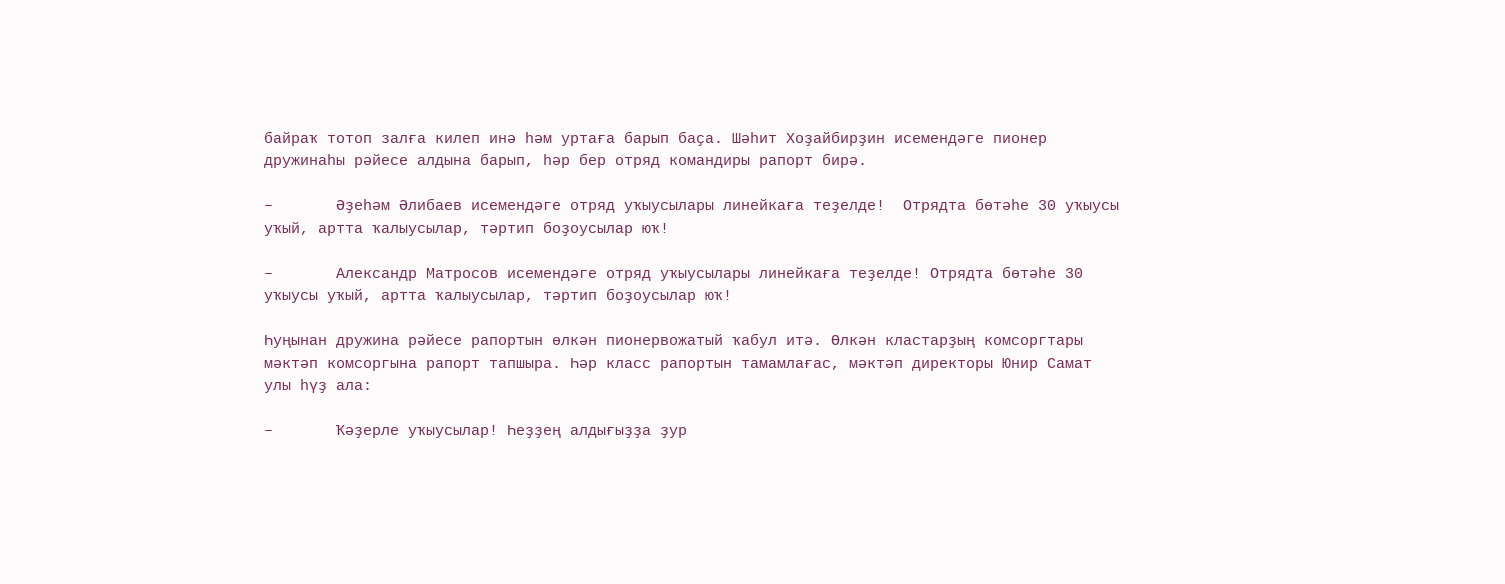байраҡ тотоп залға килеп инә һәм уртаға барып баҫа. Шәһит Хоҙайбирҙин исемендәге пионер дружинаһы рәйесе алдына барып, һәр бер отряд командиры рапорт бирә.

–       Әҙеһәм Әлибаев исемендәге отряд уҡыусылары линейкаға теҙелде!  Отрядта бөтәһе 30 уҡыусы уҡый, артта ҡалыусылар, тәртип боҙоусылар юҡ!

–       Александр Матросов исемендәге отряд уҡыусылары линейкаға теҙелде! Отрядта бөтәһе 30 уҡыусы уҡый, артта ҡалыусылар, тәртип боҙоусылар юҡ!

Һуңынан дружина рәйесе рапортын өлкән пионервожатый ҡабул итә. Өлкән кластарҙың комсоргтары мәктәп комсоргына рапорт тапшыра. Һәр класс рапортын тамамлағас, мәктәп директоры Юнир Самат улы һүҙ ала:

–       Ҡәҙерле уҡыусылар! Һеҙҙең алдығыҙҙа ҙур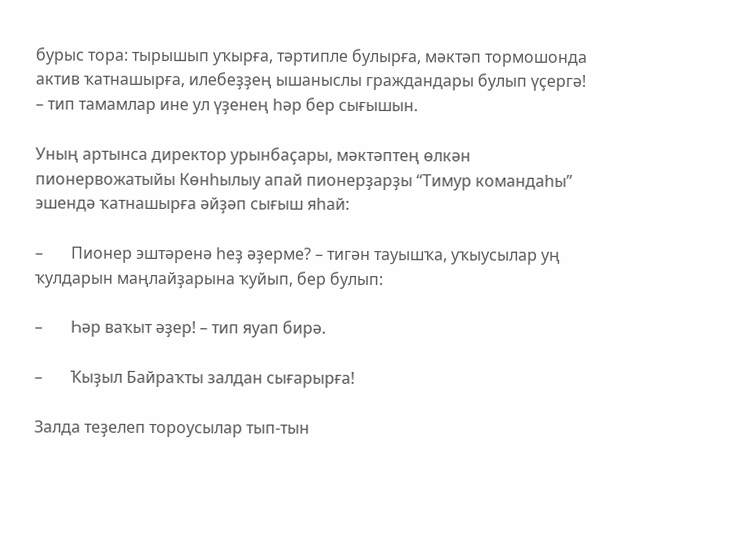бурыс тора: тырышып уҡырға, тәртипле булырға, мәктәп тормошонда актив ҡатнашырға, илебеҙҙең ышаныслы граждандары булып үҫергә! – тип тамамлар ине ул үҙенең һәр бер сығышын.

Уның артынса директор урынбаҫары, мәктәптең өлкән пионервожатыйы Көнһылыу апай пионерҙарҙы “Тимур командаһы” эшендә ҡатнашырға әйҙәп сығыш яһай:

–       Пионер эштәренә һеҙ әҙерме? – тигән тауышҡа, уҡыусылар уң ҡулдарын маңлайҙарына ҡуйып, бер булып:

–       Һәр ваҡыт әҙер! – тип яуап бирә.

–       Ҡыҙыл Байраҡты залдан сығарырға!

Залда теҙелеп тороусылар тып-тын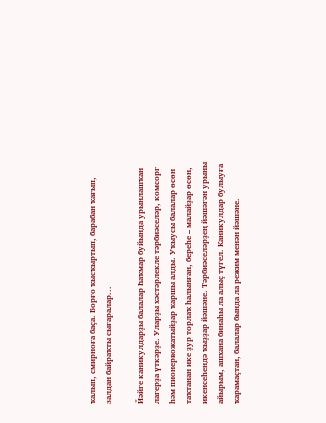ҡалып, смирноға баҫа. Борғо ҡысҡыртып, барабан ҡағып, залдан байраҡты сығаралар...

Йәйге каникулдарҙы балалар Һаҡмар буйында урынлашҡан лагерҙа үткәрҙе. Уларҙы хәстәрлекле тәрбиәселәр, комсорг һәм пионервожатыйҙар ҡаршы алды. Уҡыусы балалар өсөн таҡтанан ике ҙур торлаҡ һалынған, береһе – малайҙар өсөн, икенсеһендә ҡыҙҙар йәшәне. Тәрбиәселәрҙең йәшәгән урыны айырым, ашхана бинаһы ла алыҫ түгел. Каникулдар булыуға ҡарамаҫтан, балалар бында ла режим менән йәшәне.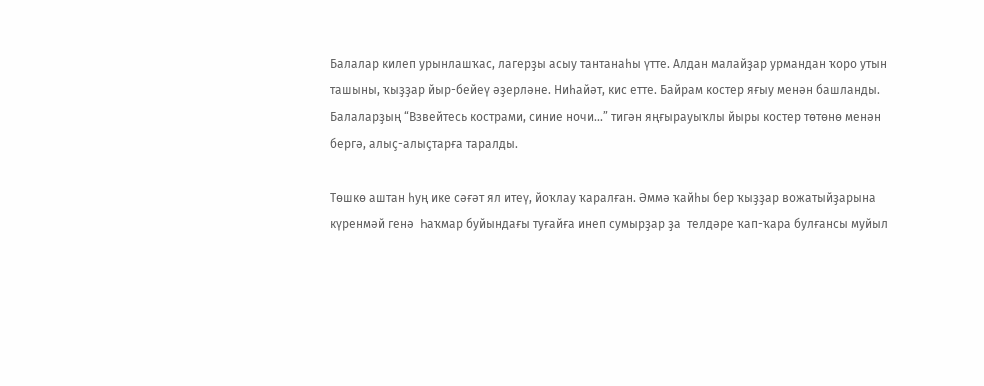Балалар килеп урынлашҡас, лагерҙы асыу тантанаһы үтте. Алдан малайҙар урмандан ҡоро утын ташыны, ҡыҙҙар йыр-бейеү әҙерләне. Ниһайәт, кис етте. Байрам костер яғыу менән башланды. Балаларҙың “Взвейтесь кострами, синие ночи...” тигән яңғырауыҡлы йыры костер төтөнө менән бергә, алыҫ-алыҫтарға таралды.

Төшкө аштан һуң ике сәғәт ял итеү, йоҡлау ҡаралған. Әммә ҡайһы бер ҡыҙҙар вожатыйҙарына күренмәй генә  Һаҡмар буйындағы туғайға инеп сумырҙар ҙа  телдәре ҡап-ҡара булғансы муйыл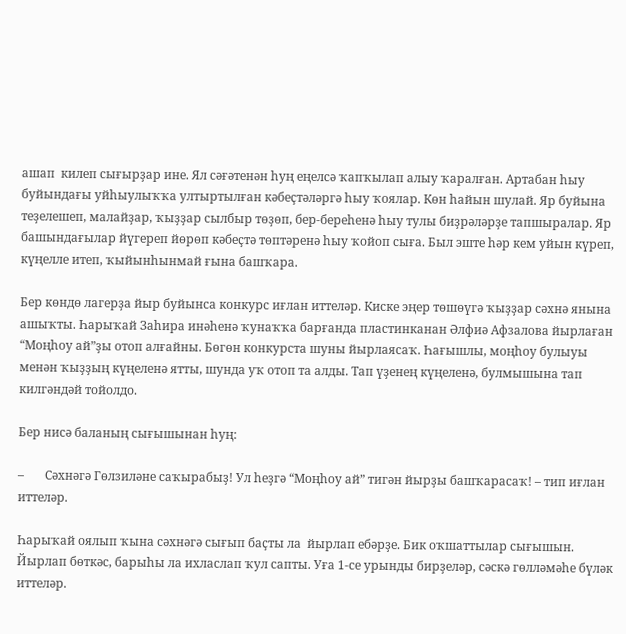ашап  килеп сығырҙар ине. Ял сәғәтенән һуң еңелсә ҡапҡылап алыу ҡаралған. Артабан һыу буйындағы уйһыулыҡҡа ултыртылған кәбеҫтәләргә һыу ҡоялар. Көн һайын шулай. Яр буйына теҙелешеп, малайҙар, ҡыҙҙар сылбыр төҙөп, бер-береһенә һыу тулы биҙрәләрҙе тапшыралар. Яр башындағылар йүгереп йөрөп кәбеҫтә төптәренә һыу ҡойоп сыға. Был эште һәр кем уйын күреп, күңелле итеп, ҡыйынһынмай ғына башҡара.

Бер көндө лагерҙа йыр буйынса конкурс иғлан иттеләр. Киске эңер төшөүгә ҡыҙҙар сәхнә янына ашыҡты. Һарыҡай Заһира инәһенә ҡунаҡҡа барғанда пластинканан Әлфиә Афзалова йырлаған “Моңһоу ай”ҙы отоп алғайны. Бөгөн конкурста шуны йырлаясаҡ. Һағышлы, моңһоу булыуы менән ҡыҙҙың күңеленә ятты, шунда уҡ отоп та алды. Тап үҙенең күңеленә, булмышына тап килгәндәй тойолдо.

Бер нисә баланың сығышынан һуң:

–       Сәхнәгә Гөлзиләне саҡырабыҙ! Ул һеҙгә “Моңһоу ай” тигән йырҙы башҡарасаҡ! – тип иғлан иттеләр.

Һарыҡай оялып ҡына сәхнәгә сығып баҫты ла  йырлап ебәрҙе. Бик оҡшаттылар сығышын. Йырлап бөткәс, барыһы ла ихласлап ҡул сапты. Уға 1-се урынды бирҙеләр, сәскә гөлләмәһе бүләк иттеләр.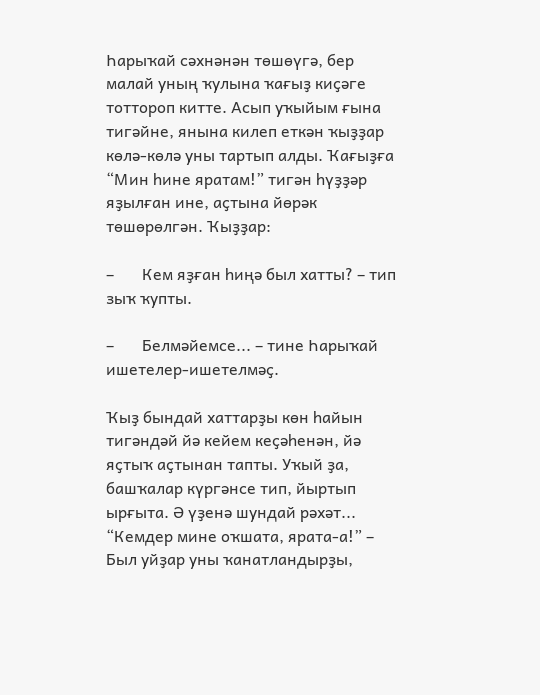Һарыҡай сәхнәнән төшөүгә, бер малай уның ҡулына ҡағыҙ киҫәге тоттороп китте. Асып уҡыйым ғына тигәйне, янына килеп еткән ҡыҙҙар көлә-көлә уны тартып алды. Ҡағыҙға  “Мин һине яратам!” тигән һүҙҙәр яҙылған ине, аҫтына йөрәк төшөрөлгән. Ҡыҙҙар:

–       Кем яҙған һиңә был хатты? – тип   зыҡ ҡупты.

–       Белмәйемсе... – тине Һарыҡай ишетелер-ишетелмәҫ.

Ҡыҙ бындай хаттарҙы көн һайын тигәндәй йә кейем кеҫәһенән, йә яҫтыҡ аҫтынан тапты. Уҡый ҙа, башҡалар күргәнсе тип, йыртып ырғыта. Ә үҙенә шундай рәхәт... “Кемдер мине оҡшата, ярата-а!” – Был уйҙар уны ҡанатландырҙы,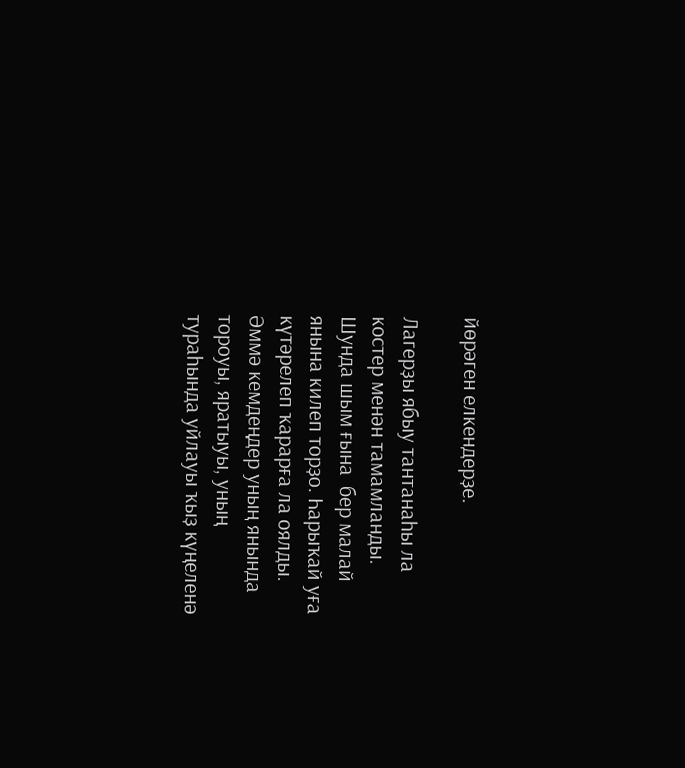йөрәген елкендерҙе.

Лагерҙы ябыу тантанаһы ла костер менән тамамланды. Шунда шым ғына  бер малай янына килеп торҙо. Һарыҡай уға күтәрелеп ҡарарға ла оялды. Әммә кемдеңдер уның янында тороуы, яратыуы, уның тураһында уйлауы ҡыҙ күңеленә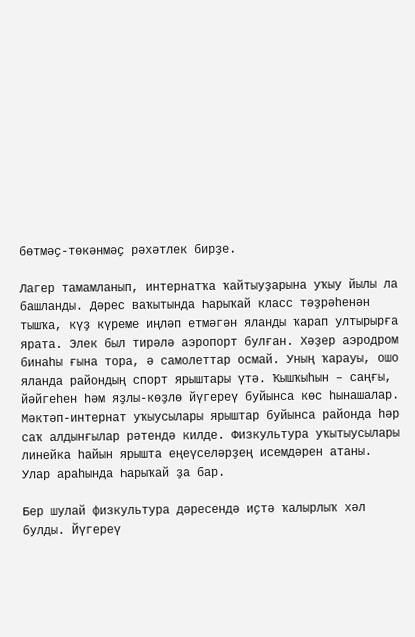бөтмәҫ-төкәнмәҫ рәхәтлек бирҙе.

Лагер тамамланып, интернатҡа ҡайтыуҙарына уҡыу йылы ла башланды. Дәрес ваҡытында Һарыҡай класс тәҙрәһенән тышҡа, күҙ күреме иңләп етмәгән яланды ҡарап ултырырға ярата. Элек был тирәлә аэропорт булған. Хәҙер аэродром бинаһы ғына тора, ә самолеттар осмай. Уның ҡарауы, ошо яланда райондың спорт ярыштары үтә. Ҡышҡыһын – саңғы, йәйгеһен һәм яҙлы-көҙлө йүгереү буйынса көс һынашалар. Мәктәп-интернат уҡыусылары ярыштар буйынса районда һәр саҡ алдынғылар рәтендә килде. Физкультура уҡытыусылары линейка һайын ярышта еңеүселәрҙең исемдәрен атаны. Улар араһында Һарыҡай ҙа бар.

Бер шулай физкультура дәресендә иҫтә ҡалырлыҡ хәл булды. Йүгереү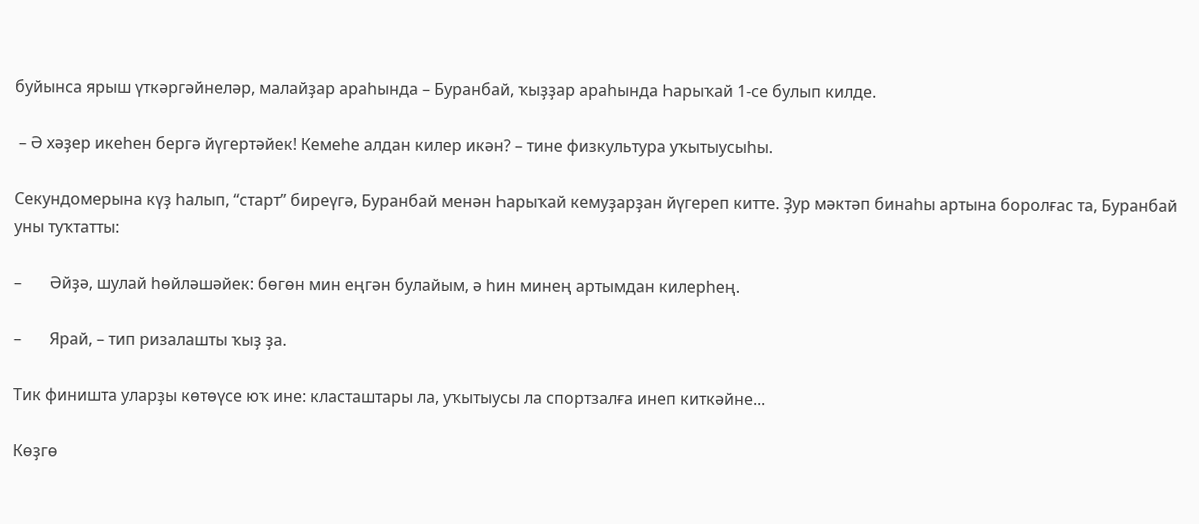буйынса ярыш үткәргәйнеләр, малайҙар араһында – Буранбай, ҡыҙҙар араһында Һарыҡай 1-се булып килде.

 – Ә хәҙер икеһен бергә йүгертәйек! Кемеһе алдан килер икән? – тине физкультура уҡытыусыһы.

Секундомерына күҙ һалып, “старт” биреүгә, Буранбай менән Һарыҡай кемуҙарҙан йүгереп китте. Ҙур мәктәп бинаһы артына боролғас та, Буранбай уны туҡтатты:

–       Әйҙә, шулай һөйләшәйек: бөгөн мин еңгән булайым, ә һин минең артымдан килерһең.

–       Ярай, – тип ризалашты ҡыҙ ҙа.

Тик финишта уларҙы көтөүсе юҡ ине: класташтары ла, уҡытыусы ла спортзалға инеп киткәйне...

Көҙгө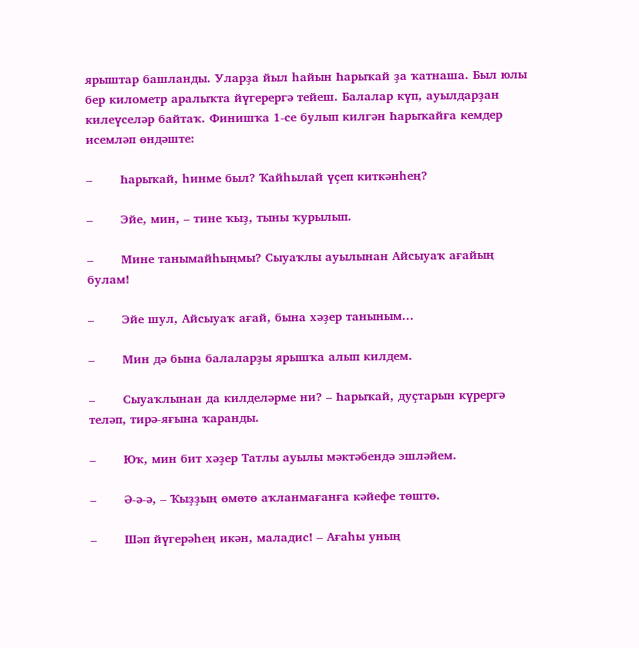ярыштар башланды. Уларҙа йыл һайын Һарыҡай ҙа ҡатнаша. Был юлы бер километр аралыҡта йүгерергә тейеш. Балалар күп, ауылдарҙан килеүселәр байтаҡ. Финишҡа 1-се булып килгән Һарыҡайға кемдер исемләп өндәште:

–       Һарыҡай, һинме был? Ҡайһылай үҫеп киткәнһең?

–       Эйе, мин, – тине ҡыҙ, тыны ҡурылып.

–       Мине танымайһыңмы? Сыуаҡлы ауылынан Айсыуаҡ ағайың булам!

–       Эйе шул, Айсыуаҡ ағай, бына хәҙер таныным...

–       Мин дә бына балаларҙы ярышҡа алып килдем.

–       Сыуаҡлынан да килделәрме ни? – Һарыҡай, дуҫтарын күрергә теләп, тирә-яғына ҡаранды.

–       Юҡ, мин бит хәҙер Татлы ауылы мәктәбендә эшләйем.

–       Ә-ә-ә, – Ҡыҙҙың өмөтө аҡланмағанға кәйефе төштө.

–       Шәп йүгерәһең икән, маладис! – Ағаһы уның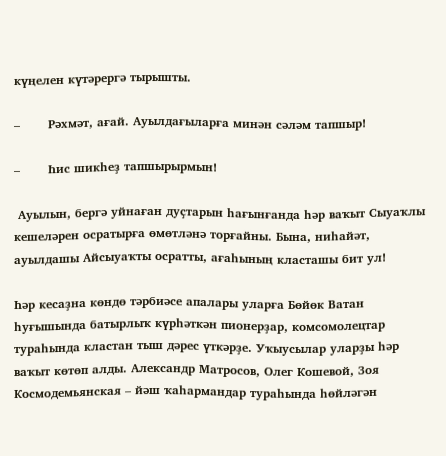күңелен күтәрергә тырышты.

–       Рәхмәт, ағай. Ауылдағыларға минән сәләм тапшыр!

–       Һис шикһеҙ тапшырырмын!

 Ауылын, бергә уйнаған дуҫтарын һағынғанда һәр ваҡыт Сыуаҡлы кешеләрен осратырға өмөтләнә торғайны. Бына, ниһайәт, ауылдашы Айсыуаҡты осратты, ағаһының класташы бит ул!

Һәр кесаҙна көндө тәрбиәсе апалары уларға Бөйөк Ватан һуғышында батырлыҡ күрһәткән пионерҙар, комсомолецтар тураһында кластан тыш дәрес үткәрҙе. Уҡыусылар уларҙы һәр ваҡыт көтөп алды. Александр Матросов, Олег Кошевой, Зоя Космодемьянская – йәш ҡаһармандар тураһында һөйләгән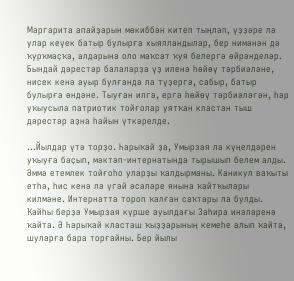Маргарита апайҙарын мөкиббән китеп тыңлап, үҙҙәре лә улар кеүек батыр булырға хыялландылар, бер нимәнән дә ҡурҡмаҫҡа, алдарына оло маҡсат ҡуя белергә өйрәнделәр. Бындай дәрестәр балаларҙа үҙ иленә һөйөү тәрбиәләне, нисек кенә ауыр булғанда ла түҙергә, сабыр, батыр булырға өндәне. Тыуған илгә, ергә һөйөү тәрбиәләгән, һәр уҡыусыла патриотик тойғолар уятҡан кластан тыш дәрестәр аҙна һайын үткәрелде.

...Йылдар үтә торҙо. Һарыҡай ҙа, Умырзая ла күңелдәрен уҡыуға баҫып, мәктәп-интернатында тырышып белем алды. Әммә етемлек тойғоһо уларҙы ҡалдырманы. Каникул ваҡыты етһә, һис кенә лә үгәй әсәләре янына ҡайтҡылары килмәне. Интернатта тороп ҡалған саҡтары ла булды. Ҡайһы берҙә Умырзая күрше ауылдағы Заһира инәләренә ҡайта. Ә Һарыҡай класташ ҡыҙҙарының кемеһе алып ҡайта, шуларға бара торғайны. Бер йылы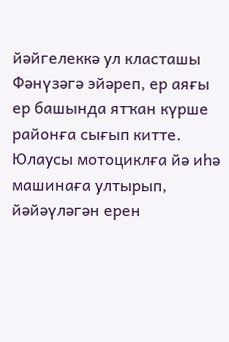йәйгелеккә ул класташы Фәнүзәгә эйәреп, ер аяғы ер башында ятҡан күрше районға сығып китте. Юлаусы мотоциклға йә иһә машинаға ултырып, йәйәүләгән ерен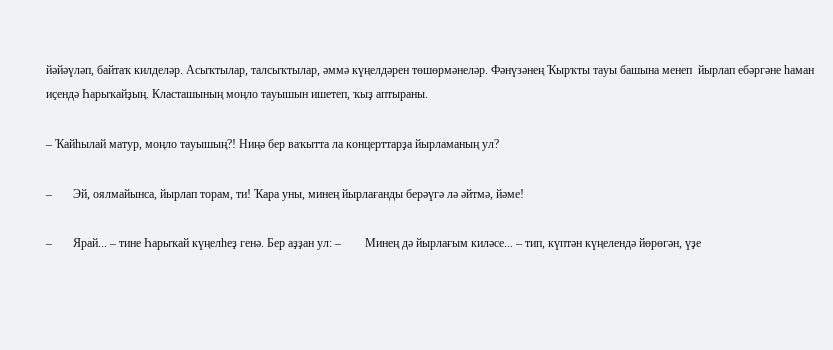йәйәүләп, байтаҡ килделәр. Асыҡтылар, талсыҡтылар, әммә күңелдәрен төшөрмәнеләр. Фәнүзәнең Ҡырҡты тауы башына менеп  йырлап ебәргәне һаман иҫендә Һарыҡайҙың. Класташының моңло тауышын ишетеп, ҡыҙ аптыраны.

– Ҡайһылай матур, моңло тауышың?! Ниңә бер ваҡытта ла концерттарҙа йырламаның ул?

–       Эй, оялмайынса, йырлап торам, ти! Ҡара уны, минең йырлағанды берәүгә лә әйтмә, йәме!

–       Ярай... – тине Һарыҡай күңелһеҙ генә. Бер аҙҙан ул: –        Минең дә йырлағым киләсе... – тип, күптән күңелендә йөрөгән, үҙе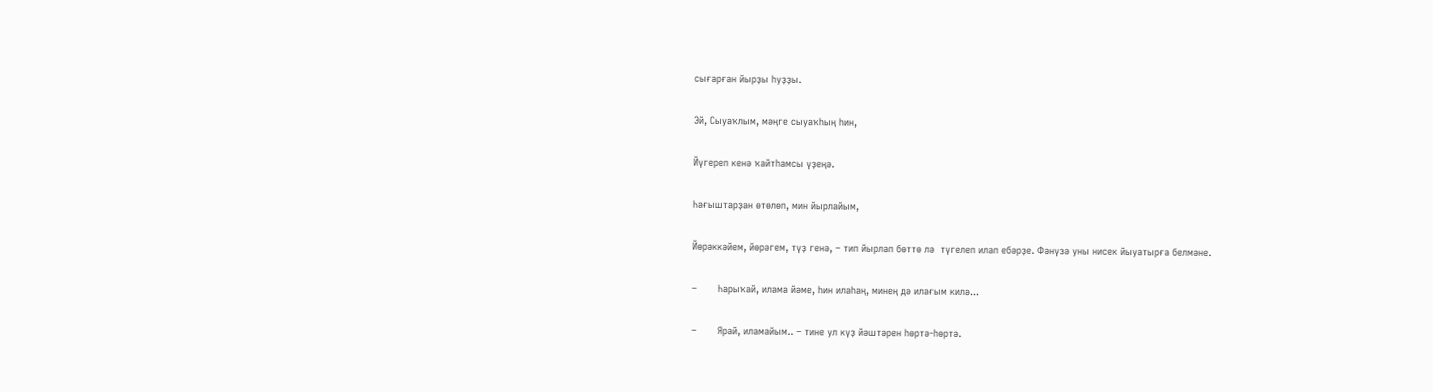сығарған йырҙы һуҙҙы.

Эй, Сыуаҡлым, мәңге сыуаҡһың һин,

Йүгереп кенә ҡайтһамсы үҙеңә.

Һағыштарҙан өтөлөп, мин йырлайым,

Йөрәккәйем, йөрәгем, түҙ генә, – тип йырлап бөттө лә  түгелеп илап ебәрҙе. Фәнүзә уны нисек йыуатырға белмәне.

–       Һарыҡай, илама йәме, һин илаһаң, минең дә илағым килә...

–       Ярай, иламайым.. – тине ул күҙ йәштәрен һөртә-һөртә.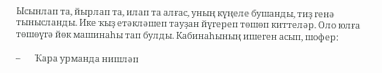Ысынлап та, йырлап та, илап та алғас, уның күңеле бушанды, тиҙ генә тынысланды. Ике ҡыҙ етәкләшеп тауҙан йүгереп төшөп киттеләр. Оло юлға төшөүгә йөк машинаһы тап булды. Кабинаһының ишеген асып, шофер:

–       Ҡара урманда нишләп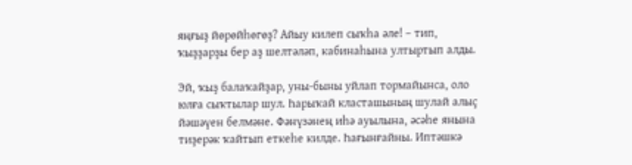яңғыҙ йөрөйһөгөҙ? Айыу килеп сыҡһа әле! – тип, ҡыҙҙарҙы бер аҙ шелтәләп, кабинаһына ултыртып алды.

Эй, ҡыҙ балаҡайҙар, уны-быны уйлап тормайынса, оло юлға сыҡтылар шул. Һарыҡай класташының шулай алыҫ йәшәүен белмәне. Фәнүзәнең иһә ауылына, әсәһе янына тиҙерәк ҡайтып еткеһе килде. Һағынғайны. Иптәшкә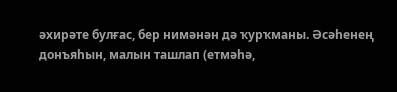әхирәте булғас, бер нимәнән дә ҡурҡманы. Әсәһенең донъяһын, малын ташлап (етмәһә,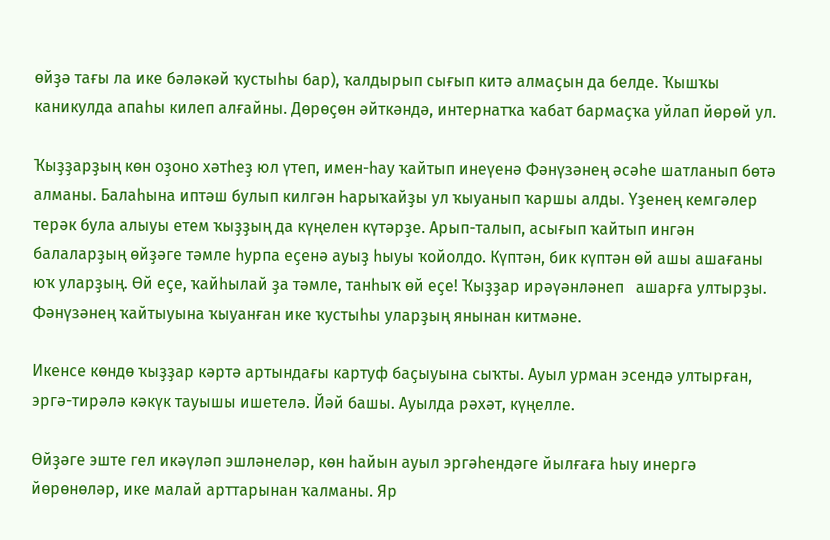өйҙә тағы ла ике бәләкәй ҡустыһы бар), ҡалдырып сығып китә алмаҫын да белде. Ҡышҡы каникулда апаһы килеп алғайны. Дөрөҫөн әйткәндә, интернатҡа ҡабат бармаҫҡа уйлап йөрөй ул.

Ҡыҙҙарҙың көн оҙоно хәтһеҙ юл үтеп, имен-һау ҡайтып инеүенә Фәнүзәнең әсәһе шатланып бөтә алманы. Балаһына иптәш булып килгән Һарыҡайҙы ул ҡыуанып ҡаршы алды. Үҙенең кемгәлер терәк була алыуы етем ҡыҙҙың да күңелен күтәрҙе. Арып-талып, асығып ҡайтып ингән балаларҙың өйҙәге тәмле һурпа еҫенә ауыҙ һыуы ҡойолдо. Күптән, бик күптән өй ашы ашағаны юҡ уларҙың. Өй еҫе, ҡайһылай ҙа тәмле, танһыҡ өй еҫе! Ҡыҙҙар ирәүәнләнеп   ашарға ултырҙы. Фәнүзәнең ҡайтыуына ҡыуанған ике ҡустыһы уларҙың янынан китмәне.

Икенсе көндө ҡыҙҙар кәртә артындағы картуф баҫыуына сыҡты. Ауыл урман эсендә ултырған, эргә-тирәлә кәкүк тауышы ишетелә. Йәй башы. Ауылда рәхәт, күңелле.

Өйҙәге эште гел икәүләп эшләнеләр, көн һайын ауыл эргәһендәге йылғаға һыу инергә йөрөнөләр, ике малай арттарынан ҡалманы. Яр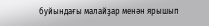буйындағы малайҙар менән ярышып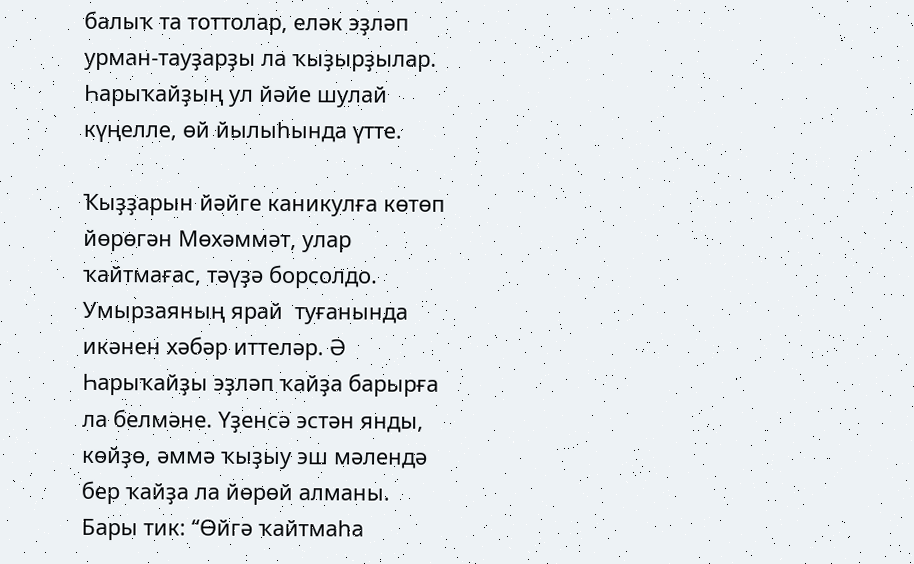балыҡ та тоттолар, еләк эҙләп урман-тауҙарҙы ла ҡыҙырҙылар. Һарыҡайҙың ул йәйе шулай күңелле, өй йылыһында үтте.

Ҡыҙҙарын йәйге каникулға көтөп йөрөгән Мөхәммәт, улар ҡайтмағас, тәүҙә борсолдо. Умырзаяның ярай  туғанында икәнен хәбәр иттеләр. Ә Һарыҡайҙы эҙләп ҡайҙа барырға ла белмәне. Үҙенсә эстән янды, көйҙө, әммә ҡыҙыу эш мәлендә бер ҡайҙа ла йөрөй алманы. Бары тик: “Өйгә ҡайтмаһа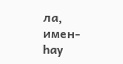ла, имен-һау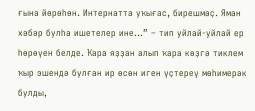ғына йөрөһөн. Интернатта уҡығас, бирешмәҫ. Яман хәбәр булһа ишетелер ине...” – тип уйлай-уйлай ер һөрөүен белде. Ҡара яҙҙан алып ҡара көҙгә тиклем ҡыр эшендә булған ир өсөн иген үҫтереү мөһимерәк булды,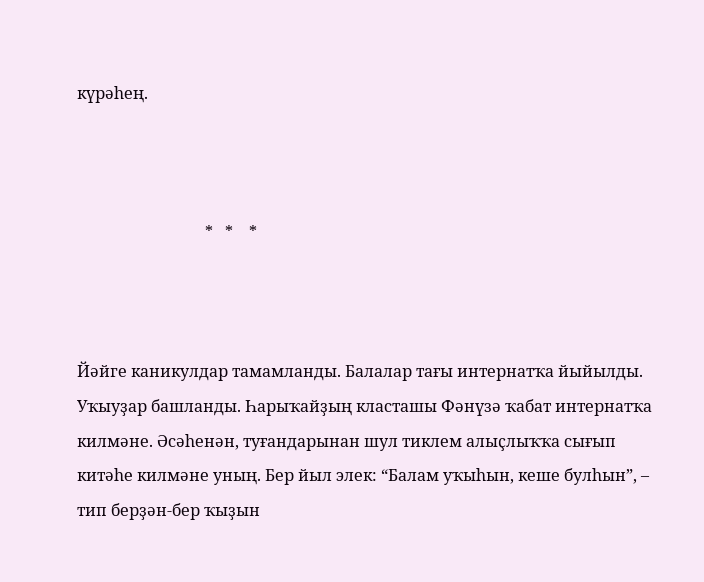күрәһең.



                                *   *    *



Йәйге каникулдар тамамланды. Балалар тағы интернатҡа йыйылды. Уҡыуҙар башланды. Һарыҡайҙың класташы Фәнүзә ҡабат интернатҡа килмәне. Әсәһенән, туғандарынан шул тиклем алыҫлыҡҡа сығып китәһе килмәне уның. Бер йыл элек: “Балам уҡыһын, кеше булһын”, – тип берҙән-бер ҡыҙын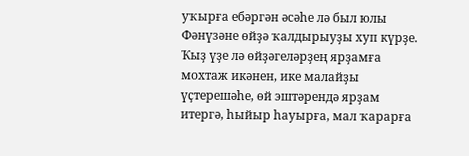уҡырға ебәргән әсәһе лә был юлы Фәнүзәне өйҙә ҡалдырыуҙы хуп күрҙе. Ҡыҙ үҙе лә өйҙәгеләрҙең ярҙамға мохтаж икәнен, ике малайҙы үҫтерешәһе, өй эштәрендә ярҙам итергә, һыйыр һауырға, мал ҡарарға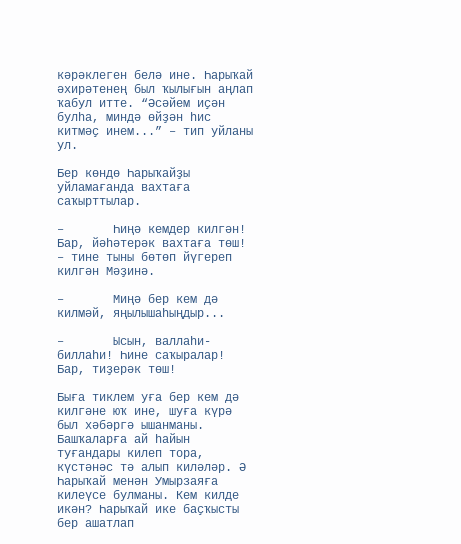кәрәклеген белә ине. Һарыҡай әхирәтенең был ҡылығын аңлап ҡабул итте. “Әсәйем иҫән булһа, миндә өйҙән һис китмәҫ инем...” – тип уйланы ул.

Бер көндө Һарыҡайҙы уйламағанда вахтаға саҡырттылар.

–       Һиңә кемдер килгән! Бар, йәһәтерәк вахтаға төш! – тине тыны бөтөп йүгереп килгән Мәҙинә.

–       Миңә бер кем дә килмәй, яңылышаһыңдыр...

–       Ысын, валлаһи-биллаһи! Һине саҡыралар! Бар, тиҙерәк төш!

Быға тиклем уға бер кем дә килгәне юҡ ине, шуға күрә был хәбәргә ышанманы. Башҡаларға ай һайын туғандары килеп тора, күстәнәс тә алып киләләр. Ә Һарыҡай менән Умырзаяға килеүсе булманы. Кем килде икән? Һарыҡай ике баҫҡысты бер ашатлап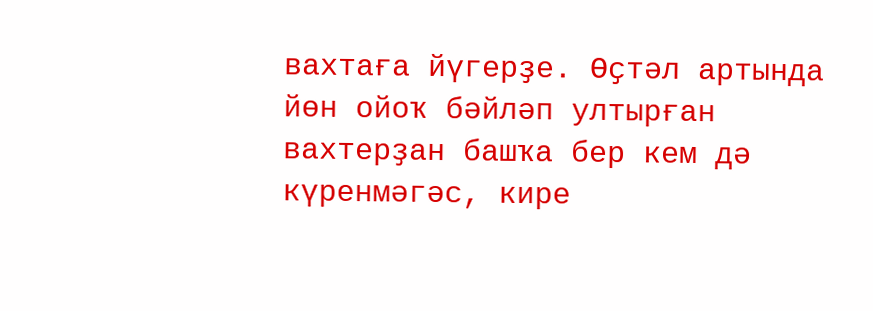вахтаға йүгерҙе. Өҫтәл артында йөн ойоҡ бәйләп ултырған вахтерҙан башҡа бер кем дә күренмәгәс, кире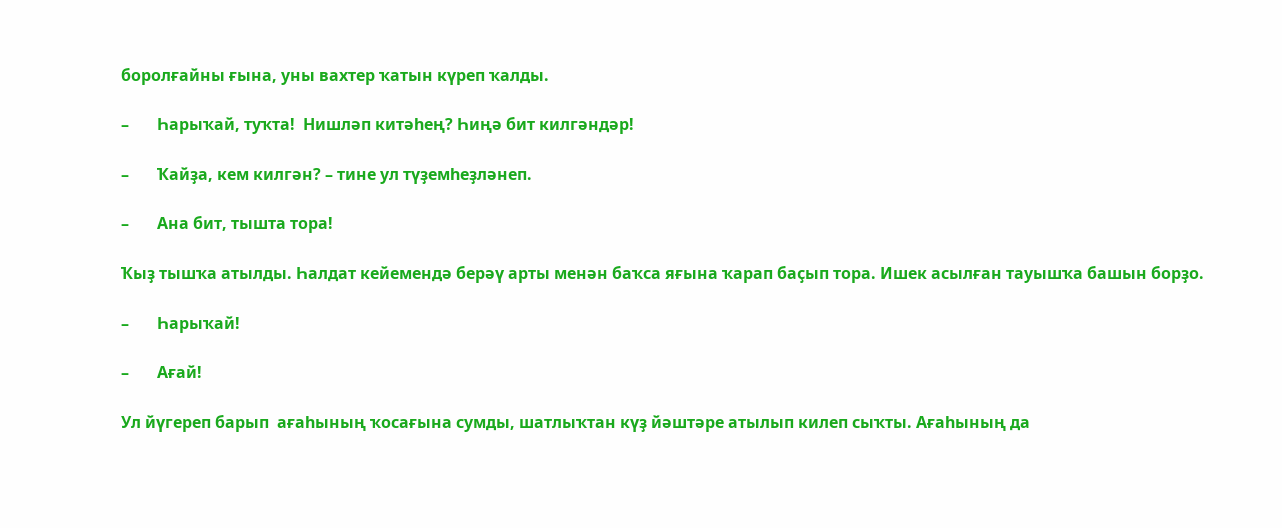боролғайны ғына, уны вахтер ҡатын күреп ҡалды.

–       Һарыҡай, туҡта!  Нишләп китәһең? Һиңә бит килгәндәр!

–       Ҡайҙа, кем килгән? – тине ул түҙемһеҙләнеп.

–       Ана бит, тышта тора!

Ҡыҙ тышҡа атылды. Һалдат кейемендә берәү арты менән баҡса яғына ҡарап баҫып тора. Ишек асылған тауышҡа башын борҙо.

–       Һарыҡай!

–       Ағай!

Ул йүгереп барып  ағаһының ҡосағына сумды, шатлыҡтан күҙ йәштәре атылып килеп сыҡты. Ағаһының да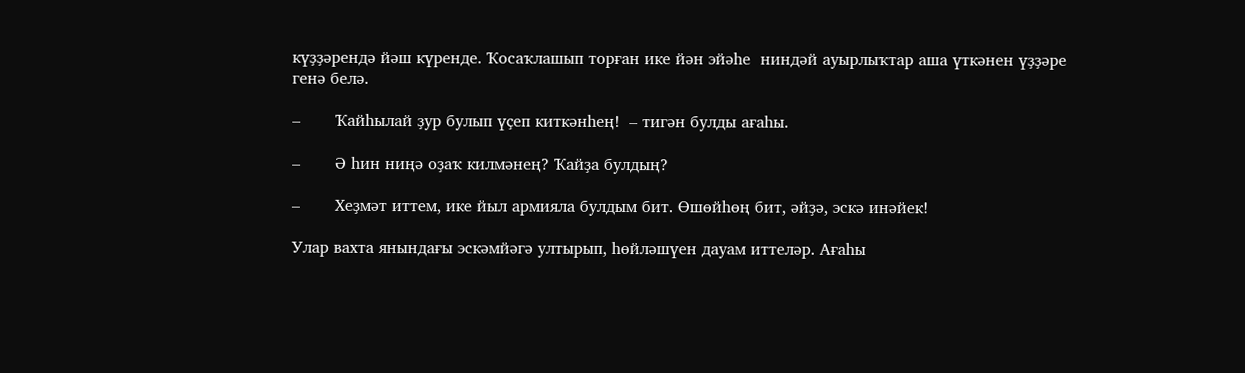күҙҙәрендә йәш күренде. Ҡосаҡлашып торған ике йән эйәһе  ниндәй ауырлыҡтар аша үткәнен үҙҙәре генә белә.

–       Ҡайһылай ҙур булып үҫеп киткәнһең!  – тигән булды ағаһы.

–       Ә һин ниңә оҙаҡ килмәнең? Ҡайҙа булдың?

–       Хеҙмәт иттем, ике йыл армияла булдым бит. Өшөйһөң бит, әйҙә, эскә инәйек!

Улар вахта янындағы эскәмйәгә ултырып, һөйләшүен дауам иттеләр. Ағаһы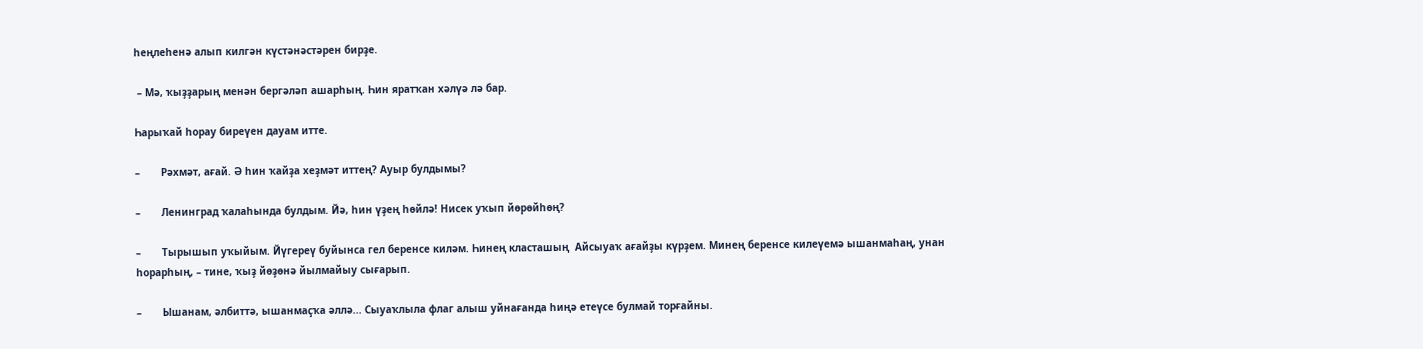һеңлеһенә алып килгән күстәнәстәрен бирҙе.

 – Мә, ҡыҙҙарың менән бергәләп ашарһың. Һин яратҡан хәлүә лә бар.

Һарыҡай һорау биреүен дауам итте.

–       Рәхмәт, ағай. Ә һин ҡайҙа хеҙмәт иттең? Ауыр булдымы?

–       Ленинград ҡалаһында булдым. Йә, һин үҙең һөйлә! Нисек уҡып йөрөйһөң?

–       Тырышып уҡыйым. Йүгереү буйынса гел беренсе киләм. Һинең класташың  Айсыуаҡ ағайҙы күрҙем. Минең беренсе килеүемә ышанмаһаң, унан һорарһың, – тине, ҡыҙ йөҙөнә йылмайыу сығарып.

–       Ышанам, әлбиттә, ышанмаҫҡа әллә... Сыуаҡлыла флаг алыш уйнағанда һиңә етеүсе булмай торғайны.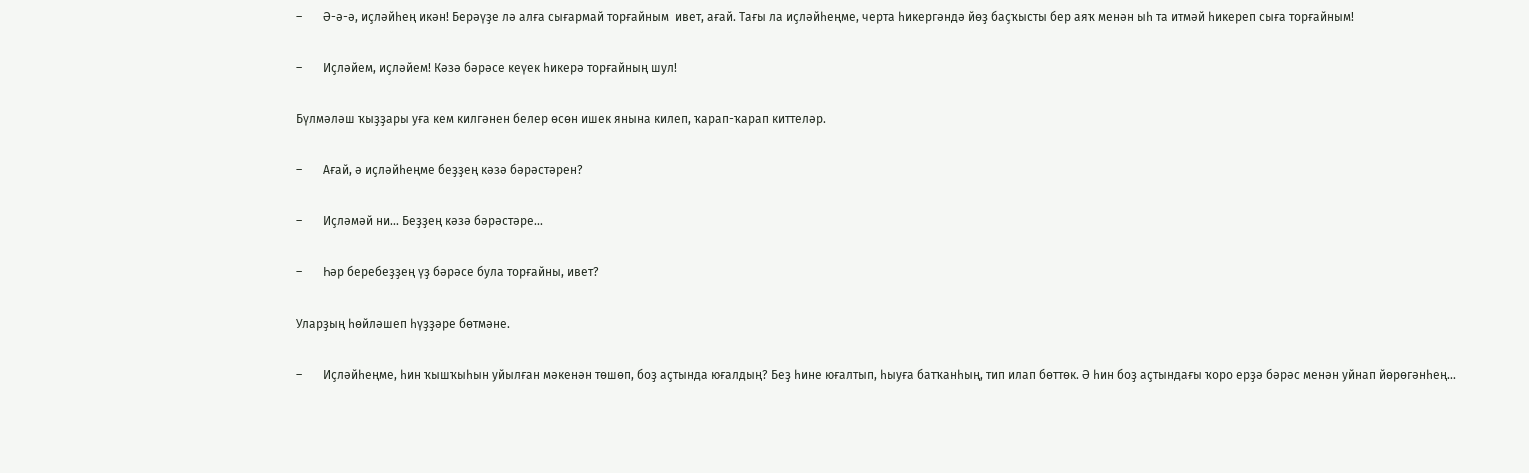–       Ә-ә-ә, иҫләйһең икән! Берәүҙе лә алға сығармай торғайным  ивет, ағай. Тағы ла иҫләйһеңме, черта һикергәндә йөҙ баҫҡысты бер аяҡ менән ыһ та итмәй һикереп сыға торғайным!

–       Иҫләйем, иҫләйем! Кәзә бәрәсе кеүек һикерә торғайның шул!

Бүлмәләш ҡыҙҙары уға кем килгәнен белер өсөн ишек янына килеп, ҡарап-ҡарап киттеләр.

–       Ағай, ә иҫләйһеңме беҙҙең кәзә бәрәстәрен?

–       Иҫләмәй ни... Беҙҙең кәзә бәрәстәре...

–       Һәр беребеҙҙең үҙ бәрәсе була торғайны, ивет?

Уларҙың һөйләшеп һүҙҙәре бөтмәне.

–       Иҫләйһеңме, һин ҡышҡыһын уйылған мәкенән төшөп, боҙ аҫтында юғалдың? Беҙ һине юғалтып, һыуға батҡанһың, тип илап бөттөк. Ә һин боҙ аҫтындағы ҡоро ерҙә бәрәс менән уйнап йөрөгәнһең...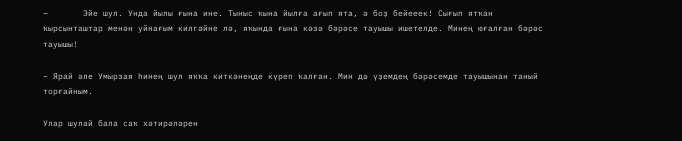–       Эйе шул. Унда йылы ғына ине. Тыныс ҡына йылға ағып ята, ә боҙ бейееек! Сығып ятҡан ҡырсынташтар менән уйнағым килгәйне лә, яҡында ғына кәзә бәрәсе тауышы ишетелде. Минең юғалған бәрәс тауышы!

– Ярай әле Умырзая һинең шул яҡҡа киткәнеңде күреп ҡалған. Мин дә үҙемдең бәрәсемде тауышынан таный торғайным.

Улар шулай бала саҡ хәтирәләрен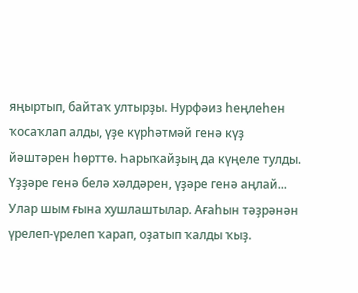яңыртып, байтаҡ ултырҙы. Нурфәиз һеңлеһен ҡосаҡлап алды, үҙе күрһәтмәй генә күҙ йәштәрен һөрттө. Һарыҡайҙың да күңеле тулды. Үҙҙәре генә белә хәлдәрен, үҙәре генә аңлай... Улар шым ғына хушлаштылар. Ағаһын тәҙрәнән үрелеп-үрелеп ҡарап, оҙатып ҡалды ҡыҙ.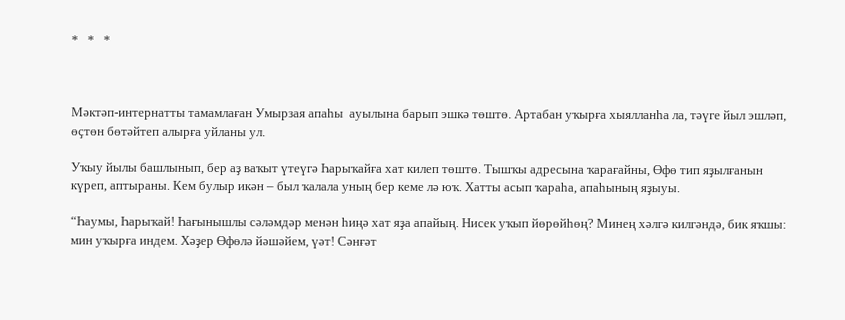*   *   *



Мәктәп-интернатты тамамлаған Умырзая апаһы  ауылына барып эшкә төштө. Артабан уҡырға хыялланһа ла, тәүге йыл эшләп, өҫтөн бөтәйтеп алырға уйланы ул.

Уҡыу йылы башлынып, бер аҙ ваҡыт үтеүгә Һарыҡайға хат килеп төштө. Тышҡы адресына ҡарағайны, Өфө тип яҙылғанын күреп, аптыраны. Кем булыр икән – был ҡалала уның бер кеме лә юҡ. Хатты асып ҡараһа, апаһының яҙыуы.

“Һаумы, Һарыҡай! Һағынышлы сәләмдәр менән һиңә хат яҙа апайың. Нисек уҡып йөрөйһөң? Минең хәлгә килгәндә, бик яҡшы: мин уҡырға индем. Хәҙер Өфөлә йәшәйем, үәт! Сәнғәт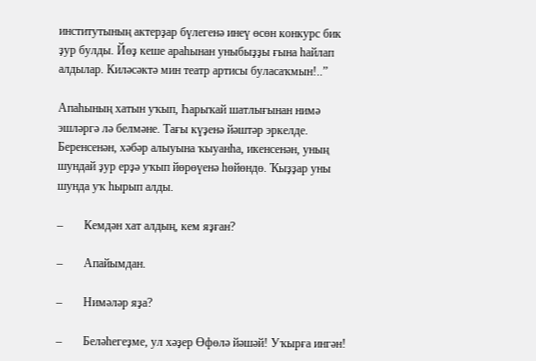институтының актерҙар бүлегенә инеү өсөн конкурс бик ҙур булды. Йөҙ кеше араһынан уныбыҙҙы ғына һайлап алдылар. Киләсәктә мин театр артисы буласаҡмын!..”

Апаһының хатын уҡып, Һарыҡай шатлығынан нимә эшләргә лә белмәне. Тағы күҙенә йәштәр эркелде. Беренсенән, хәбәр алыуына ҡыуанһа, икенсенән, уның шундай ҙур ерҙә уҡып йөрөүенә һөйөндө. Ҡыҙҙар уны шунда уҡ һырып алды.

–       Кемдән хат алдың, кем яҙған?

–       Апайымдан.

–       Нимәләр яҙа?

–       Беләһегеҙме, ул хәҙер Өфөлә йәшәй! Уҡырға ингән!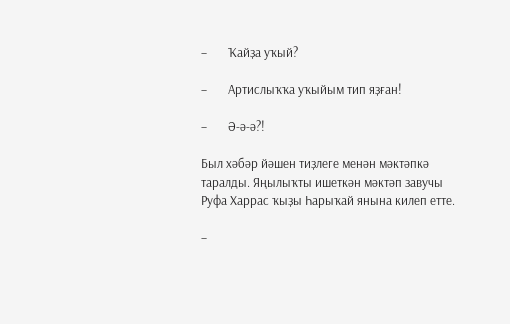–       Ҡайҙа уҡый?

–       Артислыҡҡа уҡыйым тип яҙған!

–       Ә-ә-ә?!

Был хәбәр йәшен тиҙлеге менән мәктәпкә таралды. Яңылыҡты ишеткән мәктәп завучы Руфа Харрас ҡыҙы Һарыҡай янына килеп етте.

–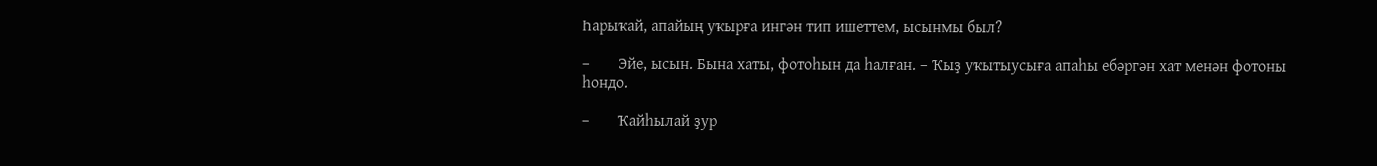Һарыҡай, апайың уҡырға ингән тип ишеттем, ысынмы был?

–       Эйе, ысын. Бына хаты, фотоһын да һалған. – Ҡыҙ уҡытыусыға апаһы ебәргән хат менән фотоны һондо.

–       Ҡайһылай ҙур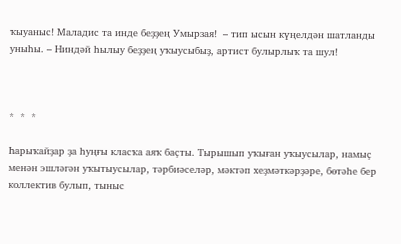ҡыуаныс! Маладис та инде беҙҙең Умырзая!  – тип ысын күңелдән шатланды уныһы. – Ниндәй һылыу беҙҙең уҡыусыбыҙ, артист булырлыҡ та шул!



*  *  *

Һарыҡайҙар ҙа һуңғы класҡа аяҡ баҫты. Тырышып уҡыған уҡыусылар, намыҫ менән эшләгән уҡытыусылар, тәрбиәселәр, мәктәп хеҙмәткәрҙәре, бөтәһе бер коллектив булып, тыныс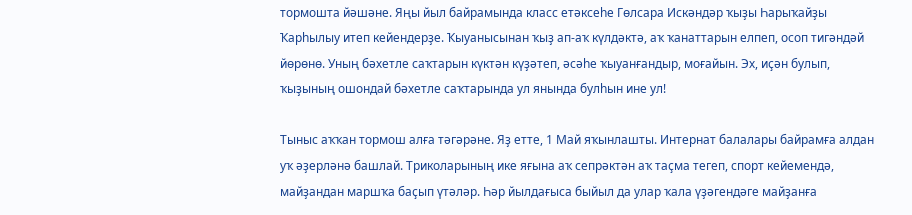тормошта йәшәне. Яңы йыл байрамында класс етәксеһе Гөлсара Искәндәр ҡыҙы Һарыҡайҙы Ҡарһылыу итеп кейендерҙе. Ҡыуанысынан ҡыҙ ап-аҡ күлдәктә, аҡ ҡанаттарын елпеп, осоп тигәндәй йөрөнө. Уның бәхетле саҡтарын күктән күҙәтеп, әсәһе ҡыуанғандыр, моғайын. Эх, иҫән булып, ҡыҙының ошондай бәхетле саҡтарында ул янында булһын ине ул!

Тыныс аҡҡан тормош алға тәгәрәне. Яҙ етте, 1 Май яҡынлашты. Интернат балалары байрамға алдан уҡ әҙерләнә башлай. Триколарының ике яғына аҡ сепрәктән аҡ таҫма тегеп, спорт кейемендә, майҙандан маршҡа баҫып үтәләр. Һәр йылдағыса быйыл да улар ҡала үҙәгендәге майҙанға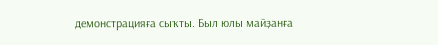демонстрацияға сыҡты. Был юлы майҙанға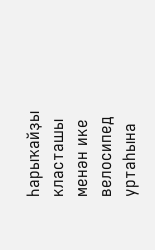Һарыҡайҙы класташы менән ике велосипед уртаһына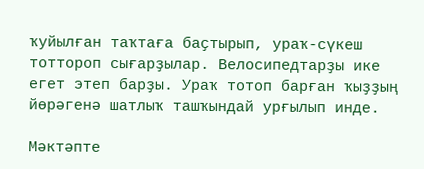ҡуйылған таҡтаға баҫтырып, ураҡ-сүкеш тоттороп сығарҙылар. Велосипедтарҙы ике егет этеп барҙы. Ураҡ тотоп барған ҡыҙҙың йөрәгенә шатлыҡ ташҡындай урғылып инде.

Мәктәпте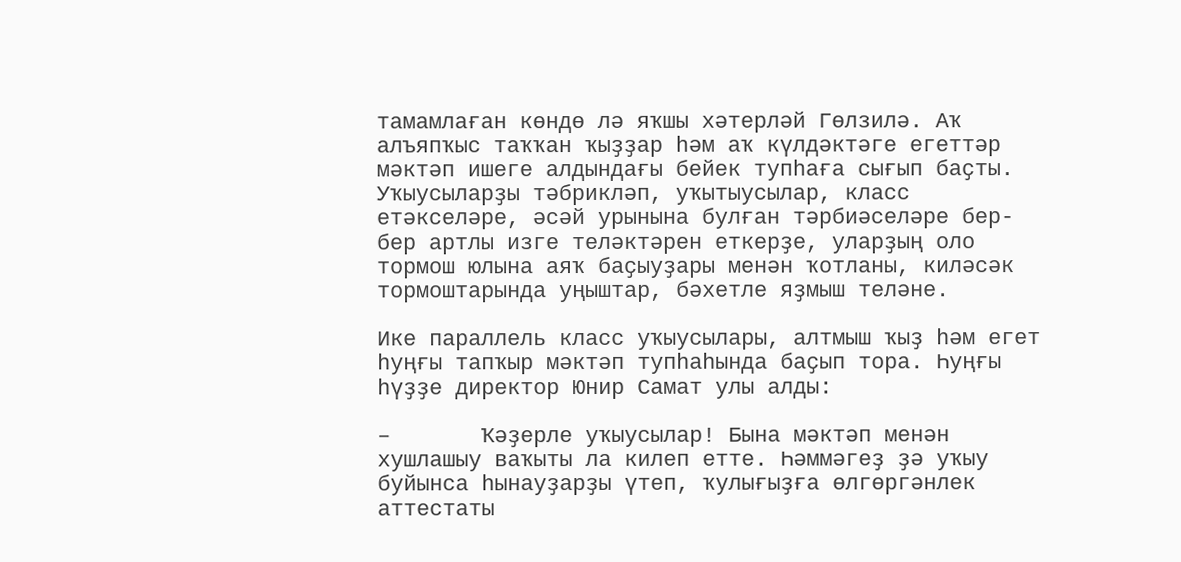тамамлаған көндө лә яҡшы хәтерләй Гөлзилә. Аҡ алъяпҡыс таҡҡан ҡыҙҙар һәм аҡ күлдәктәге егеттәр мәктәп ишеге алдындағы бейек тупһаға сығып баҫты. Уҡыусыларҙы тәбрикләп, уҡытыусылар, класс етәкселәре, әсәй урынына булған тәрбиәселәре бер-бер артлы изге теләктәрен еткерҙе, уларҙың оло тормош юлына аяҡ баҫыуҙары менән ҡотланы, киләсәк тормоштарында уңыштар, бәхетле яҙмыш теләне.

Ике параллель класс уҡыусылары, алтмыш ҡыҙ һәм егет һуңғы тапҡыр мәктәп тупһаһында баҫып тора. Һуңғы һүҙҙе директор Юнир Самат улы алды:

–       Ҡәҙерле уҡыусылар! Бына мәктәп менән хушлашыу ваҡыты ла килеп етте. Һәммәгеҙ ҙә уҡыу буйынса һынауҙарҙы үтеп, ҡулығыҙға өлгөргәнлек аттестаты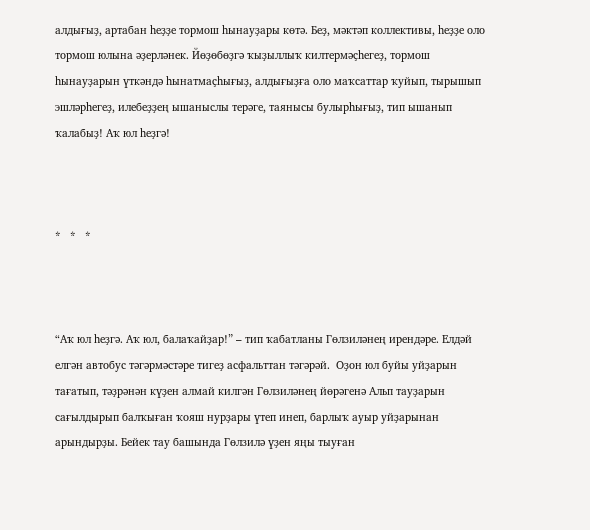алдығыҙ, артабан һеҙҙе тормош һынауҙары көтә. Беҙ, мәктәп коллективы, һеҙҙе оло тормош юлына әҙерләнек. Йөҙөбөҙгә ҡыҙыллыҡ килтермәҫһегеҙ, тормош һынауҙарын үткәндә һынатмаҫһығыҙ, алдығыҙға оло маҡсаттар ҡуйып, тырышып эшләрһегеҙ, илебеҙҙең ышаныслы терәге, таянысы булырһығыҙ, тип ышанып ҡалабыҙ! Аҡ юл һеҙгә!



*   *   *



“Аҡ юл һеҙгә. Аҡ юл, балаҡайҙар!” – тип ҡабатланы Гөлзиләнең ирендәре. Елдәй елгән автобус тәгәрмәстәре тигеҙ асфальттан тәгәрәй.  Оҙон юл буйы уйҙарын тағатып, тәҙрәнән күҙен алмай килгән Гөлзиләнең йөрәгенә Альп тауҙарын сағылдырып балҡыған ҡояш нурҙары үтеп инеп, барлыҡ ауыр уйҙарынан арындырҙы. Бейек тау башында Гөлзилә үҙен яңы тыуған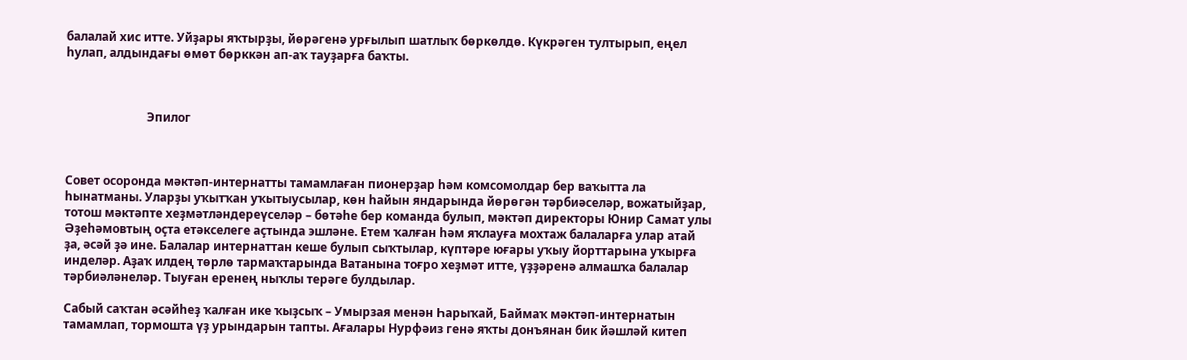балалай хис итте. Уйҙары яҡтырҙы, йөрәгенә урғылып шатлыҡ бөркөлдө. Күкрәген тултырып, еңел һулап, алдындағы өмөт бөрккән ап-аҡ тауҙарға баҡты.



                           Эпилог



Совет осоронда мәктәп-интернатты тамамлаған пионерҙар һәм комсомолдар бер ваҡытта ла һынатманы. Уларҙы уҡытҡан уҡытыусылар, көн һайын яндарында йөрөгән тәрбиәселәр, вожатыйҙар, тотош мәктәпте хеҙмәтләндереүселәр – бөтәһе бер команда булып, мәктәп директоры Юнир Самат улы Әҙеһәмовтың оҫта етәкселеге аҫтында эшләне. Етем ҡалған һәм яҡлауға мохтаж балаларға улар атай ҙа, әсәй ҙә ине. Балалар интернаттан кеше булып сыҡтылар, күптәре юғары уҡыу йорттарына уҡырға инделәр. Аҙаҡ илдең төрлө тармаҡтарында Ватанына тоғро хеҙмәт итте, үҙҙәренә алмашҡа балалар тәрбиәләнеләр. Тыуған еренең ныҡлы терәге булдылар.

Сабый саҡтан әсәйһеҙ ҡалған ике ҡыҙсыҡ – Умырзая менән Һарыҡай, Баймаҡ мәктәп-интернатын тамамлап, тормошта үҙ урындарын тапты. Ағалары Нурфәиз генә яҡты донъянан бик йәшләй китеп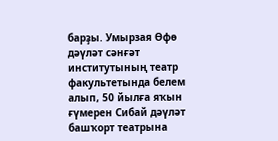барҙы. Умырзая Өфө дәүләт сәнғәт институтының театр факультетында белем алып, 50 йылға яҡын ғүмерен Сибай дәүләт башҡорт театрына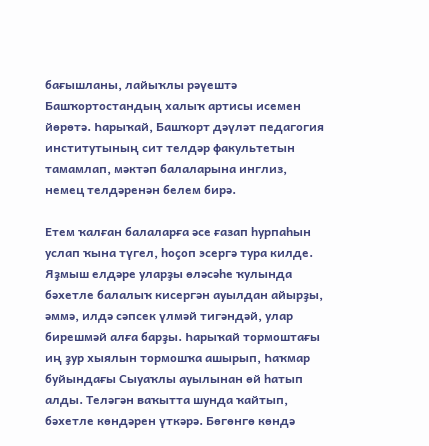бағышланы, лайыҡлы рәүештә Башҡортостандың халыҡ артисы исемен йөрөтә. Һарыҡай, Башҡорт дәүләт педагогия институтының сит телдәр факультетын тамамлап, мәктәп балаларына инглиз, немец телдәренән белем бирә.

Етем ҡалған балаларға әсе ғазап һурпаһын услап ҡына түгел, һоҫоп эсергә тура килде. Яҙмыш елдәре уларҙы өләсәһе ҡулында бәхетле балалыҡ кисергән ауылдан айырҙы, әммә, илдә сәпсек үлмәй тигәндәй, улар бирешмәй алға барҙы. Һарыҡай тормоштағы иң ҙур хыялын тормошҡа ашырып, Һаҡмар буйындағы Сыуаҡлы ауылынан өй һатып алды. Теләгән ваҡытта шунда ҡайтып, бәхетле көндәрен үткәрә. Бөгөнгө көндә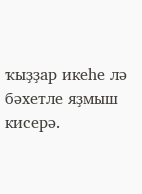ҡыҙҙар икеһе лә бәхетле яҙмыш кисерә.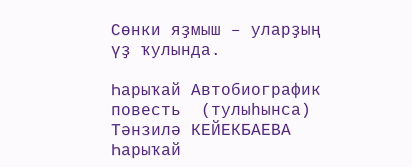Сөнки яҙмыш – уларҙың үҙ ҡулында.

Һарыҡай Автобиографик повесть  (тулыһынса) Тәнзилә КЕЙЕКБАЕВА
Һарыҡай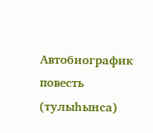Автобиографик повесть (тулыһынса)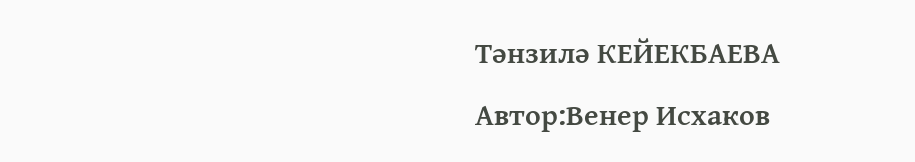Тәнзилә КЕЙЕКБАЕВА
Автор:Венер Исхаков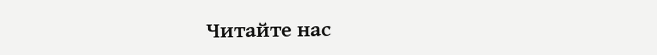Читайте нас